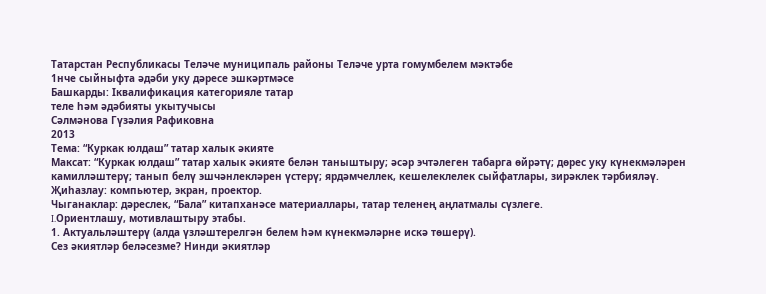Татарстан Республикасы Теләче муниципаль районы Теләче урта гомумбелем мәктәбе
1нче сыйныфта әдәби уку дәресе эшкәртмәсе
Башкарды: Iквалификация категорияле татар
теле һәм әдәбияты укытучысы
Сәлмәнова Гүзәлия Рафиковна
2013
Тема: “Куркак юлдаш” татар халык әкияте
Максат: “Куркак юлдаш” татар халык әкияте белән таныштыру; әсәр эчтәлеген табарга өйрәтү; дөрес уку күнекмәләрен камилләштерү; танып белү эшчәнлекләрен үстерү; ярдәмчеллек, кешелеклелек сыйфатлары, зирәклек тәрбияләү.
Җиһазлау: компьютер, экран, проектор.
Чыганаклар: дәреслек, “Бала” китапханәсе материаллары, татар теленең аңлатмалы сүзлеге.
I.Ориентлашу, мотивлаштыру этабы.
1. Актуальләштерү (алда үзләштерелгән белем һәм күнекмәләрне искә төшерү).
Сез әкиятләр беләсезме? Нинди әкиятләр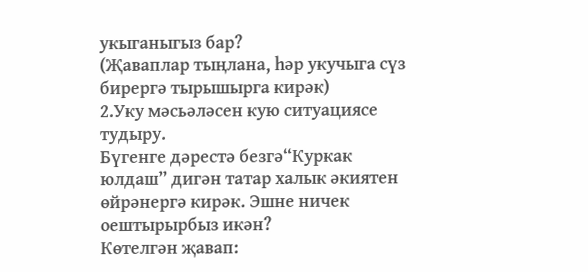укыганыгыз бар?
(Җаваплар тыңлана, һәр укучыга сүз бирергә тырышырга кирәк)
2.Уку мәсьәләсен кую ситуациясе тудыру.
Бүгенге дәрестә безгә“Куркак юлдаш” дигән татар халык әкиятен өйрәнергә кирәк. Эшне ничек оештырырбыз икән?
Көтелгән җавап: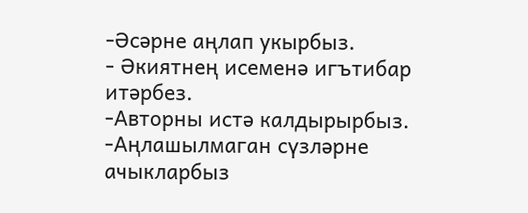-Әсәрне аңлап укырбыз.
- Әкиятнең исеменә игътибар итәрбез.
-Авторны истә калдырырбыз.
-Аңлашылмаган сүзләрне ачыкларбыз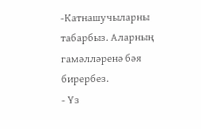-Катнашучыларны табарбыз. Аларның гамәлләренә бәя бирербез.
- Үз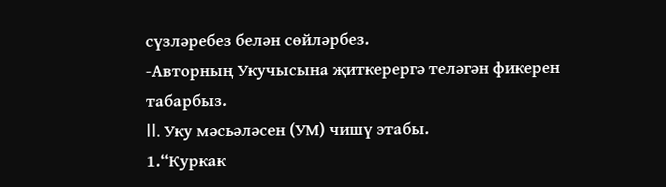сүзләребез белән сөйләрбез.
-Авторның Укучысына җиткерергә теләгән фикерен табарбыз.
II. Уку мәсьәләсен (УМ) чишү этабы.
1.“Куркак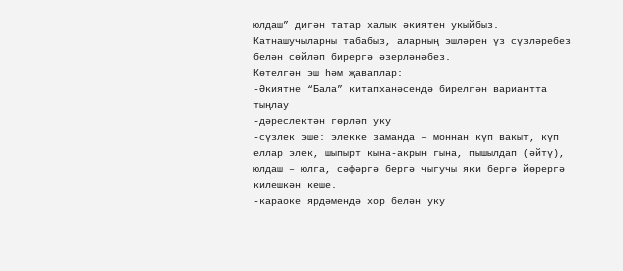юлдаш” дигән татар халык әкиятен укыйбыз. Катнашучыларны табабыз, аларның эшләрен үз сүзләребез белән сөйләп бирергә әзерләнәбез.
Көтелгән эш һәм җаваплар:
-Әкиятне “Бала” китапханәсендә бирелгән вариантта тыңлау
-дәреслектән гөрләп уку
-сүзлек эше: элекке заманда – моннан күп вакыт, күп еллар элек, шыпырт кына-акрын гына, пышылдап (әйтү), юлдаш – юлга, сәфәргә бергә чыгучы яки бергә йөрергә килешкән кеше.
-караоке ярдәмендә хор белән уку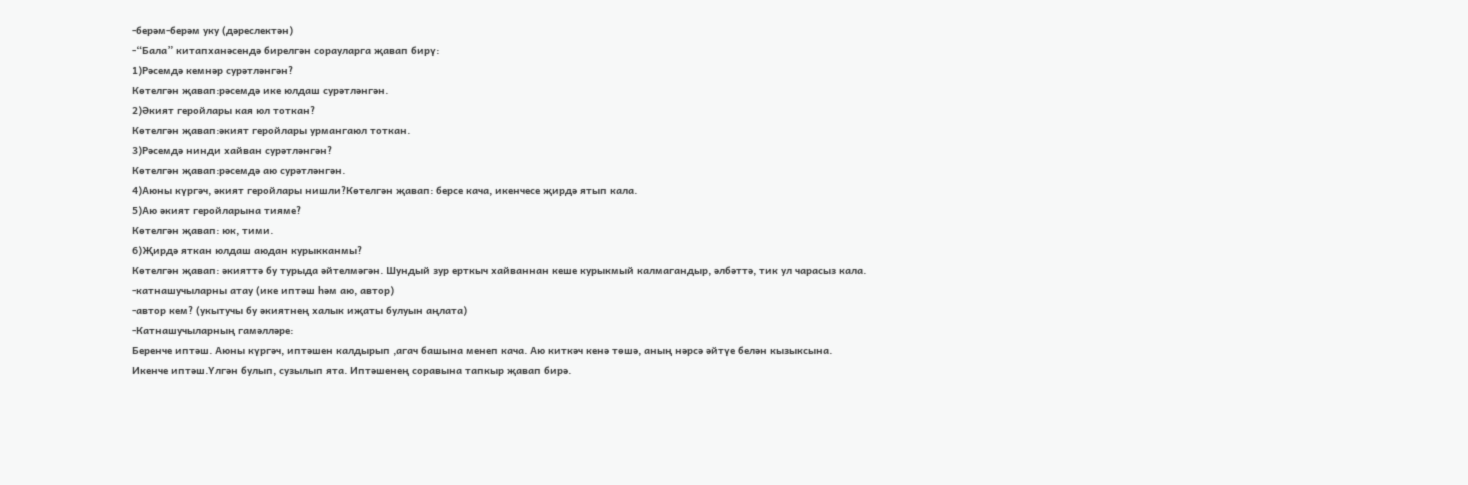-берәм-берәм уку (дәреслектән)
-“Бала” китапханәсендә бирелгән сорауларга җавап бирү:
1)Рәсемдә кемнәр сурәтләнгән?
Көтелгән җавап:рәсемдә ике юлдаш сурәтләнгән.
2)Әкият геройлары кая юл тоткан?
Көтелгән җавап:әкият геройлары урмангаюл тоткан.
3)Рәсемдә нинди хайван сурәтләнгән?
Көтелгән җавап:рәсемдә аю сурәтләнгән.
4)Аюны күргәч, әкият геройлары нишли?Көтелгән җавап: берсе кача, икенчесе җирдә ятып кала.
5)Аю әкият геройларына тияме?
Көтелгән җавап: юк, тими.
6)Җирдә яткан юлдаш аюдан курыкканмы?
Көтелгән җавап: әкияттә бу турыда әйтелмәгән. Шундый зур ерткыч хайваннан кеше курыкмый калмагандыр, әлбәттә, тик ул чарасыз кала.
-катнашучыларны атау (ике иптәш һәм аю, автор)
-автор кем? (укытучы бу әкиятнең халык иҗаты булуын аңлата)
-Катнашучыларның гамәлләре:
Беренче иптәш. Аюны күргәч, иптәшен калдырып ,агач башына менеп кача. Аю киткәч кенә төшә, аның нәрсә әйтүе белән кызыксына.
Икенче иптәш.Үлгән булып, сузылып ята. Иптәшенең соравына тапкыр җавап бирә.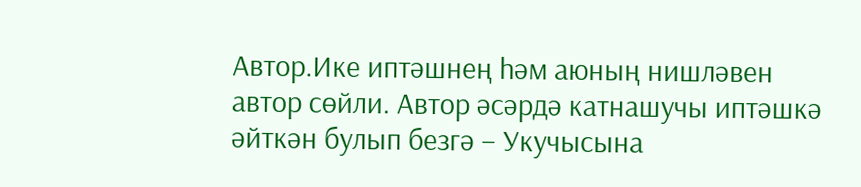Автор.Ике иптәшнең һәм аюның нишләвен автор сөйли. Автор әсәрдә катнашучы иптәшкә әйткән булып безгә – Укучысына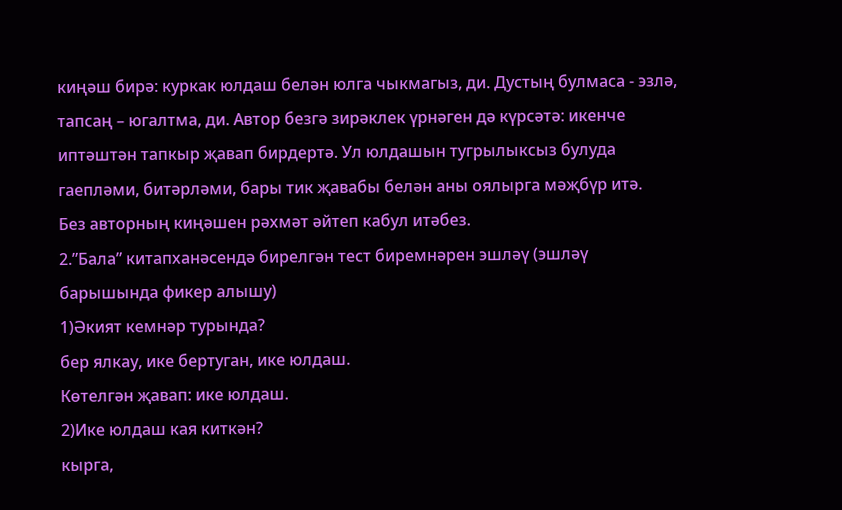киңәш бирә: куркак юлдаш белән юлга чыкмагыз, ди. Дустың булмаса - эзлә, тапсаң – югалтма, ди. Автор безгә зирәклек үрнәген дә күрсәтә: икенче иптәштән тапкыр җавап бирдертә. Ул юлдашын тугрылыксыз булуда гаепләми, битәрләми, бары тик җавабы белән аны оялырга мәҗбүр итә.
Без авторның киңәшен рәхмәт әйтеп кабул итәбез.
2.”Бала” китапханәсендә бирелгән тест биремнәрен эшләү (эшләү барышында фикер алышу)
1)Әкият кемнәр турында?
бер ялкау, ике бертуган, ике юлдаш.
Көтелгән җавап: ике юлдаш.
2)Ике юлдаш кая киткән?
кырга,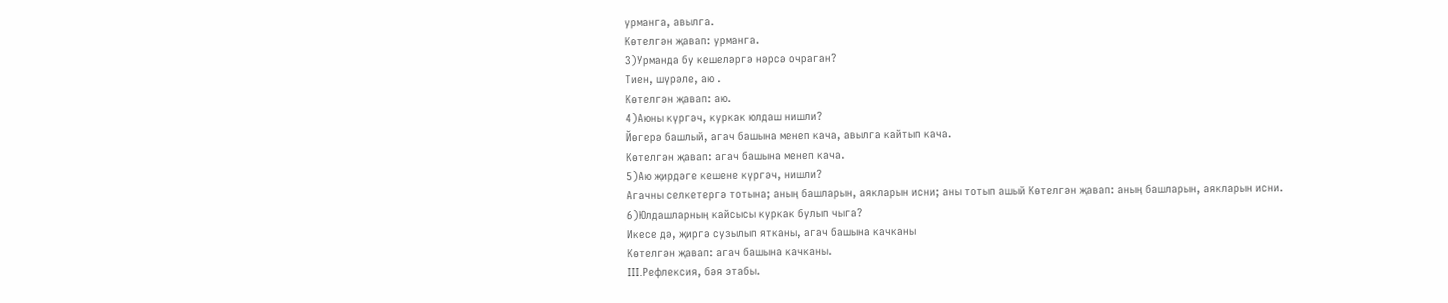урманга, авылга.
Көтелгән җавап: урманга.
3)Урманда бу кешеләргә нәрсә очраган?
Тиен, шүрәле, аю .
Көтелгән җавап: аю.
4)Аюны күргәч, куркак юлдаш нишли?
Йөгерә башлый, агач башына менеп кача, авылга кайтып кача.
Көтелгән җавап: агач башына менеп кача.
5)Аю җирдәге кешене күргәч, нишли?
Агачны селкетергә тотына; аның башларын, аякларын исни; аны тотып ашый Көтелгән җавап: аның башларын, аякларын исни.
6)Юлдашларның кайсысы куркак булып чыга?
Икесе дә, җиргә сузылып ятканы, агач башына качканы
Көтелгән җавап: агач башына качканы.
III.Рефлексия, бәя этабы.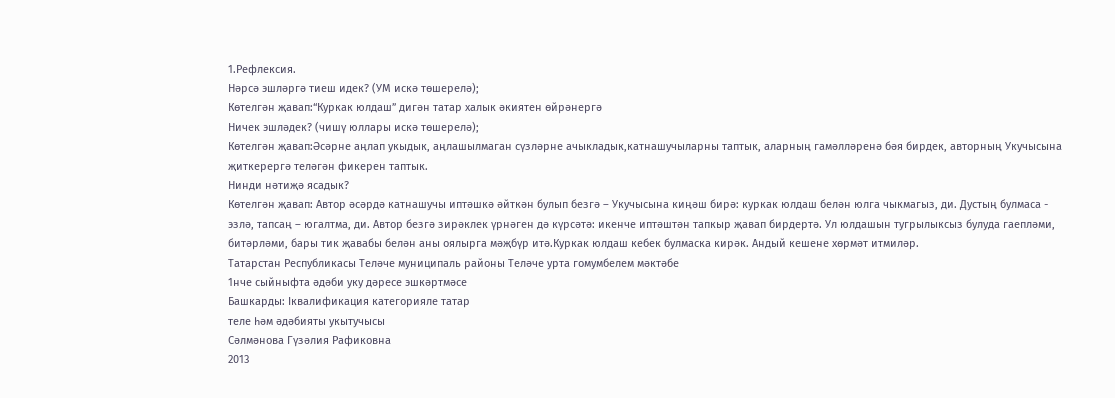1.Рефлексия.
Нәрсә эшләргә тиеш идек? (УМ искә төшерелә);
Көтелгән җавап:“Куркак юлдаш” дигән татар халык әкиятен өйрәнергә
Ничек эшләдек? (чишү юллары искә төшерелә);
Көтелгән җавап:Әсәрне аңлап укыдык, аңлашылмаган сүзләрне ачыкладык,катнашучыларны таптык, аларның гамәлләренә бәя бирдек, авторның Укучысына җиткерергә теләгән фикерен таптык.
Нинди нәтиҗә ясадык?
Көтелгән җавап: Автор әсәрдә катнашучы иптәшкә әйткән булып безгә – Укучысына киңәш бирә: куркак юлдаш белән юлга чыкмагыз, ди. Дустың булмаса - эзлә, тапсаң – югалтма, ди. Автор безгә зирәклек үрнәген дә күрсәтә: икенче иптәштән тапкыр җавап бирдертә. Ул юлдашын тугрылыксыз булуда гаепләми, битәрләми, бары тик җавабы белән аны оялырга мәҗбүр итә.Куркак юлдаш кебек булмаска кирәк. Андый кешене хөрмәт итмиләр.
Татарстан Республикасы Теләче муниципаль районы Теләче урта гомумбелем мәктәбе
1нче сыйныфта әдәби уку дәресе эшкәртмәсе
Башкарды: Iквалификация категорияле татар
теле һәм әдәбияты укытучысы
Сәлмәнова Гүзәлия Рафиковна
2013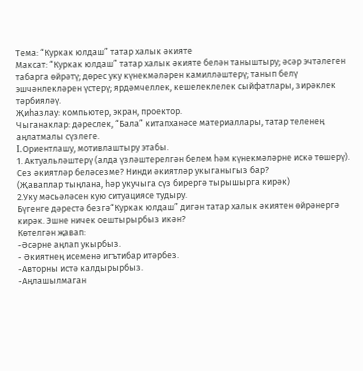Тема: “Куркак юлдаш” татар халык әкияте
Максат: “Куркак юлдаш” татар халык әкияте белән таныштыру; әсәр эчтәлеген табарга өйрәтү; дөрес уку күнекмәләрен камилләштерү; танып белү эшчәнлекләрен үстерү; ярдәмчеллек, кешелеклелек сыйфатлары, зирәклек тәрбияләү.
Җиһазлау: компьютер, экран, проектор.
Чыганаклар: дәреслек, “Бала” китапханәсе материаллары, татар теленең аңлатмалы сүзлеге.
I.Ориентлашу, мотивлаштыру этабы.
1. Актуальләштерү (алда үзләштерелгән белем һәм күнекмәләрне искә төшерү).
Сез әкиятләр беләсезме? Нинди әкиятләр укыганыгыз бар?
(Җаваплар тыңлана, һәр укучыга сүз бирергә тырышырга кирәк)
2.Уку мәсьәләсен кую ситуациясе тудыру.
Бүгенге дәрестә безгә“Куркак юлдаш” дигән татар халык әкиятен өйрәнергә кирәк. Эшне ничек оештырырбыз икән?
Көтелгән җавап:
-Әсәрне аңлап укырбыз.
- Әкиятнең исеменә игътибар итәрбез.
-Авторны истә калдырырбыз.
-Аңлашылмаган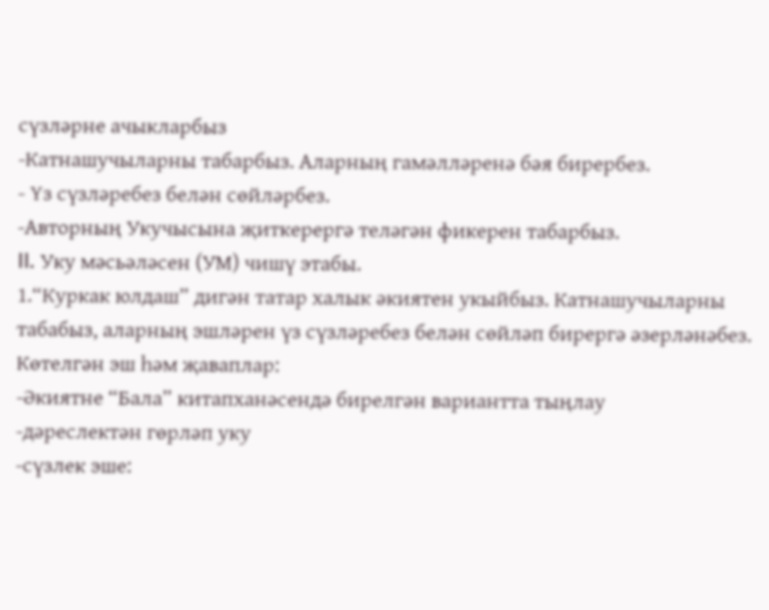сүзләрне ачыкларбыз
-Катнашучыларны табарбыз. Аларның гамәлләренә бәя бирербез.
- Үз сүзләребез белән сөйләрбез.
-Авторның Укучысына җиткерергә теләгән фикерен табарбыз.
II. Уку мәсьәләсен (УМ) чишү этабы.
1.“Куркак юлдаш” дигән татар халык әкиятен укыйбыз. Катнашучыларны табабыз, аларның эшләрен үз сүзләребез белән сөйләп бирергә әзерләнәбез.
Көтелгән эш һәм җаваплар:
-Әкиятне “Бала” китапханәсендә бирелгән вариантта тыңлау
-дәреслектән гөрләп уку
-сүзлек эше: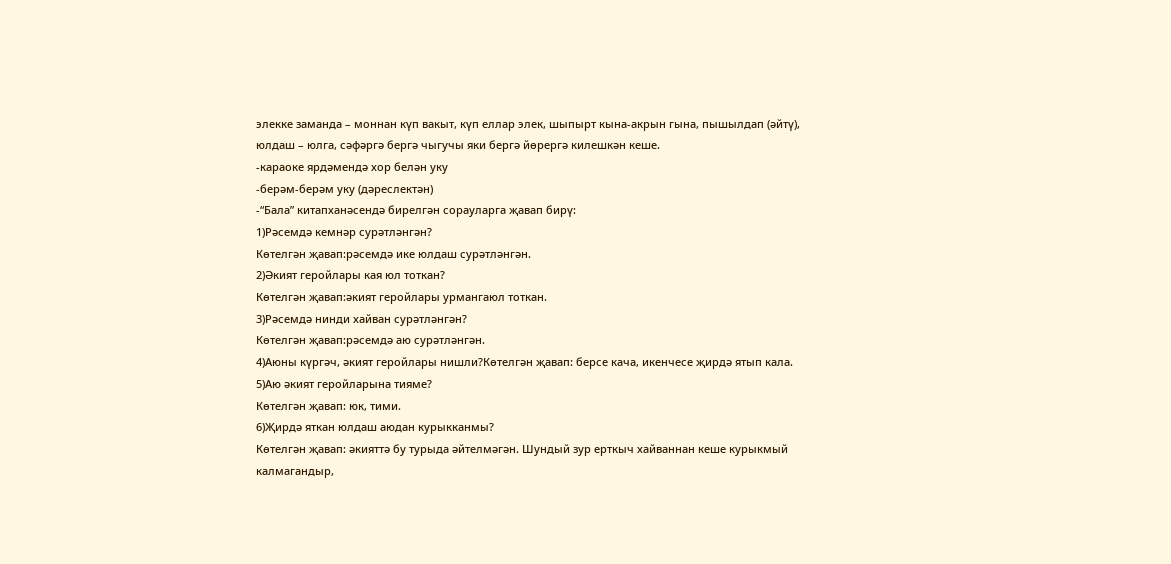элекке заманда – моннан күп вакыт, күп еллар элек, шыпырт кына-акрын гына, пышылдап (әйтү), юлдаш – юлга, сәфәргә бергә чыгучы яки бергә йөрергә килешкән кеше.
-караоке ярдәмендә хор белән уку
-берәм-берәм уку (дәреслектән)
-“Бала” китапханәсендә бирелгән сорауларга җавап бирү:
1)Рәсемдә кемнәр сурәтләнгән?
Көтелгән җавап:рәсемдә ике юлдаш сурәтләнгән.
2)Әкият геройлары кая юл тоткан?
Көтелгән җавап:әкият геройлары урмангаюл тоткан.
3)Рәсемдә нинди хайван сурәтләнгән?
Көтелгән җавап:рәсемдә аю сурәтләнгән.
4)Аюны күргәч, әкият геройлары нишли?Көтелгән җавап: берсе кача, икенчесе җирдә ятып кала.
5)Аю әкият геройларына тияме?
Көтелгән җавап: юк, тими.
6)Җирдә яткан юлдаш аюдан курыкканмы?
Көтелгән җавап: әкияттә бу турыда әйтелмәгән. Шундый зур ерткыч хайваннан кеше курыкмый калмагандыр,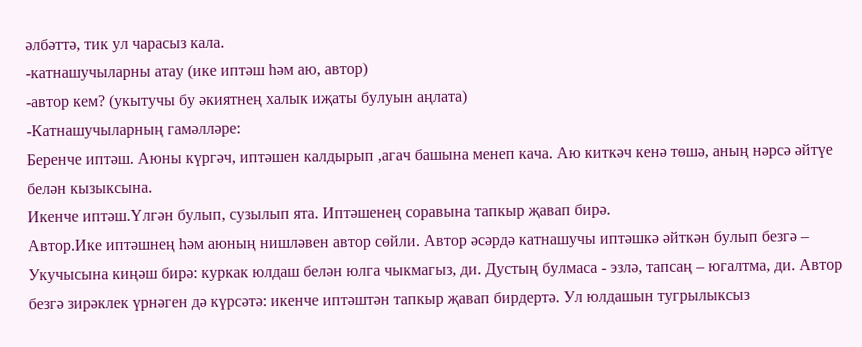әлбәттә, тик ул чарасыз кала.
-катнашучыларны атау (ике иптәш һәм аю, автор)
-автор кем? (укытучы бу әкиятнең халык иҗаты булуын аңлата)
-Катнашучыларның гамәлләре:
Беренче иптәш. Аюны күргәч, иптәшен калдырып ,агач башына менеп кача. Аю киткәч кенә төшә, аның нәрсә әйтүе белән кызыксына.
Икенче иптәш.Үлгән булып, сузылып ята. Иптәшенең соравына тапкыр җавап бирә.
Автор.Ике иптәшнең һәм аюның нишләвен автор сөйли. Автор әсәрдә катнашучы иптәшкә әйткән булып безгә – Укучысына киңәш бирә: куркак юлдаш белән юлга чыкмагыз, ди. Дустың булмаса - эзлә, тапсаң – югалтма, ди. Автор безгә зирәклек үрнәген дә күрсәтә: икенче иптәштән тапкыр җавап бирдертә. Ул юлдашын тугрылыксыз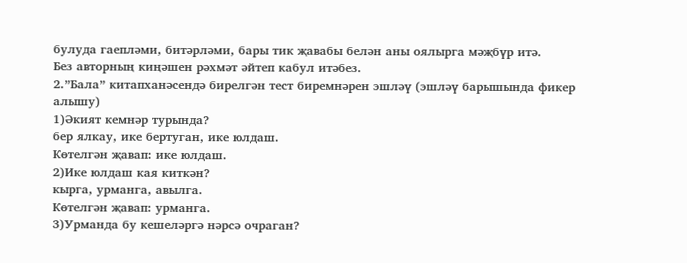булуда гаепләми, битәрләми, бары тик җавабы белән аны оялырга мәҗбүр итә.
Без авторның киңәшен рәхмәт әйтеп кабул итәбез.
2.”Бала” китапханәсендә бирелгән тест биремнәрен эшләү (эшләү барышында фикер алышу)
1)Әкият кемнәр турында?
бер ялкау, ике бертуган, ике юлдаш.
Көтелгән җавап: ике юлдаш.
2)Ике юлдаш кая киткән?
кырга, урманга, авылга.
Көтелгән җавап: урманга.
3)Урманда бу кешеләргә нәрсә очраган?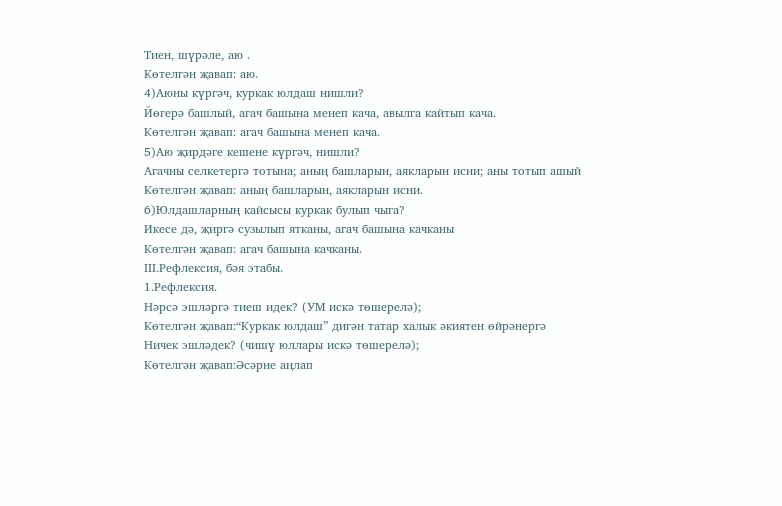Тиен, шүрәле, аю .
Көтелгән җавап: аю.
4)Аюны күргәч, куркак юлдаш нишли?
Йөгерә башлый, агач башына менеп кача, авылга кайтып кача.
Көтелгән җавап: агач башына менеп кача.
5)Аю җирдәге кешене күргәч, нишли?
Агачны селкетергә тотына; аның башларын, аякларын исни; аны тотып ашый Көтелгән җавап: аның башларын, аякларын исни.
6)Юлдашларның кайсысы куркак булып чыга?
Икесе дә, җиргә сузылып ятканы, агач башына качканы
Көтелгән җавап: агач башына качканы.
III.Рефлексия, бәя этабы.
1.Рефлексия.
Нәрсә эшләргә тиеш идек? (УМ искә төшерелә);
Көтелгән җавап:“Куркак юлдаш” дигән татар халык әкиятен өйрәнергә
Ничек эшләдек? (чишү юллары искә төшерелә);
Көтелгән җавап:Әсәрне аңлап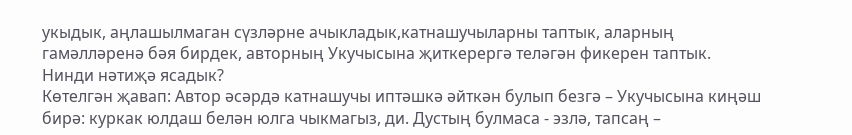укыдык, аңлашылмаган сүзләрне ачыкладык,катнашучыларны таптык, аларның гамәлләренә бәя бирдек, авторның Укучысына җиткерергә теләгән фикерен таптык.
Нинди нәтиҗә ясадык?
Көтелгән җавап: Автор әсәрдә катнашучы иптәшкә әйткән булып безгә – Укучысына киңәш бирә: куркак юлдаш белән юлга чыкмагыз, ди. Дустың булмаса - эзлә, тапсаң –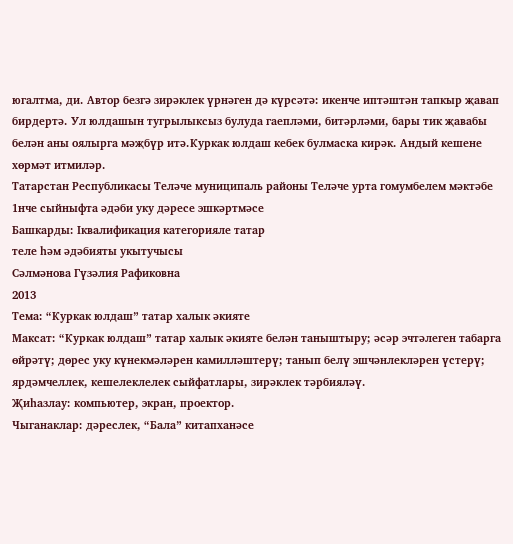югалтма, ди. Автор безгә зирәклек үрнәген дә күрсәтә: икенче иптәштән тапкыр җавап бирдертә. Ул юлдашын тугрылыксыз булуда гаепләми, битәрләми, бары тик җавабы белән аны оялырга мәҗбүр итә.Куркак юлдаш кебек булмаска кирәк. Андый кешене хөрмәт итмиләр.
Татарстан Республикасы Теләче муниципаль районы Теләче урта гомумбелем мәктәбе
1нче сыйныфта әдәби уку дәресе эшкәртмәсе
Башкарды: Iквалификация категорияле татар
теле һәм әдәбияты укытучысы
Сәлмәнова Гүзәлия Рафиковна
2013
Тема: “Куркак юлдаш” татар халык әкияте
Максат: “Куркак юлдаш” татар халык әкияте белән таныштыру; әсәр эчтәлеген табарга өйрәтү; дөрес уку күнекмәләрен камилләштерү; танып белү эшчәнлекләрен үстерү; ярдәмчеллек, кешелеклелек сыйфатлары, зирәклек тәрбияләү.
Җиһазлау: компьютер, экран, проектор.
Чыганаклар: дәреслек, “Бала” китапханәсе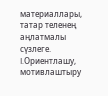материаллары, татар теленең аңлатмалы сүзлеге.
I.Ориентлашу, мотивлаштыру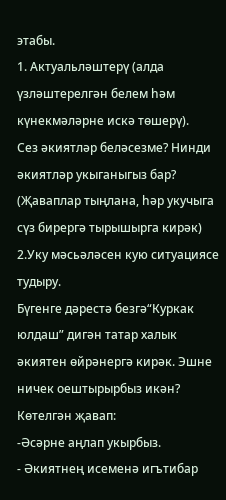этабы.
1. Актуальләштерү (алда үзләштерелгән белем һәм күнекмәләрне искә төшерү).
Сез әкиятләр беләсезме? Нинди әкиятләр укыганыгыз бар?
(Җаваплар тыңлана, һәр укучыга сүз бирергә тырышырга кирәк)
2.Уку мәсьәләсен кую ситуациясе тудыру.
Бүгенге дәрестә безгә“Куркак юлдаш” дигән татар халык әкиятен өйрәнергә кирәк. Эшне ничек оештырырбыз икән?
Көтелгән җавап:
-Әсәрне аңлап укырбыз.
- Әкиятнең исеменә игътибар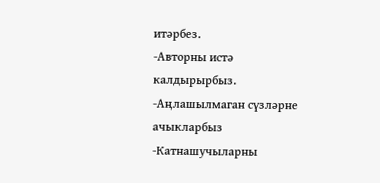итәрбез.
-Авторны истә калдырырбыз.
-Аңлашылмаган сүзләрне ачыкларбыз
-Катнашучыларны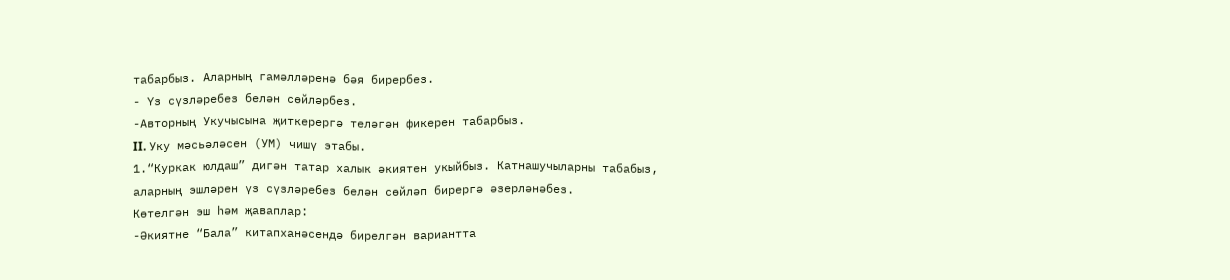табарбыз. Аларның гамәлләренә бәя бирербез.
- Үз сүзләребез белән сөйләрбез.
-Авторның Укучысына җиткерергә теләгән фикерен табарбыз.
II. Уку мәсьәләсен (УМ) чишү этабы.
1.“Куркак юлдаш” дигән татар халык әкиятен укыйбыз. Катнашучыларны табабыз, аларның эшләрен үз сүзләребез белән сөйләп бирергә әзерләнәбез.
Көтелгән эш һәм җаваплар:
-Әкиятне “Бала” китапханәсендә бирелгән вариантта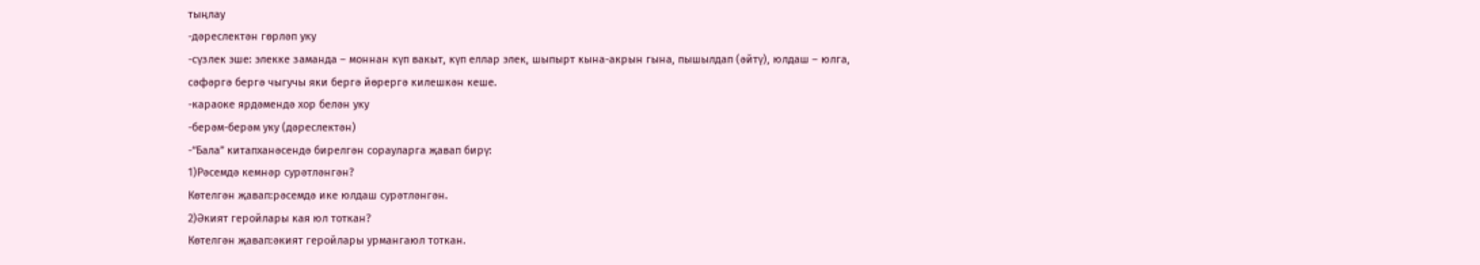тыңлау
-дәреслектән гөрләп уку
-сүзлек эше: элекке заманда – моннан күп вакыт, күп еллар элек, шыпырт кына-акрын гына, пышылдап (әйтү), юлдаш – юлга, сәфәргә бергә чыгучы яки бергә йөрергә килешкән кеше.
-караоке ярдәмендә хор белән уку
-берәм-берәм уку (дәреслектән)
-“Бала” китапханәсендә бирелгән сорауларга җавап бирү:
1)Рәсемдә кемнәр сурәтләнгән?
Көтелгән җавап:рәсемдә ике юлдаш сурәтләнгән.
2)Әкият геройлары кая юл тоткан?
Көтелгән җавап:әкият геройлары урмангаюл тоткан.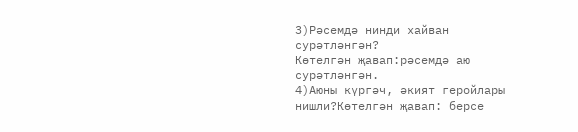3)Рәсемдә нинди хайван сурәтләнгән?
Көтелгән җавап:рәсемдә аю сурәтләнгән.
4)Аюны күргәч, әкият геройлары нишли?Көтелгән җавап: берсе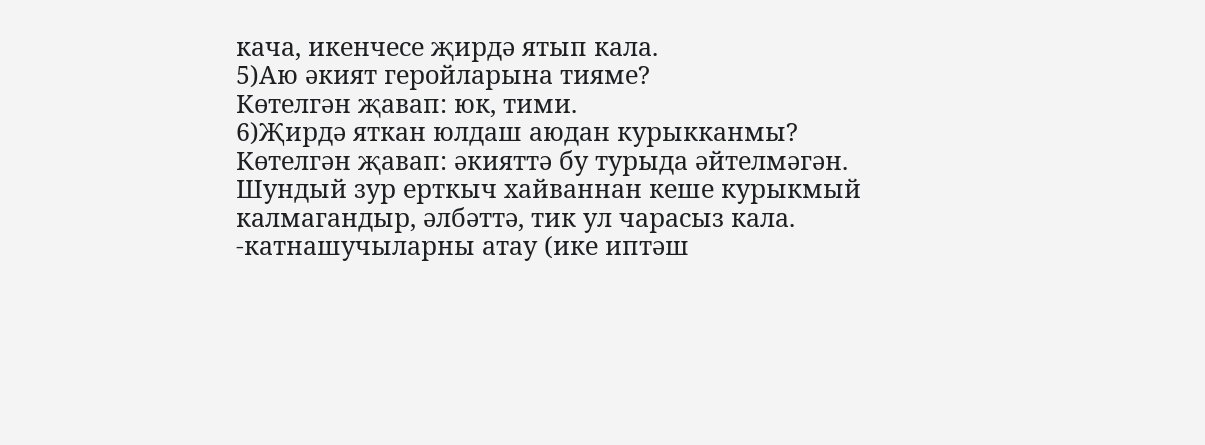кача, икенчесе җирдә ятып кала.
5)Аю әкият геройларына тияме?
Көтелгән җавап: юк, тими.
6)Җирдә яткан юлдаш аюдан курыкканмы?
Көтелгән җавап: әкияттә бу турыда әйтелмәгән. Шундый зур ерткыч хайваннан кеше курыкмый калмагандыр, әлбәттә, тик ул чарасыз кала.
-катнашучыларны атау (ике иптәш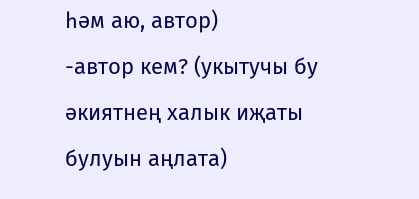һәм аю, автор)
-автор кем? (укытучы бу әкиятнең халык иҗаты булуын аңлата)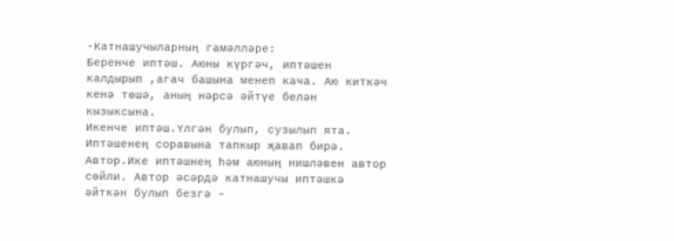-Катнашучыларның гамәлләре:
Беренче иптәш. Аюны күргәч, иптәшен калдырып ,агач башына менеп кача. Аю киткәч кенә төшә, аның нәрсә әйтүе белән кызыксына.
Икенче иптәш.Үлгән булып, сузылып ята. Иптәшенең соравына тапкыр җавап бирә.
Автор.Ике иптәшнең һәм аюның нишләвен автор сөйли. Автор әсәрдә катнашучы иптәшкә әйткән булып безгә –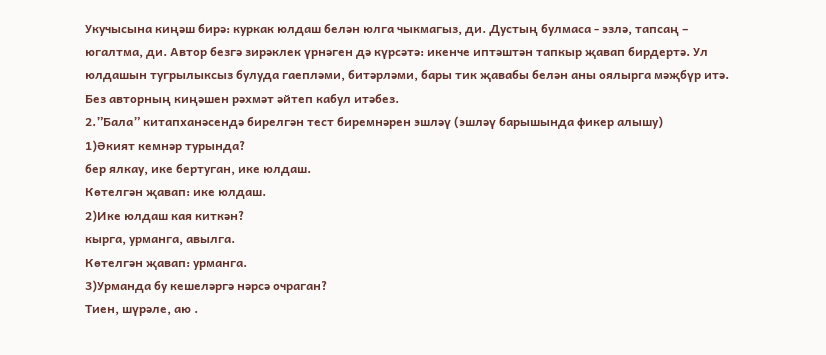Укучысына киңәш бирә: куркак юлдаш белән юлга чыкмагыз, ди. Дустың булмаса - эзлә, тапсаң – югалтма, ди. Автор безгә зирәклек үрнәген дә күрсәтә: икенче иптәштән тапкыр җавап бирдертә. Ул юлдашын тугрылыксыз булуда гаепләми, битәрләми, бары тик җавабы белән аны оялырга мәҗбүр итә.
Без авторның киңәшен рәхмәт әйтеп кабул итәбез.
2.”Бала” китапханәсендә бирелгән тест биремнәрен эшләү (эшләү барышында фикер алышу)
1)Әкият кемнәр турында?
бер ялкау, ике бертуган, ике юлдаш.
Көтелгән җавап: ике юлдаш.
2)Ике юлдаш кая киткән?
кырга, урманга, авылга.
Көтелгән җавап: урманга.
3)Урманда бу кешеләргә нәрсә очраган?
Тиен, шүрәле, аю .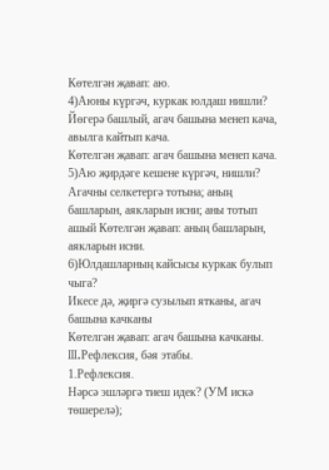Көтелгән җавап: аю.
4)Аюны күргәч, куркак юлдаш нишли?
Йөгерә башлый, агач башына менеп кача, авылга кайтып кача.
Көтелгән җавап: агач башына менеп кача.
5)Аю җирдәге кешене күргәч, нишли?
Агачны селкетергә тотына; аның башларын, аякларын исни; аны тотып ашый Көтелгән җавап: аның башларын, аякларын исни.
6)Юлдашларның кайсысы куркак булып чыга?
Икесе дә, җиргә сузылып ятканы, агач башына качканы
Көтелгән җавап: агач башына качканы.
III.Рефлексия, бәя этабы.
1.Рефлексия.
Нәрсә эшләргә тиеш идек? (УМ искә төшерелә);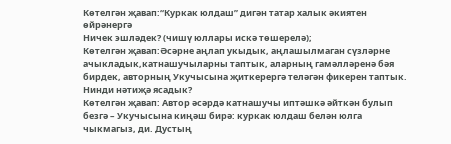Көтелгән җавап:“Куркак юлдаш” дигән татар халык әкиятен өйрәнергә
Ничек эшләдек? (чишү юллары искә төшерелә);
Көтелгән җавап:Әсәрне аңлап укыдык, аңлашылмаган сүзләрне ачыкладык,катнашучыларны таптык, аларның гамәлләренә бәя бирдек, авторның Укучысына җиткерергә теләгән фикерен таптык.
Нинди нәтиҗә ясадык?
Көтелгән җавап: Автор әсәрдә катнашучы иптәшкә әйткән булып безгә – Укучысына киңәш бирә: куркак юлдаш белән юлга чыкмагыз, ди. Дустың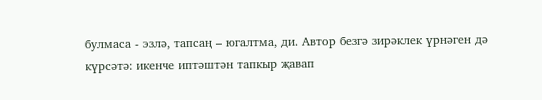булмаса - эзлә, тапсаң – югалтма, ди. Автор безгә зирәклек үрнәген дә күрсәтә: икенче иптәштән тапкыр җавап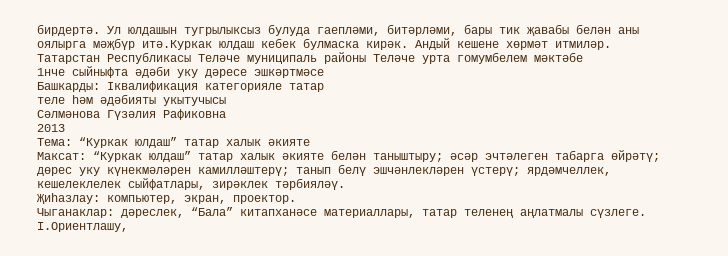бирдертә. Ул юлдашын тугрылыксыз булуда гаепләми, битәрләми, бары тик җавабы белән аны оялырга мәҗбүр итә.Куркак юлдаш кебек булмаска кирәк. Андый кешене хөрмәт итмиләр.
Татарстан Республикасы Теләче муниципаль районы Теләче урта гомумбелем мәктәбе
1нче сыйныфта әдәби уку дәресе эшкәртмәсе
Башкарды: Iквалификация категорияле татар
теле һәм әдәбияты укытучысы
Сәлмәнова Гүзәлия Рафиковна
2013
Тема: “Куркак юлдаш” татар халык әкияте
Максат: “Куркак юлдаш” татар халык әкияте белән таныштыру; әсәр эчтәлеген табарга өйрәтү; дөрес уку күнекмәләрен камилләштерү; танып белү эшчәнлекләрен үстерү; ярдәмчеллек, кешелеклелек сыйфатлары, зирәклек тәрбияләү.
Җиһазлау: компьютер, экран, проектор.
Чыганаклар: дәреслек, “Бала” китапханәсе материаллары, татар теленең аңлатмалы сүзлеге.
I.Ориентлашу,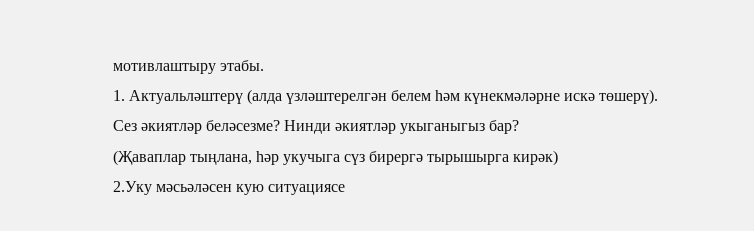мотивлаштыру этабы.
1. Актуальләштерү (алда үзләштерелгән белем һәм күнекмәләрне искә төшерү).
Сез әкиятләр беләсезме? Нинди әкиятләр укыганыгыз бар?
(Җаваплар тыңлана, һәр укучыга сүз бирергә тырышырга кирәк)
2.Уку мәсьәләсен кую ситуациясе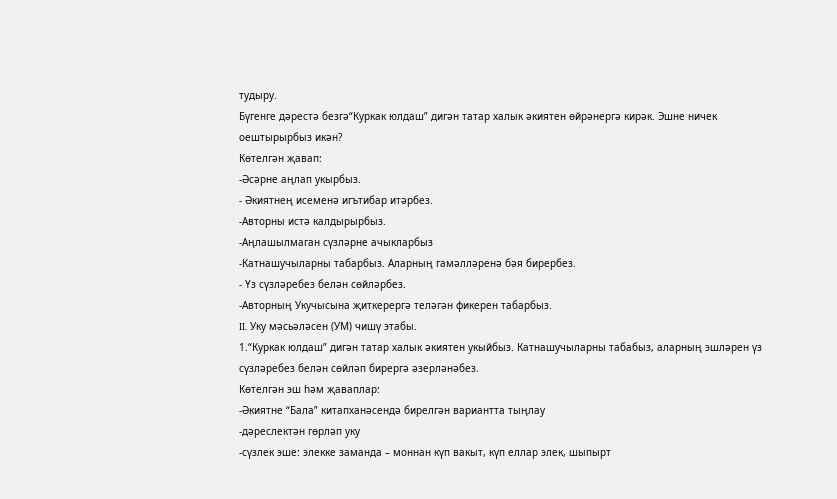тудыру.
Бүгенге дәрестә безгә“Куркак юлдаш” дигән татар халык әкиятен өйрәнергә кирәк. Эшне ничек оештырырбыз икән?
Көтелгән җавап:
-Әсәрне аңлап укырбыз.
- Әкиятнең исеменә игътибар итәрбез.
-Авторны истә калдырырбыз.
-Аңлашылмаган сүзләрне ачыкларбыз
-Катнашучыларны табарбыз. Аларның гамәлләренә бәя бирербез.
- Үз сүзләребез белән сөйләрбез.
-Авторның Укучысына җиткерергә теләгән фикерен табарбыз.
II. Уку мәсьәләсен (УМ) чишү этабы.
1.“Куркак юлдаш” дигән татар халык әкиятен укыйбыз. Катнашучыларны табабыз, аларның эшләрен үз сүзләребез белән сөйләп бирергә әзерләнәбез.
Көтелгән эш һәм җаваплар:
-Әкиятне “Бала” китапханәсендә бирелгән вариантта тыңлау
-дәреслектән гөрләп уку
-сүзлек эше: элекке заманда – моннан күп вакыт, күп еллар элек, шыпырт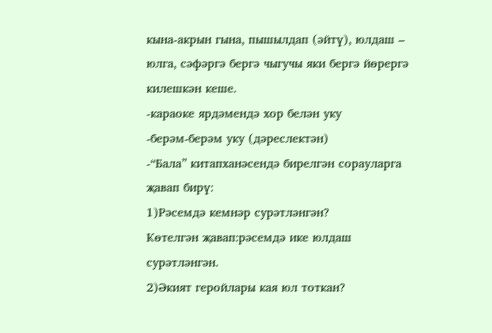кына-акрын гына, пышылдап (әйтү), юлдаш – юлга, сәфәргә бергә чыгучы яки бергә йөрергә килешкән кеше.
-караоке ярдәмендә хор белән уку
-берәм-берәм уку (дәреслектән)
-“Бала” китапханәсендә бирелгән сорауларга җавап бирү:
1)Рәсемдә кемнәр сурәтләнгән?
Көтелгән җавап:рәсемдә ике юлдаш сурәтләнгән.
2)Әкият геройлары кая юл тоткан?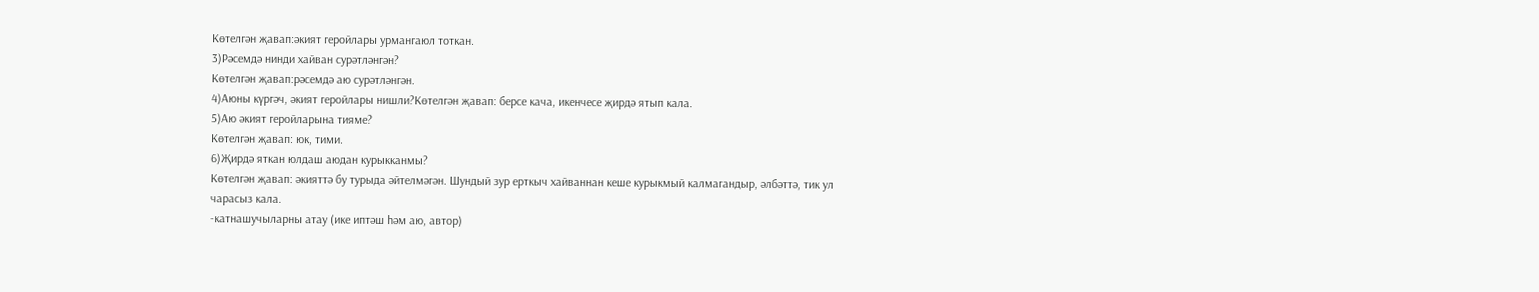Көтелгән җавап:әкият геройлары урмангаюл тоткан.
3)Рәсемдә нинди хайван сурәтләнгән?
Көтелгән җавап:рәсемдә аю сурәтләнгән.
4)Аюны күргәч, әкият геройлары нишли?Көтелгән җавап: берсе кача, икенчесе җирдә ятып кала.
5)Аю әкият геройларына тияме?
Көтелгән җавап: юк, тими.
6)Җирдә яткан юлдаш аюдан курыкканмы?
Көтелгән җавап: әкияттә бу турыда әйтелмәгән. Шундый зур ерткыч хайваннан кеше курыкмый калмагандыр, әлбәттә, тик ул чарасыз кала.
-катнашучыларны атау (ике иптәш һәм аю, автор)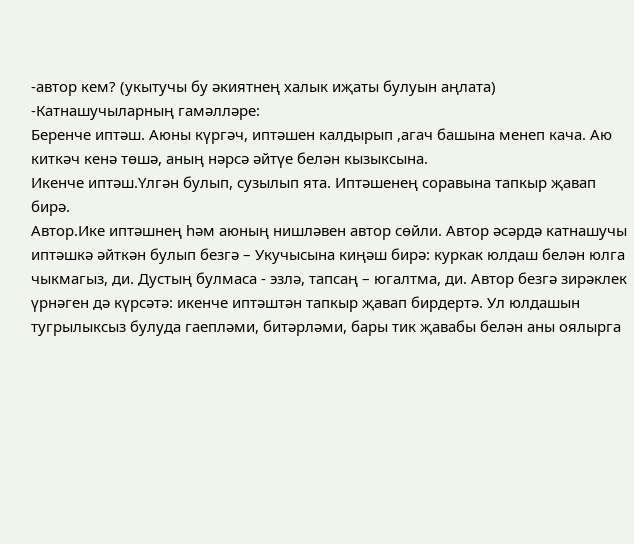-автор кем? (укытучы бу әкиятнең халык иҗаты булуын аңлата)
-Катнашучыларның гамәлләре:
Беренче иптәш. Аюны күргәч, иптәшен калдырып ,агач башына менеп кача. Аю киткәч кенә төшә, аның нәрсә әйтүе белән кызыксына.
Икенче иптәш.Үлгән булып, сузылып ята. Иптәшенең соравына тапкыр җавап бирә.
Автор.Ике иптәшнең һәм аюның нишләвен автор сөйли. Автор әсәрдә катнашучы иптәшкә әйткән булып безгә – Укучысына киңәш бирә: куркак юлдаш белән юлга чыкмагыз, ди. Дустың булмаса - эзлә, тапсаң – югалтма, ди. Автор безгә зирәклек үрнәген дә күрсәтә: икенче иптәштән тапкыр җавап бирдертә. Ул юлдашын тугрылыксыз булуда гаепләми, битәрләми, бары тик җавабы белән аны оялырга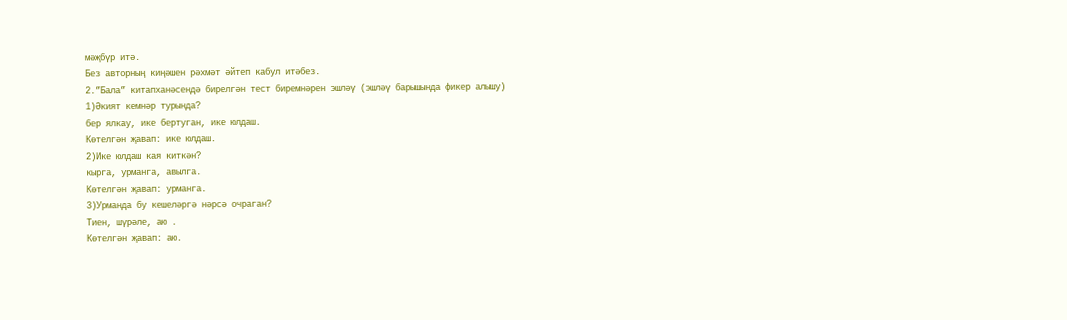мәҗбүр итә.
Без авторның киңәшен рәхмәт әйтеп кабул итәбез.
2.”Бала” китапханәсендә бирелгән тест биремнәрен эшләү (эшләү барышында фикер алышу)
1)Әкият кемнәр турында?
бер ялкау, ике бертуган, ике юлдаш.
Көтелгән җавап: ике юлдаш.
2)Ике юлдаш кая киткән?
кырга, урманга, авылга.
Көтелгән җавап: урманга.
3)Урманда бу кешеләргә нәрсә очраган?
Тиен, шүрәле, аю .
Көтелгән җавап: аю.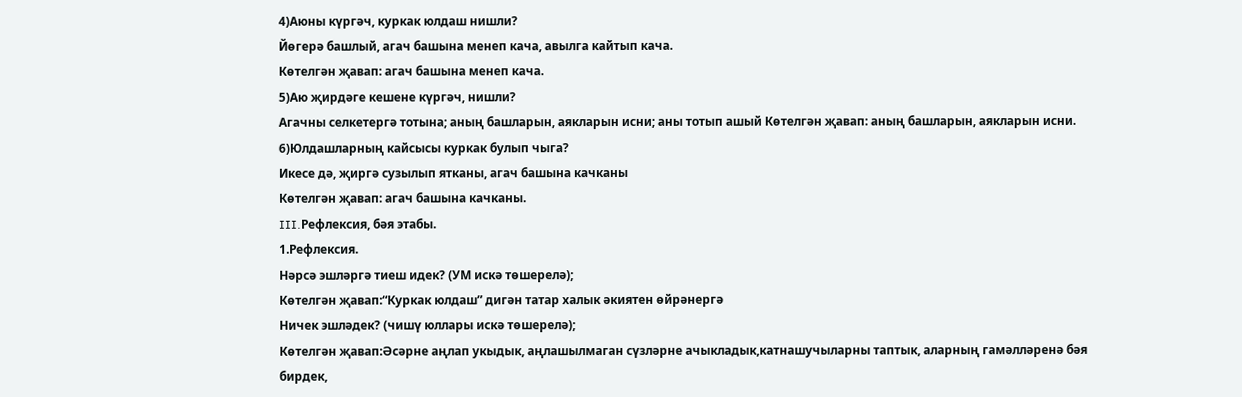4)Аюны күргәч, куркак юлдаш нишли?
Йөгерә башлый, агач башына менеп кача, авылга кайтып кача.
Көтелгән җавап: агач башына менеп кача.
5)Аю җирдәге кешене күргәч, нишли?
Агачны селкетергә тотына; аның башларын, аякларын исни; аны тотып ашый Көтелгән җавап: аның башларын, аякларын исни.
6)Юлдашларның кайсысы куркак булып чыга?
Икесе дә, җиргә сузылып ятканы, агач башына качканы
Көтелгән җавап: агач башына качканы.
III.Рефлексия, бәя этабы.
1.Рефлексия.
Нәрсә эшләргә тиеш идек? (УМ искә төшерелә);
Көтелгән җавап:“Куркак юлдаш” дигән татар халык әкиятен өйрәнергә
Ничек эшләдек? (чишү юллары искә төшерелә);
Көтелгән җавап:Әсәрне аңлап укыдык, аңлашылмаган сүзләрне ачыкладык,катнашучыларны таптык, аларның гамәлләренә бәя бирдек,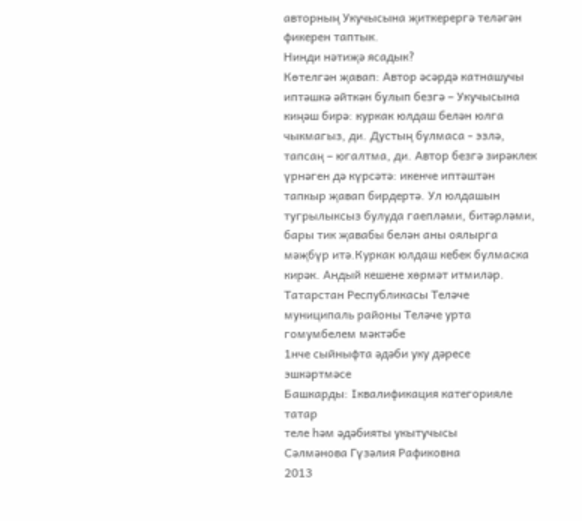авторның Укучысына җиткерергә теләгән фикерен таптык.
Нинди нәтиҗә ясадык?
Көтелгән җавап: Автор әсәрдә катнашучы иптәшкә әйткән булып безгә – Укучысына киңәш бирә: куркак юлдаш белән юлга чыкмагыз, ди. Дустың булмаса - эзлә, тапсаң – югалтма, ди. Автор безгә зирәклек үрнәген дә күрсәтә: икенче иптәштән тапкыр җавап бирдертә. Ул юлдашын тугрылыксыз булуда гаепләми, битәрләми, бары тик җавабы белән аны оялырга мәҗбүр итә.Куркак юлдаш кебек булмаска кирәк. Андый кешене хөрмәт итмиләр.
Татарстан Республикасы Теләче муниципаль районы Теләче урта гомумбелем мәктәбе
1нче сыйныфта әдәби уку дәресе эшкәртмәсе
Башкарды: Iквалификация категорияле татар
теле һәм әдәбияты укытучысы
Сәлмәнова Гүзәлия Рафиковна
2013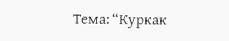Тема: “Куркак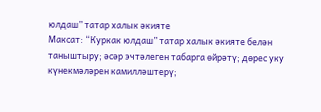юлдаш” татар халык әкияте
Максат: “Куркак юлдаш” татар халык әкияте белән таныштыру; әсәр эчтәлеген табарга өйрәтү; дөрес уку күнекмәләрен камилләштерү;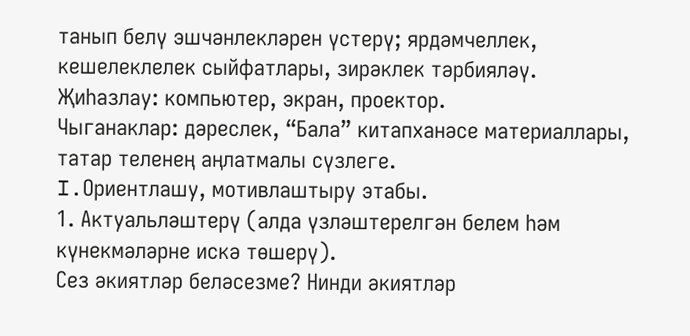танып белү эшчәнлекләрен үстерү; ярдәмчеллек, кешелеклелек сыйфатлары, зирәклек тәрбияләү.
Җиһазлау: компьютер, экран, проектор.
Чыганаклар: дәреслек, “Бала” китапханәсе материаллары, татар теленең аңлатмалы сүзлеге.
I.Ориентлашу, мотивлаштыру этабы.
1. Актуальләштерү (алда үзләштерелгән белем һәм күнекмәләрне искә төшерү).
Сез әкиятләр беләсезме? Нинди әкиятләр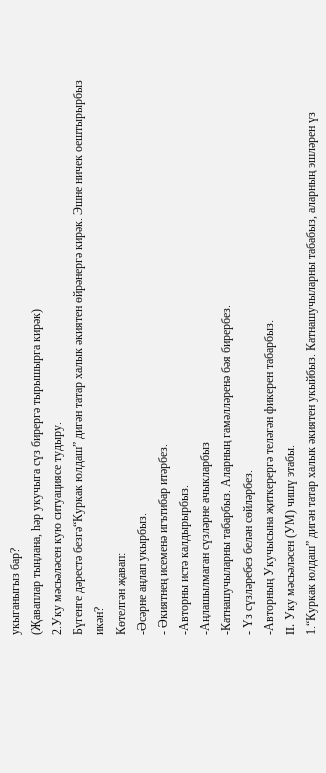укыганыгыз бар?
(Җаваплар тыңлана, һәр укучыга сүз бирергә тырышырга кирәк)
2.Уку мәсьәләсен кую ситуациясе тудыру.
Бүгенге дәрестә безгә“Куркак юлдаш” дигән татар халык әкиятен өйрәнергә кирәк. Эшне ничек оештырырбыз икән?
Көтелгән җавап:
-Әсәрне аңлап укырбыз.
- Әкиятнең исеменә игътибар итәрбез.
-Авторны истә калдырырбыз.
-Аңлашылмаган сүзләрне ачыкларбыз
-Катнашучыларны табарбыз. Аларның гамәлләренә бәя бирербез.
- Үз сүзләребез белән сөйләрбез.
-Авторның Укучысына җиткерергә теләгән фикерен табарбыз.
II. Уку мәсьәләсен (УМ) чишү этабы.
1.“Куркак юлдаш” дигән татар халык әкиятен укыйбыз. Катнашучыларны табабыз, аларның эшләрен үз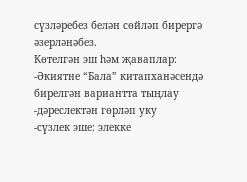сүзләребез белән сөйләп бирергә әзерләнәбез.
Көтелгән эш һәм җаваплар:
-Әкиятне “Бала” китапханәсендә бирелгән вариантта тыңлау
-дәреслектән гөрләп уку
-сүзлек эше: элекке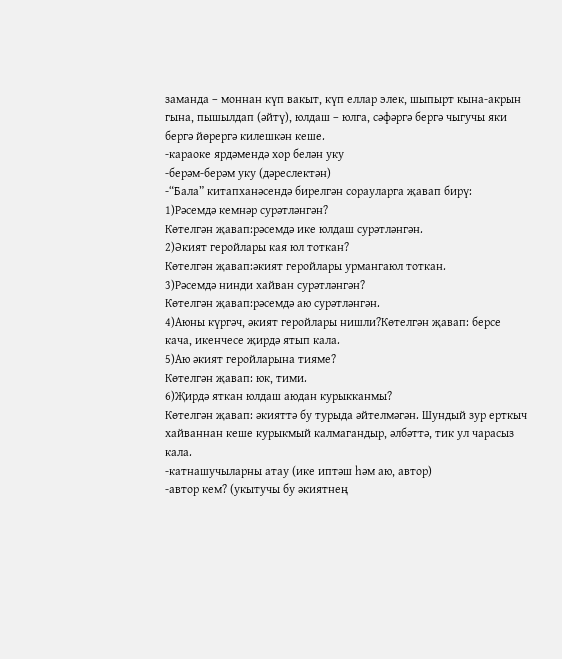заманда – моннан күп вакыт, күп еллар элек, шыпырт кына-акрын гына, пышылдап (әйтү), юлдаш – юлга, сәфәргә бергә чыгучы яки бергә йөрергә килешкән кеше.
-караоке ярдәмендә хор белән уку
-берәм-берәм уку (дәреслектән)
-“Бала” китапханәсендә бирелгән сорауларга җавап бирү:
1)Рәсемдә кемнәр сурәтләнгән?
Көтелгән җавап:рәсемдә ике юлдаш сурәтләнгән.
2)Әкият геройлары кая юл тоткан?
Көтелгән җавап:әкият геройлары урмангаюл тоткан.
3)Рәсемдә нинди хайван сурәтләнгән?
Көтелгән җавап:рәсемдә аю сурәтләнгән.
4)Аюны күргәч, әкият геройлары нишли?Көтелгән җавап: берсе кача, икенчесе җирдә ятып кала.
5)Аю әкият геройларына тияме?
Көтелгән җавап: юк, тими.
6)Җирдә яткан юлдаш аюдан курыкканмы?
Көтелгән җавап: әкияттә бу турыда әйтелмәгән. Шундый зур ерткыч хайваннан кеше курыкмый калмагандыр, әлбәттә, тик ул чарасыз кала.
-катнашучыларны атау (ике иптәш һәм аю, автор)
-автор кем? (укытучы бу әкиятнең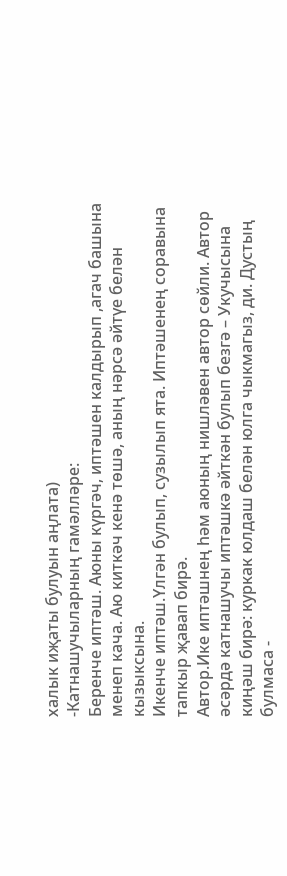халык иҗаты булуын аңлата)
-Катнашучыларның гамәлләре:
Беренче иптәш. Аюны күргәч, иптәшен калдырып ,агач башына менеп кача. Аю киткәч кенә төшә, аның нәрсә әйтүе белән кызыксына.
Икенче иптәш.Үлгән булып, сузылып ята. Иптәшенең соравына тапкыр җавап бирә.
Автор.Ике иптәшнең һәм аюның нишләвен автор сөйли. Автор әсәрдә катнашучы иптәшкә әйткән булып безгә – Укучысына киңәш бирә: куркак юлдаш белән юлга чыкмагыз, ди. Дустың булмаса -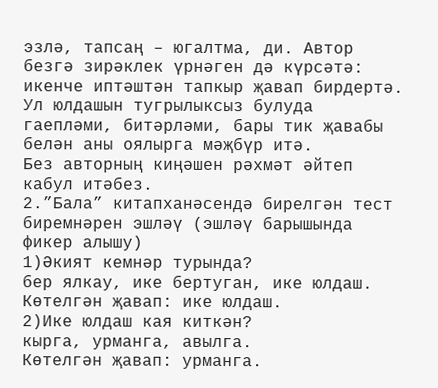эзлә, тапсаң – югалтма, ди. Автор безгә зирәклек үрнәген дә күрсәтә: икенче иптәштән тапкыр җавап бирдертә. Ул юлдашын тугрылыксыз булуда гаепләми, битәрләми, бары тик җавабы белән аны оялырга мәҗбүр итә.
Без авторның киңәшен рәхмәт әйтеп кабул итәбез.
2.”Бала” китапханәсендә бирелгән тест биремнәрен эшләү (эшләү барышында фикер алышу)
1)Әкият кемнәр турында?
бер ялкау, ике бертуган, ике юлдаш.
Көтелгән җавап: ике юлдаш.
2)Ике юлдаш кая киткән?
кырга, урманга, авылга.
Көтелгән җавап: урманга.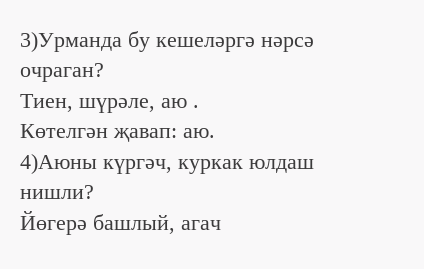3)Урманда бу кешеләргә нәрсә очраган?
Тиен, шүрәле, аю .
Көтелгән җавап: аю.
4)Аюны күргәч, куркак юлдаш нишли?
Йөгерә башлый, агач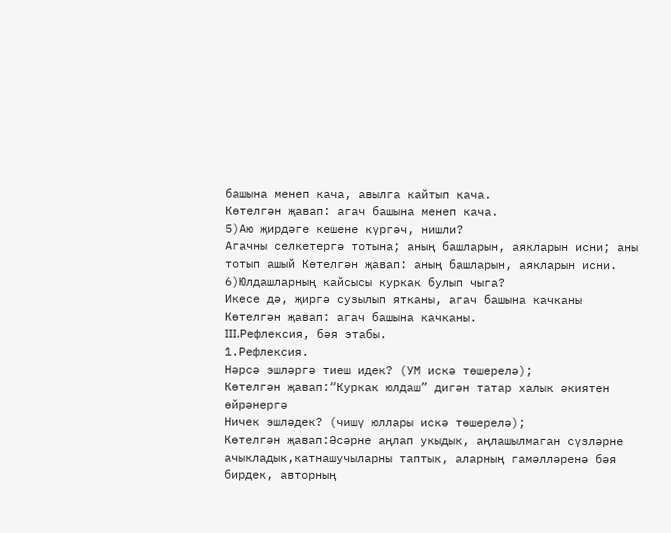башына менеп кача, авылга кайтып кача.
Көтелгән җавап: агач башына менеп кача.
5)Аю җирдәге кешене күргәч, нишли?
Агачны селкетергә тотына; аның башларын, аякларын исни; аны тотып ашый Көтелгән җавап: аның башларын, аякларын исни.
6)Юлдашларның кайсысы куркак булып чыга?
Икесе дә, җиргә сузылып ятканы, агач башына качканы
Көтелгән җавап: агач башына качканы.
III.Рефлексия, бәя этабы.
1.Рефлексия.
Нәрсә эшләргә тиеш идек? (УМ искә төшерелә);
Көтелгән җавап:“Куркак юлдаш” дигән татар халык әкиятен өйрәнергә
Ничек эшләдек? (чишү юллары искә төшерелә);
Көтелгән җавап:Әсәрне аңлап укыдык, аңлашылмаган сүзләрне ачыкладык,катнашучыларны таптык, аларның гамәлләренә бәя бирдек, авторның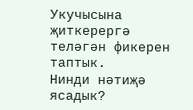Укучысына җиткерергә теләгән фикерен таптык.
Нинди нәтиҗә ясадык?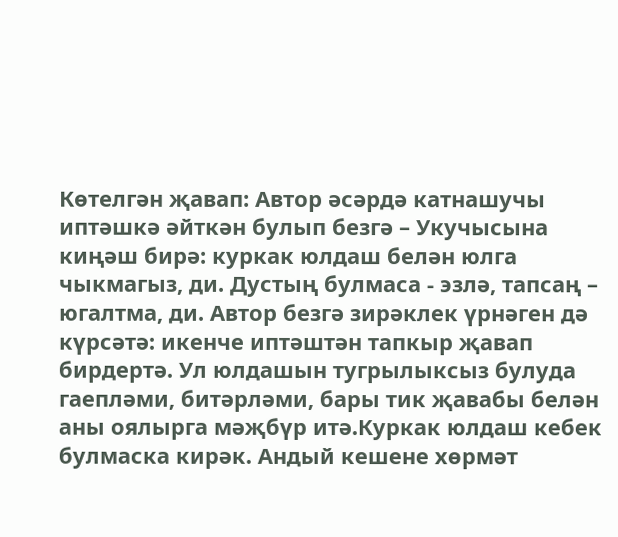Көтелгән җавап: Автор әсәрдә катнашучы иптәшкә әйткән булып безгә – Укучысына киңәш бирә: куркак юлдаш белән юлга чыкмагыз, ди. Дустың булмаса - эзлә, тапсаң – югалтма, ди. Автор безгә зирәклек үрнәген дә күрсәтә: икенче иптәштән тапкыр җавап бирдертә. Ул юлдашын тугрылыксыз булуда гаепләми, битәрләми, бары тик җавабы белән аны оялырга мәҗбүр итә.Куркак юлдаш кебек булмаска кирәк. Андый кешене хөрмәт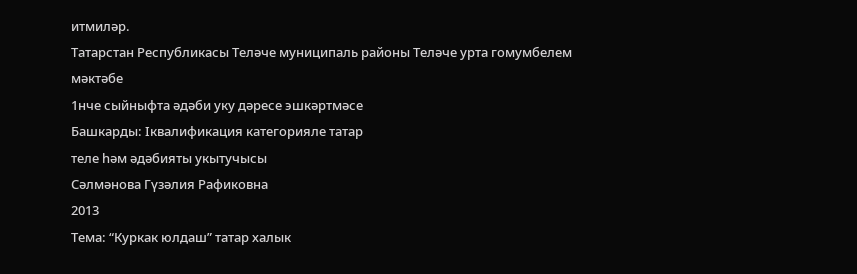итмиләр.
Татарстан Республикасы Теләче муниципаль районы Теләче урта гомумбелем мәктәбе
1нче сыйныфта әдәби уку дәресе эшкәртмәсе
Башкарды: Iквалификация категорияле татар
теле һәм әдәбияты укытучысы
Сәлмәнова Гүзәлия Рафиковна
2013
Тема: “Куркак юлдаш” татар халык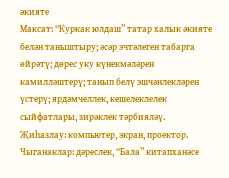әкияте
Максат: “Куркак юлдаш” татар халык әкияте белән таныштыру; әсәр эчтәлеген табарга өйрәтү; дөрес уку күнекмәләрен камилләштерү; танып белү эшчәнлекләрен үстерү; ярдәмчеллек, кешелеклелек сыйфатлары, зирәклек тәрбияләү.
Җиһазлау: компьютер, экран, проектор.
Чыганаклар: дәреслек, “Бала” китапханәсе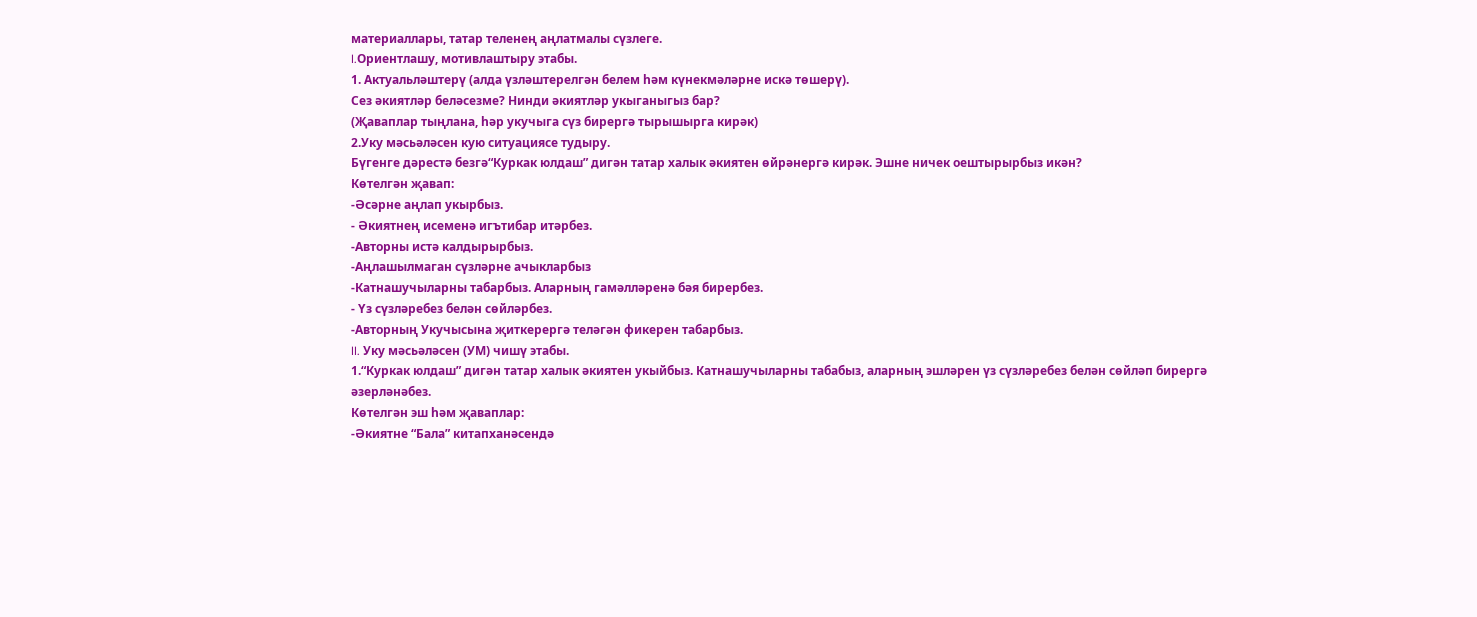материаллары, татар теленең аңлатмалы сүзлеге.
I.Ориентлашу, мотивлаштыру этабы.
1. Актуальләштерү (алда үзләштерелгән белем һәм күнекмәләрне искә төшерү).
Сез әкиятләр беләсезме? Нинди әкиятләр укыганыгыз бар?
(Җаваплар тыңлана, һәр укучыга сүз бирергә тырышырга кирәк)
2.Уку мәсьәләсен кую ситуациясе тудыру.
Бүгенге дәрестә безгә“Куркак юлдаш” дигән татар халык әкиятен өйрәнергә кирәк. Эшне ничек оештырырбыз икән?
Көтелгән җавап:
-Әсәрне аңлап укырбыз.
- Әкиятнең исеменә игътибар итәрбез.
-Авторны истә калдырырбыз.
-Аңлашылмаган сүзләрне ачыкларбыз
-Катнашучыларны табарбыз. Аларның гамәлләренә бәя бирербез.
- Үз сүзләребез белән сөйләрбез.
-Авторның Укучысына җиткерергә теләгән фикерен табарбыз.
II. Уку мәсьәләсен (УМ) чишү этабы.
1.“Куркак юлдаш” дигән татар халык әкиятен укыйбыз. Катнашучыларны табабыз, аларның эшләрен үз сүзләребез белән сөйләп бирергә әзерләнәбез.
Көтелгән эш һәм җаваплар:
-Әкиятне “Бала” китапханәсендә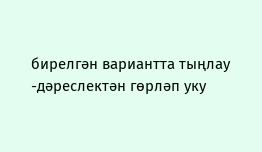бирелгән вариантта тыңлау
-дәреслектән гөрләп уку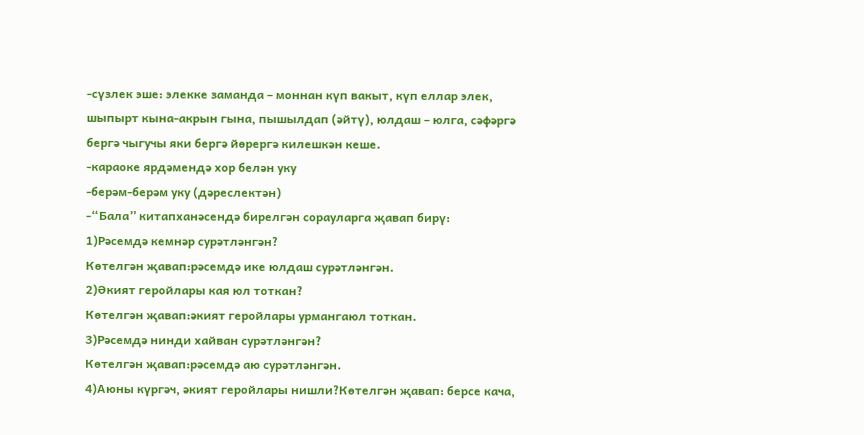-сүзлек эше: элекке заманда – моннан күп вакыт, күп еллар элек, шыпырт кына-акрын гына, пышылдап (әйтү), юлдаш – юлга, сәфәргә бергә чыгучы яки бергә йөрергә килешкән кеше.
-караоке ярдәмендә хор белән уку
-берәм-берәм уку (дәреслектән)
-“Бала” китапханәсендә бирелгән сорауларга җавап бирү:
1)Рәсемдә кемнәр сурәтләнгән?
Көтелгән җавап:рәсемдә ике юлдаш сурәтләнгән.
2)Әкият геройлары кая юл тоткан?
Көтелгән җавап:әкият геройлары урмангаюл тоткан.
3)Рәсемдә нинди хайван сурәтләнгән?
Көтелгән җавап:рәсемдә аю сурәтләнгән.
4)Аюны күргәч, әкият геройлары нишли?Көтелгән җавап: берсе кача,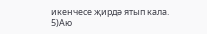икенчесе җирдә ятып кала.
5)Аю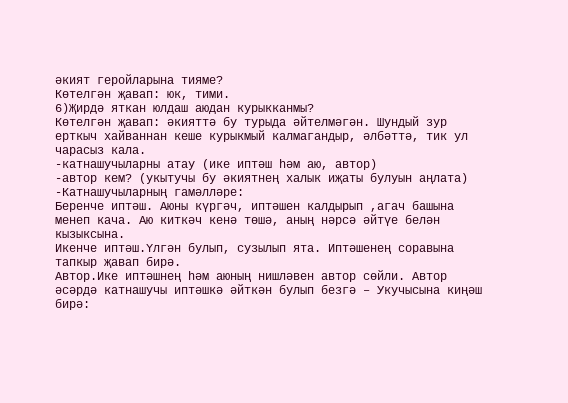әкият геройларына тияме?
Көтелгән җавап: юк, тими.
6)Җирдә яткан юлдаш аюдан курыкканмы?
Көтелгән җавап: әкияттә бу турыда әйтелмәгән. Шундый зур ерткыч хайваннан кеше курыкмый калмагандыр, әлбәттә, тик ул чарасыз кала.
-катнашучыларны атау (ике иптәш һәм аю, автор)
-автор кем? (укытучы бу әкиятнең халык иҗаты булуын аңлата)
-Катнашучыларның гамәлләре:
Беренче иптәш. Аюны күргәч, иптәшен калдырып ,агач башына менеп кача. Аю киткәч кенә төшә, аның нәрсә әйтүе белән кызыксына.
Икенче иптәш.Үлгән булып, сузылып ята. Иптәшенең соравына тапкыр җавап бирә.
Автор.Ике иптәшнең һәм аюның нишләвен автор сөйли. Автор әсәрдә катнашучы иптәшкә әйткән булып безгә – Укучысына киңәш бирә: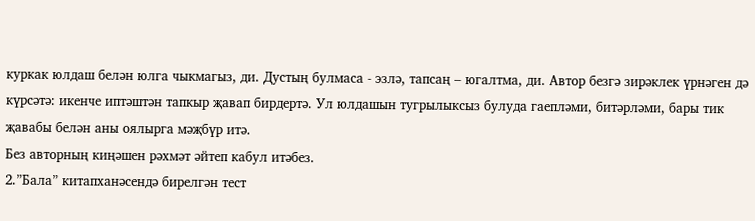куркак юлдаш белән юлга чыкмагыз, ди. Дустың булмаса - эзлә, тапсаң – югалтма, ди. Автор безгә зирәклек үрнәген дә күрсәтә: икенче иптәштән тапкыр җавап бирдертә. Ул юлдашын тугрылыксыз булуда гаепләми, битәрләми, бары тик җавабы белән аны оялырга мәҗбүр итә.
Без авторның киңәшен рәхмәт әйтеп кабул итәбез.
2.”Бала” китапханәсендә бирелгән тест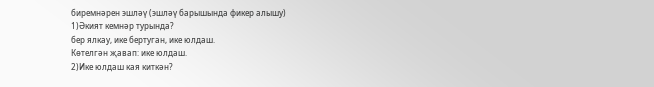биремнәрен эшләү (эшләү барышында фикер алышу)
1)Әкият кемнәр турында?
бер ялкау, ике бертуган, ике юлдаш.
Көтелгән җавап: ике юлдаш.
2)Ике юлдаш кая киткән?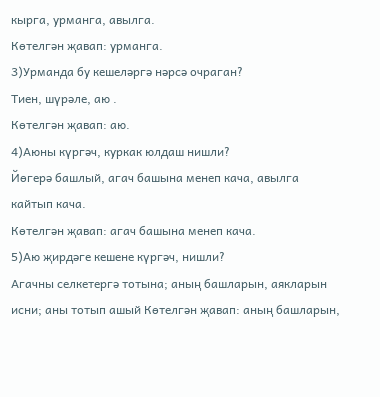кырга, урманга, авылга.
Көтелгән җавап: урманга.
3)Урманда бу кешеләргә нәрсә очраган?
Тиен, шүрәле, аю .
Көтелгән җавап: аю.
4)Аюны күргәч, куркак юлдаш нишли?
Йөгерә башлый, агач башына менеп кача, авылга кайтып кача.
Көтелгән җавап: агач башына менеп кача.
5)Аю җирдәге кешене күргәч, нишли?
Агачны селкетергә тотына; аның башларын, аякларын исни; аны тотып ашый Көтелгән җавап: аның башларын,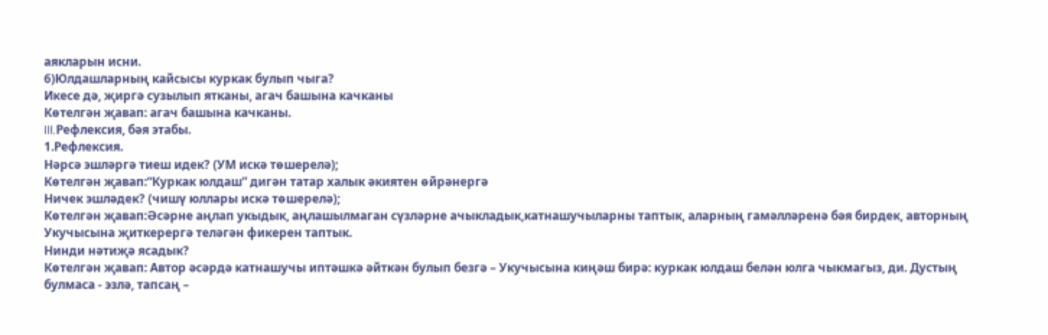аякларын исни.
6)Юлдашларның кайсысы куркак булып чыга?
Икесе дә, җиргә сузылып ятканы, агач башына качканы
Көтелгән җавап: агач башына качканы.
III.Рефлексия, бәя этабы.
1.Рефлексия.
Нәрсә эшләргә тиеш идек? (УМ искә төшерелә);
Көтелгән җавап:“Куркак юлдаш” дигән татар халык әкиятен өйрәнергә
Ничек эшләдек? (чишү юллары искә төшерелә);
Көтелгән җавап:Әсәрне аңлап укыдык, аңлашылмаган сүзләрне ачыкладык,катнашучыларны таптык, аларның гамәлләренә бәя бирдек, авторның Укучысына җиткерергә теләгән фикерен таптык.
Нинди нәтиҗә ясадык?
Көтелгән җавап: Автор әсәрдә катнашучы иптәшкә әйткән булып безгә – Укучысына киңәш бирә: куркак юлдаш белән юлга чыкмагыз, ди. Дустың булмаса - эзлә, тапсаң –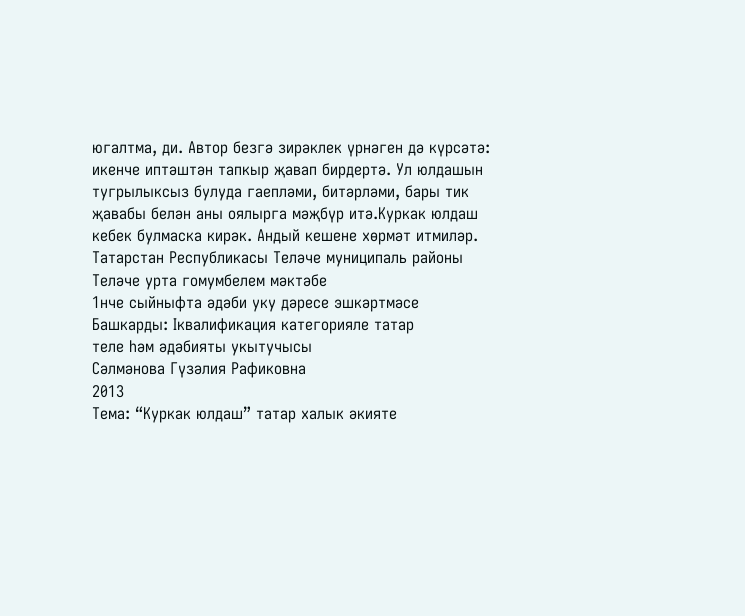югалтма, ди. Автор безгә зирәклек үрнәген дә күрсәтә: икенче иптәштән тапкыр җавап бирдертә. Ул юлдашын тугрылыксыз булуда гаепләми, битәрләми, бары тик җавабы белән аны оялырга мәҗбүр итә.Куркак юлдаш кебек булмаска кирәк. Андый кешене хөрмәт итмиләр.
Татарстан Республикасы Теләче муниципаль районы Теләче урта гомумбелем мәктәбе
1нче сыйныфта әдәби уку дәресе эшкәртмәсе
Башкарды: Iквалификация категорияле татар
теле һәм әдәбияты укытучысы
Сәлмәнова Гүзәлия Рафиковна
2013
Тема: “Куркак юлдаш” татар халык әкияте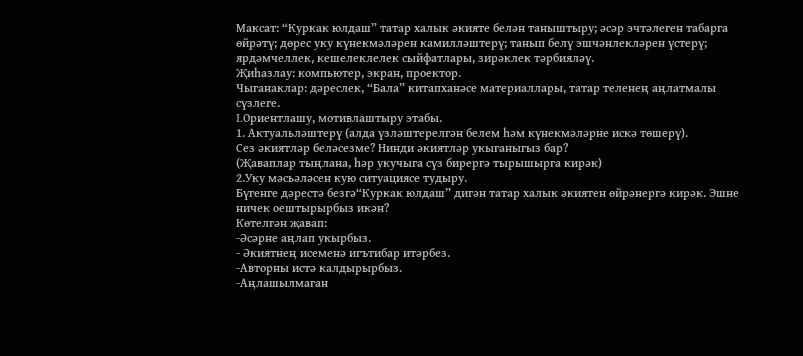Максат: “Куркак юлдаш” татар халык әкияте белән таныштыру; әсәр эчтәлеген табарга өйрәтү; дөрес уку күнекмәләрен камилләштерү; танып белү эшчәнлекләрен үстерү; ярдәмчеллек, кешелеклелек сыйфатлары, зирәклек тәрбияләү.
Җиһазлау: компьютер, экран, проектор.
Чыганаклар: дәреслек, “Бала” китапханәсе материаллары, татар теленең аңлатмалы сүзлеге.
I.Ориентлашу, мотивлаштыру этабы.
1. Актуальләштерү (алда үзләштерелгән белем һәм күнекмәләрне искә төшерү).
Сез әкиятләр беләсезме? Нинди әкиятләр укыганыгыз бар?
(Җаваплар тыңлана, һәр укучыга сүз бирергә тырышырга кирәк)
2.Уку мәсьәләсен кую ситуациясе тудыру.
Бүгенге дәрестә безгә“Куркак юлдаш” дигән татар халык әкиятен өйрәнергә кирәк. Эшне ничек оештырырбыз икән?
Көтелгән җавап:
-Әсәрне аңлап укырбыз.
- Әкиятнең исеменә игътибар итәрбез.
-Авторны истә калдырырбыз.
-Аңлашылмаган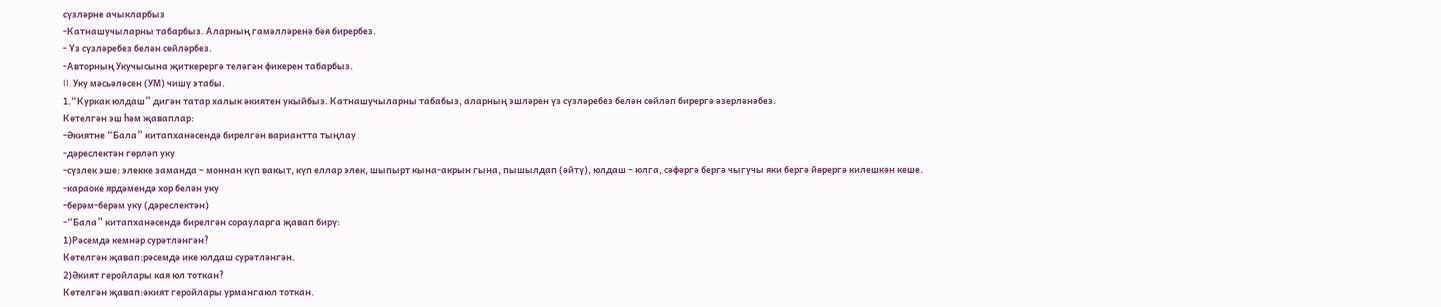сүзләрне ачыкларбыз
-Катнашучыларны табарбыз. Аларның гамәлләренә бәя бирербез.
- Үз сүзләребез белән сөйләрбез.
-Авторның Укучысына җиткерергә теләгән фикерен табарбыз.
II. Уку мәсьәләсен (УМ) чишү этабы.
1.“Куркак юлдаш” дигән татар халык әкиятен укыйбыз. Катнашучыларны табабыз, аларның эшләрен үз сүзләребез белән сөйләп бирергә әзерләнәбез.
Көтелгән эш һәм җаваплар:
-Әкиятне “Бала” китапханәсендә бирелгән вариантта тыңлау
-дәреслектән гөрләп уку
-сүзлек эше: элекке заманда – моннан күп вакыт, күп еллар элек, шыпырт кына-акрын гына, пышылдап (әйтү), юлдаш – юлга, сәфәргә бергә чыгучы яки бергә йөрергә килешкән кеше.
-караоке ярдәмендә хор белән уку
-берәм-берәм уку (дәреслектән)
-“Бала” китапханәсендә бирелгән сорауларга җавап бирү:
1)Рәсемдә кемнәр сурәтләнгән?
Көтелгән җавап:рәсемдә ике юлдаш сурәтләнгән.
2)Әкият геройлары кая юл тоткан?
Көтелгән җавап:әкият геройлары урмангаюл тоткан.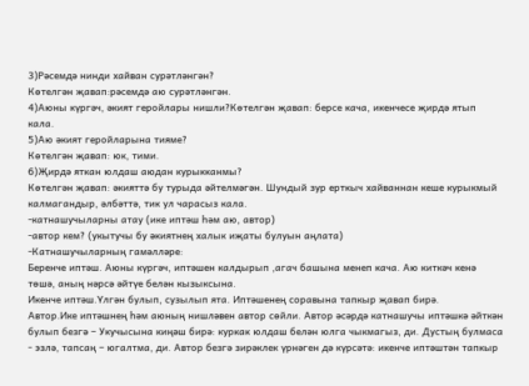3)Рәсемдә нинди хайван сурәтләнгән?
Көтелгән җавап:рәсемдә аю сурәтләнгән.
4)Аюны күргәч, әкият геройлары нишли?Көтелгән җавап: берсе кача, икенчесе җирдә ятып кала.
5)Аю әкият геройларына тияме?
Көтелгән җавап: юк, тими.
6)Җирдә яткан юлдаш аюдан курыкканмы?
Көтелгән җавап: әкияттә бу турыда әйтелмәгән. Шундый зур ерткыч хайваннан кеше курыкмый калмагандыр, әлбәттә, тик ул чарасыз кала.
-катнашучыларны атау (ике иптәш һәм аю, автор)
-автор кем? (укытучы бу әкиятнең халык иҗаты булуын аңлата)
-Катнашучыларның гамәлләре:
Беренче иптәш. Аюны күргәч, иптәшен калдырып ,агач башына менеп кача. Аю киткәч кенә төшә, аның нәрсә әйтүе белән кызыксына.
Икенче иптәш.Үлгән булып, сузылып ята. Иптәшенең соравына тапкыр җавап бирә.
Автор.Ике иптәшнең һәм аюның нишләвен автор сөйли. Автор әсәрдә катнашучы иптәшкә әйткән булып безгә – Укучысына киңәш бирә: куркак юлдаш белән юлга чыкмагыз, ди. Дустың булмаса - эзлә, тапсаң – югалтма, ди. Автор безгә зирәклек үрнәген дә күрсәтә: икенче иптәштән тапкыр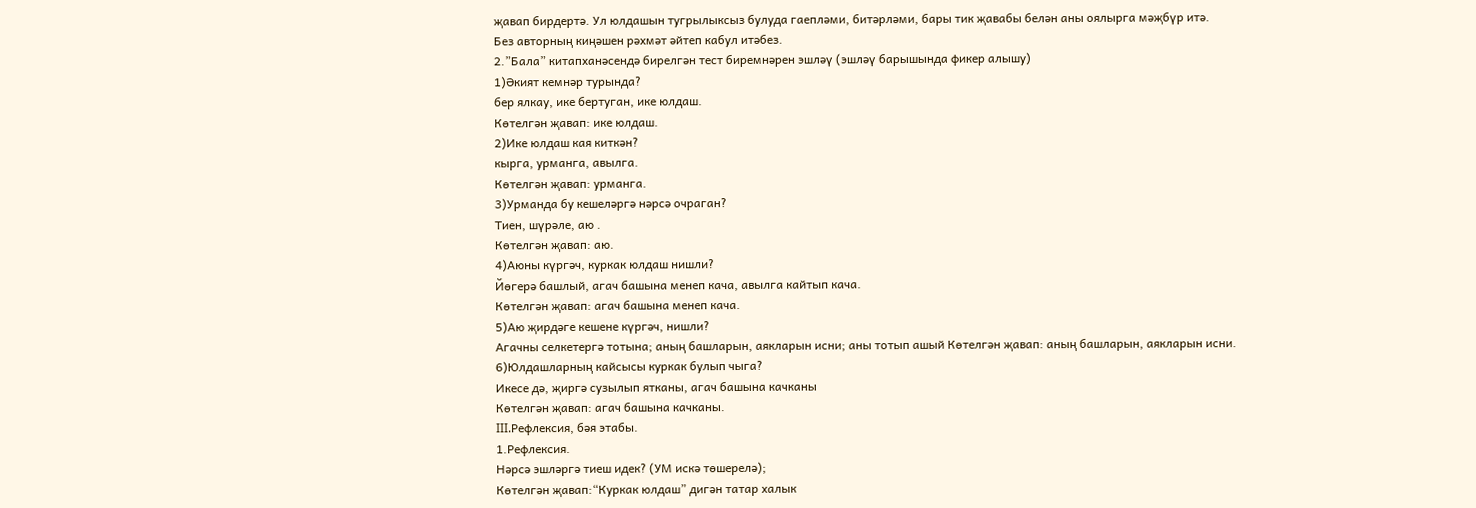җавап бирдертә. Ул юлдашын тугрылыксыз булуда гаепләми, битәрләми, бары тик җавабы белән аны оялырга мәҗбүр итә.
Без авторның киңәшен рәхмәт әйтеп кабул итәбез.
2.”Бала” китапханәсендә бирелгән тест биремнәрен эшләү (эшләү барышында фикер алышу)
1)Әкият кемнәр турында?
бер ялкау, ике бертуган, ике юлдаш.
Көтелгән җавап: ике юлдаш.
2)Ике юлдаш кая киткән?
кырга, урманга, авылга.
Көтелгән җавап: урманга.
3)Урманда бу кешеләргә нәрсә очраган?
Тиен, шүрәле, аю .
Көтелгән җавап: аю.
4)Аюны күргәч, куркак юлдаш нишли?
Йөгерә башлый, агач башына менеп кача, авылга кайтып кача.
Көтелгән җавап: агач башына менеп кача.
5)Аю җирдәге кешене күргәч, нишли?
Агачны селкетергә тотына; аның башларын, аякларын исни; аны тотып ашый Көтелгән җавап: аның башларын, аякларын исни.
6)Юлдашларның кайсысы куркак булып чыга?
Икесе дә, җиргә сузылып ятканы, агач башына качканы
Көтелгән җавап: агач башына качканы.
III.Рефлексия, бәя этабы.
1.Рефлексия.
Нәрсә эшләргә тиеш идек? (УМ искә төшерелә);
Көтелгән җавап:“Куркак юлдаш” дигән татар халык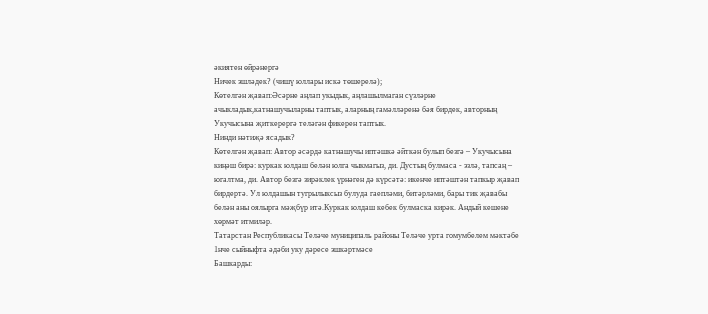әкиятен өйрәнергә
Ничек эшләдек? (чишү юллары искә төшерелә);
Көтелгән җавап:Әсәрне аңлап укыдык, аңлашылмаган сүзләрне ачыкладык,катнашучыларны таптык, аларның гамәлләренә бәя бирдек, авторның Укучысына җиткерергә теләгән фикерен таптык.
Нинди нәтиҗә ясадык?
Көтелгән җавап: Автор әсәрдә катнашучы иптәшкә әйткән булып безгә – Укучысына киңәш бирә: куркак юлдаш белән юлга чыкмагыз, ди. Дустың булмаса - эзлә, тапсаң – югалтма, ди. Автор безгә зирәклек үрнәген дә күрсәтә: икенче иптәштән тапкыр җавап бирдертә. Ул юлдашын тугрылыксыз булуда гаепләми, битәрләми, бары тик җавабы белән аны оялырга мәҗбүр итә.Куркак юлдаш кебек булмаска кирәк. Андый кешене хөрмәт итмиләр.
Татарстан Республикасы Теләче муниципаль районы Теләче урта гомумбелем мәктәбе
1нче сыйныфта әдәби уку дәресе эшкәртмәсе
Башкарды: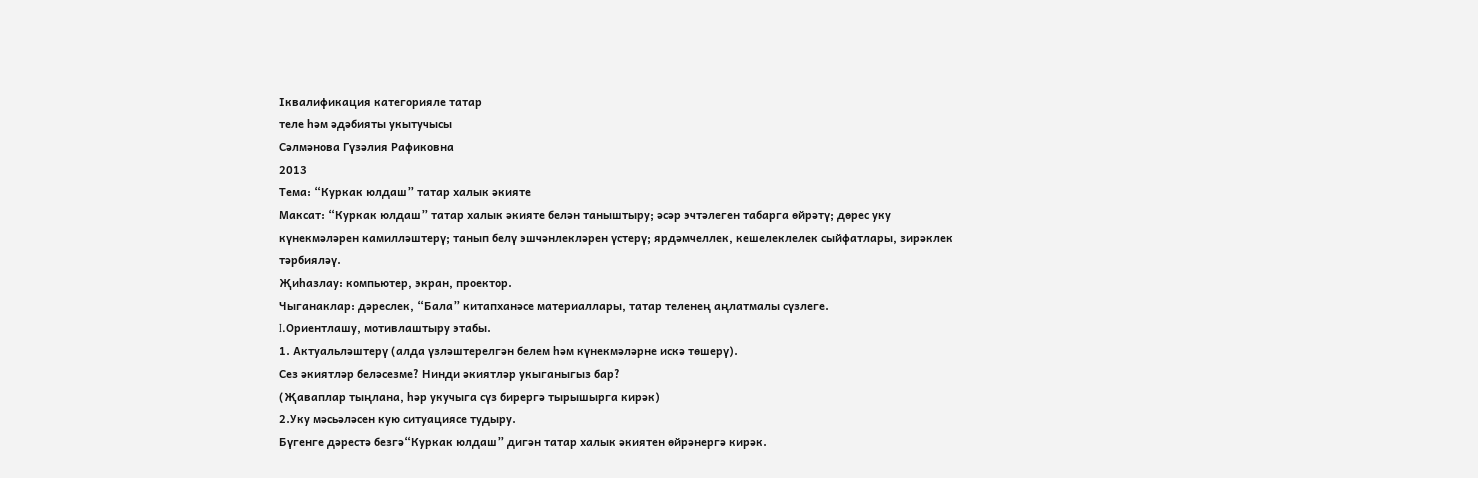Iквалификация категорияле татар
теле һәм әдәбияты укытучысы
Сәлмәнова Гүзәлия Рафиковна
2013
Тема: “Куркак юлдаш” татар халык әкияте
Максат: “Куркак юлдаш” татар халык әкияте белән таныштыру; әсәр эчтәлеген табарга өйрәтү; дөрес уку күнекмәләрен камилләштерү; танып белү эшчәнлекләрен үстерү; ярдәмчеллек, кешелеклелек сыйфатлары, зирәклек тәрбияләү.
Җиһазлау: компьютер, экран, проектор.
Чыганаклар: дәреслек, “Бала” китапханәсе материаллары, татар теленең аңлатмалы сүзлеге.
I.Ориентлашу, мотивлаштыру этабы.
1. Актуальләштерү (алда үзләштерелгән белем һәм күнекмәләрне искә төшерү).
Сез әкиятләр беләсезме? Нинди әкиятләр укыганыгыз бар?
(Җаваплар тыңлана, һәр укучыга сүз бирергә тырышырга кирәк)
2.Уку мәсьәләсен кую ситуациясе тудыру.
Бүгенге дәрестә безгә“Куркак юлдаш” дигән татар халык әкиятен өйрәнергә кирәк.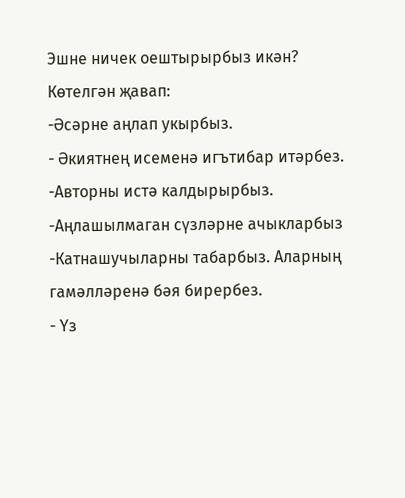Эшне ничек оештырырбыз икән?
Көтелгән җавап:
-Әсәрне аңлап укырбыз.
- Әкиятнең исеменә игътибар итәрбез.
-Авторны истә калдырырбыз.
-Аңлашылмаган сүзләрне ачыкларбыз
-Катнашучыларны табарбыз. Аларның гамәлләренә бәя бирербез.
- Үз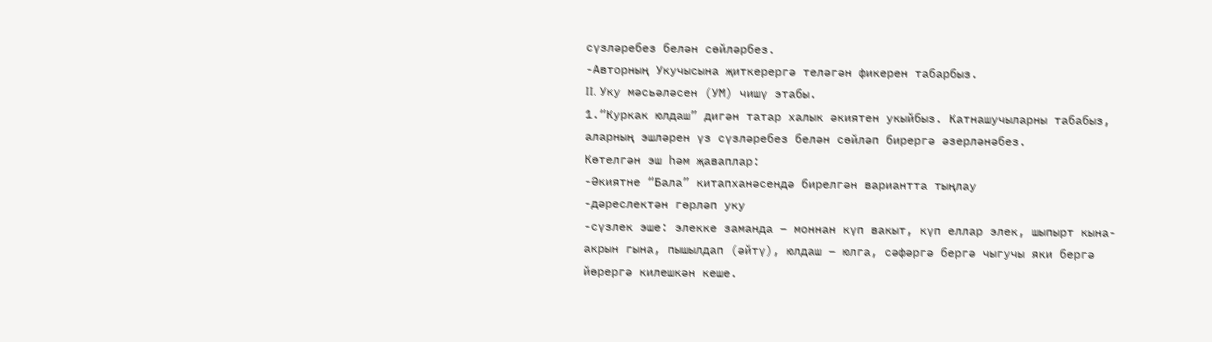сүзләребез белән сөйләрбез.
-Авторның Укучысына җиткерергә теләгән фикерен табарбыз.
II. Уку мәсьәләсен (УМ) чишү этабы.
1.“Куркак юлдаш” дигән татар халык әкиятен укыйбыз. Катнашучыларны табабыз, аларның эшләрен үз сүзләребез белән сөйләп бирергә әзерләнәбез.
Көтелгән эш һәм җаваплар:
-Әкиятне “Бала” китапханәсендә бирелгән вариантта тыңлау
-дәреслектән гөрләп уку
-сүзлек эше: элекке заманда – моннан күп вакыт, күп еллар элек, шыпырт кына-акрын гына, пышылдап (әйтү), юлдаш – юлга, сәфәргә бергә чыгучы яки бергә йөрергә килешкән кеше.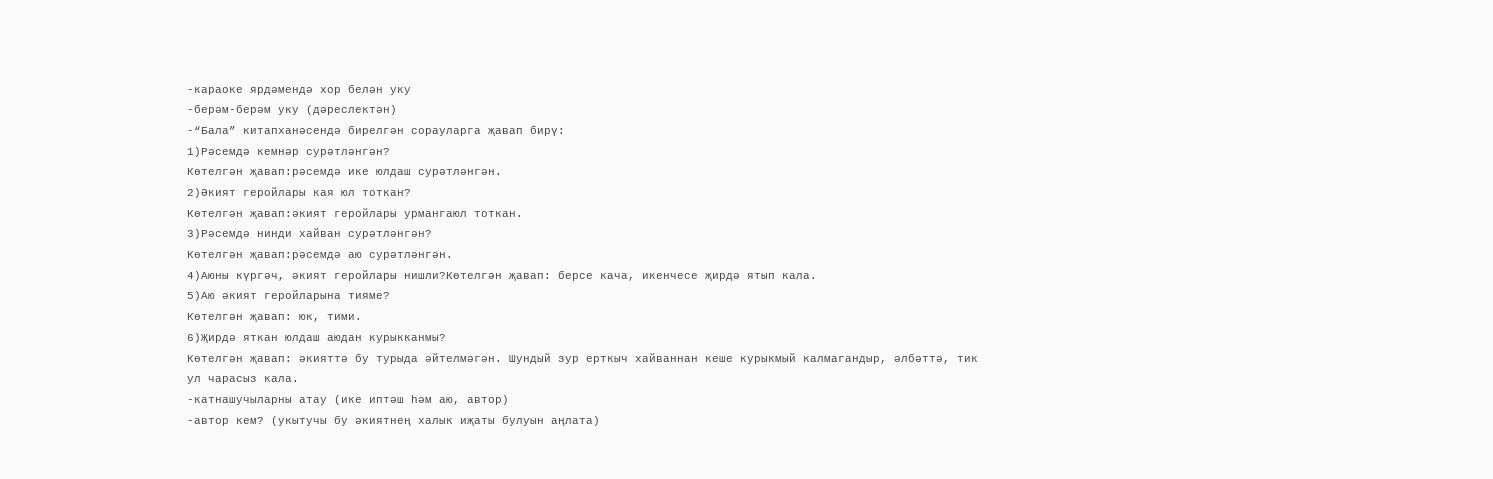-караоке ярдәмендә хор белән уку
-берәм-берәм уку (дәреслектән)
-“Бала” китапханәсендә бирелгән сорауларга җавап бирү:
1)Рәсемдә кемнәр сурәтләнгән?
Көтелгән җавап:рәсемдә ике юлдаш сурәтләнгән.
2)Әкият геройлары кая юл тоткан?
Көтелгән җавап:әкият геройлары урмангаюл тоткан.
3)Рәсемдә нинди хайван сурәтләнгән?
Көтелгән җавап:рәсемдә аю сурәтләнгән.
4)Аюны күргәч, әкият геройлары нишли?Көтелгән җавап: берсе кача, икенчесе җирдә ятып кала.
5)Аю әкият геройларына тияме?
Көтелгән җавап: юк, тими.
6)Җирдә яткан юлдаш аюдан курыкканмы?
Көтелгән җавап: әкияттә бу турыда әйтелмәгән. Шундый зур ерткыч хайваннан кеше курыкмый калмагандыр, әлбәттә, тик ул чарасыз кала.
-катнашучыларны атау (ике иптәш һәм аю, автор)
-автор кем? (укытучы бу әкиятнең халык иҗаты булуын аңлата)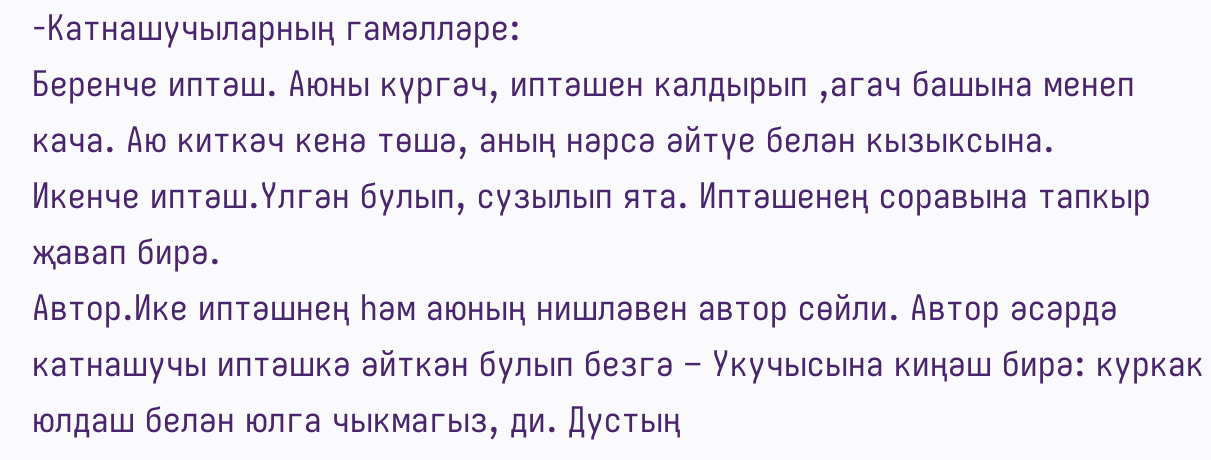-Катнашучыларның гамәлләре:
Беренче иптәш. Аюны күргәч, иптәшен калдырып ,агач башына менеп кача. Аю киткәч кенә төшә, аның нәрсә әйтүе белән кызыксына.
Икенче иптәш.Үлгән булып, сузылып ята. Иптәшенең соравына тапкыр җавап бирә.
Автор.Ике иптәшнең һәм аюның нишләвен автор сөйли. Автор әсәрдә катнашучы иптәшкә әйткән булып безгә – Укучысына киңәш бирә: куркак юлдаш белән юлга чыкмагыз, ди. Дустың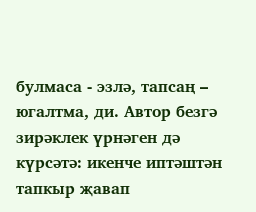булмаса - эзлә, тапсаң – югалтма, ди. Автор безгә зирәклек үрнәген дә күрсәтә: икенче иптәштән тапкыр җавап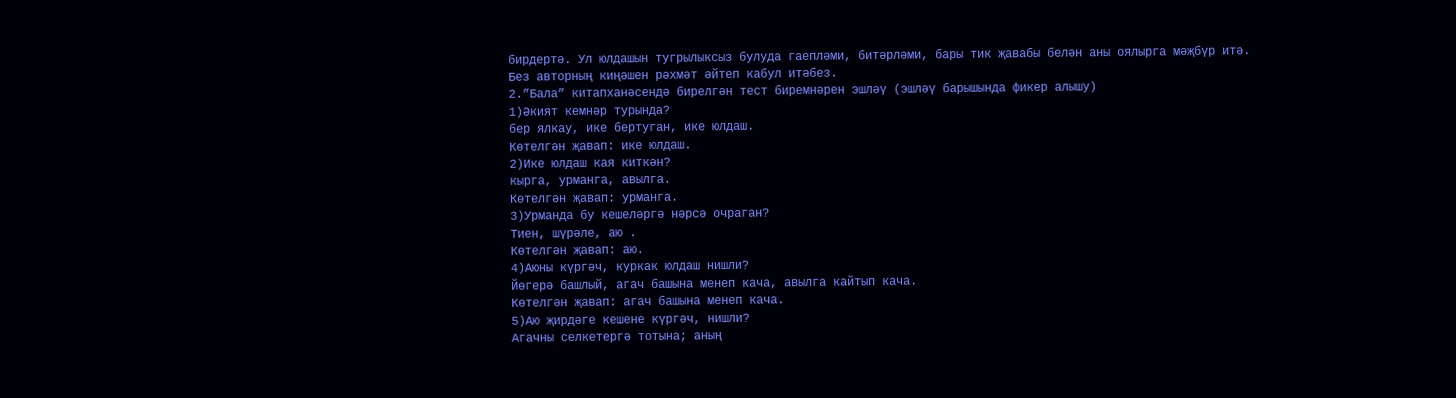бирдертә. Ул юлдашын тугрылыксыз булуда гаепләми, битәрләми, бары тик җавабы белән аны оялырга мәҗбүр итә.
Без авторның киңәшен рәхмәт әйтеп кабул итәбез.
2.”Бала” китапханәсендә бирелгән тест биремнәрен эшләү (эшләү барышында фикер алышу)
1)Әкият кемнәр турында?
бер ялкау, ике бертуган, ике юлдаш.
Көтелгән җавап: ике юлдаш.
2)Ике юлдаш кая киткән?
кырга, урманга, авылга.
Көтелгән җавап: урманга.
3)Урманда бу кешеләргә нәрсә очраган?
Тиен, шүрәле, аю .
Көтелгән җавап: аю.
4)Аюны күргәч, куркак юлдаш нишли?
Йөгерә башлый, агач башына менеп кача, авылга кайтып кача.
Көтелгән җавап: агач башына менеп кача.
5)Аю җирдәге кешене күргәч, нишли?
Агачны селкетергә тотына; аның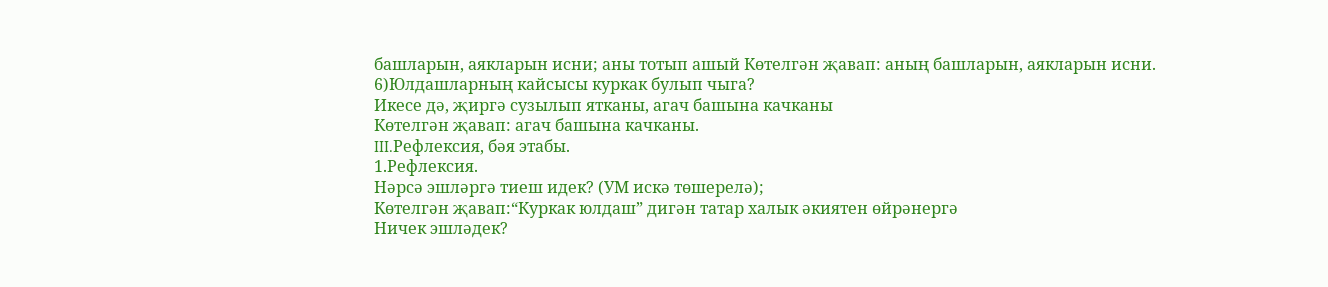башларын, аякларын исни; аны тотып ашый Көтелгән җавап: аның башларын, аякларын исни.
6)Юлдашларның кайсысы куркак булып чыга?
Икесе дә, җиргә сузылып ятканы, агач башына качканы
Көтелгән җавап: агач башына качканы.
III.Рефлексия, бәя этабы.
1.Рефлексия.
Нәрсә эшләргә тиеш идек? (УМ искә төшерелә);
Көтелгән җавап:“Куркак юлдаш” дигән татар халык әкиятен өйрәнергә
Ничек эшләдек?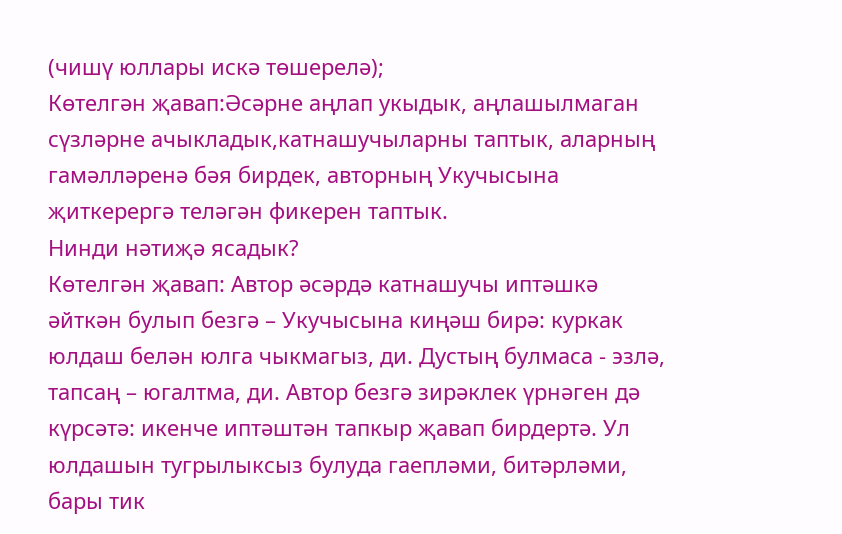(чишү юллары искә төшерелә);
Көтелгән җавап:Әсәрне аңлап укыдык, аңлашылмаган сүзләрне ачыкладык,катнашучыларны таптык, аларның гамәлләренә бәя бирдек, авторның Укучысына җиткерергә теләгән фикерен таптык.
Нинди нәтиҗә ясадык?
Көтелгән җавап: Автор әсәрдә катнашучы иптәшкә әйткән булып безгә – Укучысына киңәш бирә: куркак юлдаш белән юлга чыкмагыз, ди. Дустың булмаса - эзлә, тапсаң – югалтма, ди. Автор безгә зирәклек үрнәген дә күрсәтә: икенче иптәштән тапкыр җавап бирдертә. Ул юлдашын тугрылыксыз булуда гаепләми, битәрләми, бары тик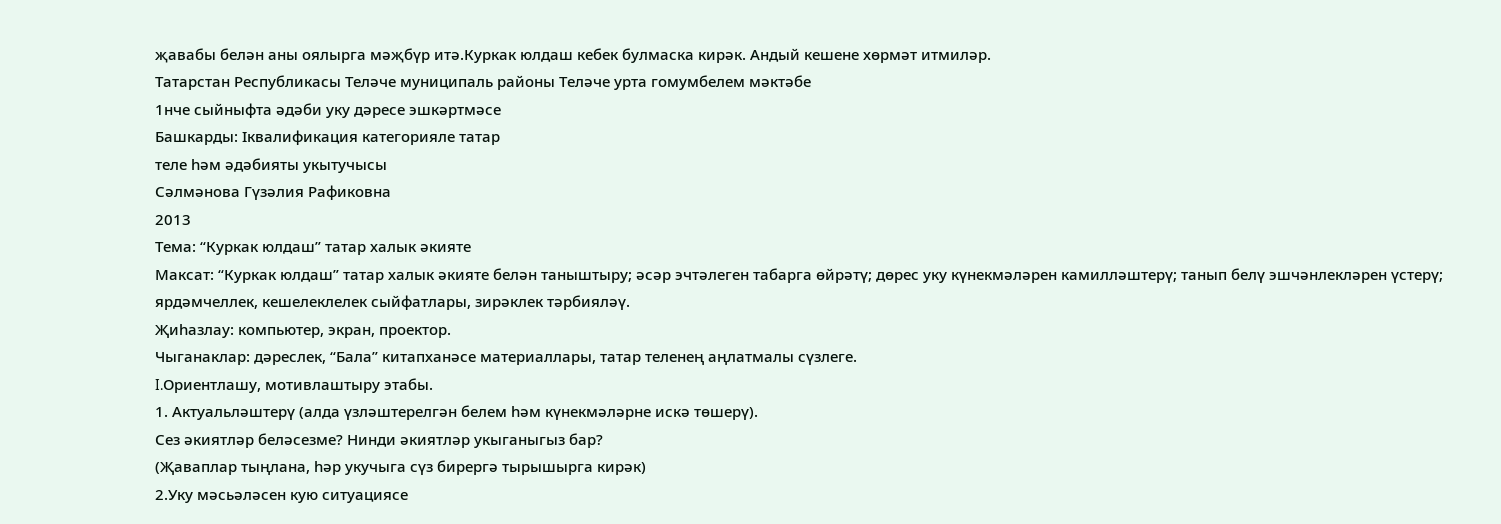җавабы белән аны оялырга мәҗбүр итә.Куркак юлдаш кебек булмаска кирәк. Андый кешене хөрмәт итмиләр.
Татарстан Республикасы Теләче муниципаль районы Теләче урта гомумбелем мәктәбе
1нче сыйныфта әдәби уку дәресе эшкәртмәсе
Башкарды: Iквалификация категорияле татар
теле һәм әдәбияты укытучысы
Сәлмәнова Гүзәлия Рафиковна
2013
Тема: “Куркак юлдаш” татар халык әкияте
Максат: “Куркак юлдаш” татар халык әкияте белән таныштыру; әсәр эчтәлеген табарга өйрәтү; дөрес уку күнекмәләрен камилләштерү; танып белү эшчәнлекләрен үстерү; ярдәмчеллек, кешелеклелек сыйфатлары, зирәклек тәрбияләү.
Җиһазлау: компьютер, экран, проектор.
Чыганаклар: дәреслек, “Бала” китапханәсе материаллары, татар теленең аңлатмалы сүзлеге.
I.Ориентлашу, мотивлаштыру этабы.
1. Актуальләштерү (алда үзләштерелгән белем һәм күнекмәләрне искә төшерү).
Сез әкиятләр беләсезме? Нинди әкиятләр укыганыгыз бар?
(Җаваплар тыңлана, һәр укучыга сүз бирергә тырышырга кирәк)
2.Уку мәсьәләсен кую ситуациясе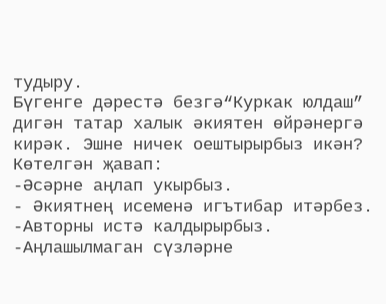тудыру.
Бүгенге дәрестә безгә“Куркак юлдаш” дигән татар халык әкиятен өйрәнергә кирәк. Эшне ничек оештырырбыз икән?
Көтелгән җавап:
-Әсәрне аңлап укырбыз.
- Әкиятнең исеменә игътибар итәрбез.
-Авторны истә калдырырбыз.
-Аңлашылмаган сүзләрне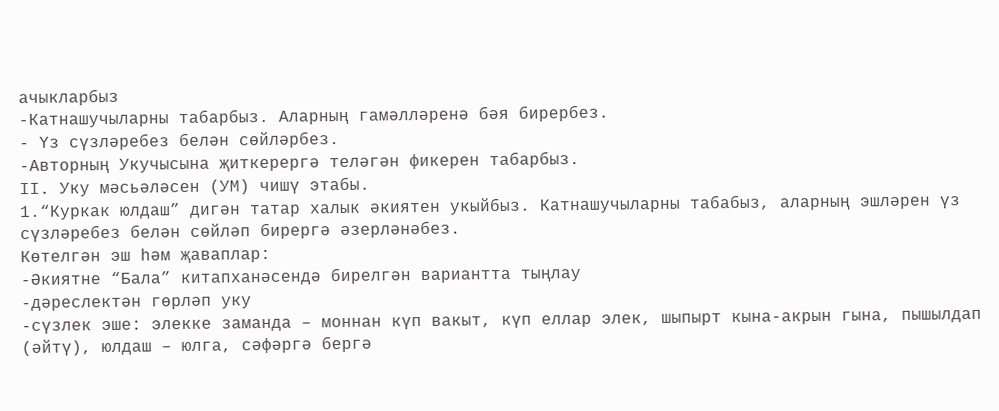ачыкларбыз
-Катнашучыларны табарбыз. Аларның гамәлләренә бәя бирербез.
- Үз сүзләребез белән сөйләрбез.
-Авторның Укучысына җиткерергә теләгән фикерен табарбыз.
II. Уку мәсьәләсен (УМ) чишү этабы.
1.“Куркак юлдаш” дигән татар халык әкиятен укыйбыз. Катнашучыларны табабыз, аларның эшләрен үз сүзләребез белән сөйләп бирергә әзерләнәбез.
Көтелгән эш һәм җаваплар:
-Әкиятне “Бала” китапханәсендә бирелгән вариантта тыңлау
-дәреслектән гөрләп уку
-сүзлек эше: элекке заманда – моннан күп вакыт, күп еллар элек, шыпырт кына-акрын гына, пышылдап (әйтү), юлдаш – юлга, сәфәргә бергә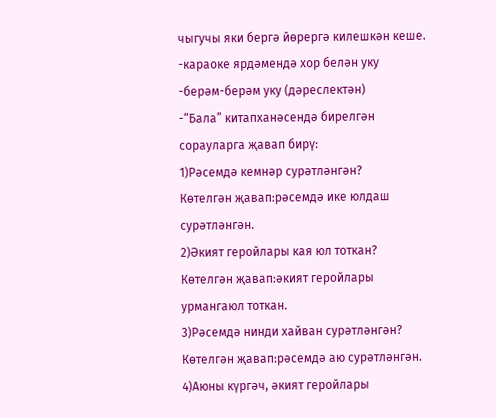чыгучы яки бергә йөрергә килешкән кеше.
-караоке ярдәмендә хор белән уку
-берәм-берәм уку (дәреслектән)
-“Бала” китапханәсендә бирелгән сорауларга җавап бирү:
1)Рәсемдә кемнәр сурәтләнгән?
Көтелгән җавап:рәсемдә ике юлдаш сурәтләнгән.
2)Әкият геройлары кая юл тоткан?
Көтелгән җавап:әкият геройлары урмангаюл тоткан.
3)Рәсемдә нинди хайван сурәтләнгән?
Көтелгән җавап:рәсемдә аю сурәтләнгән.
4)Аюны күргәч, әкият геройлары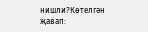нишли?Көтелгән җавап: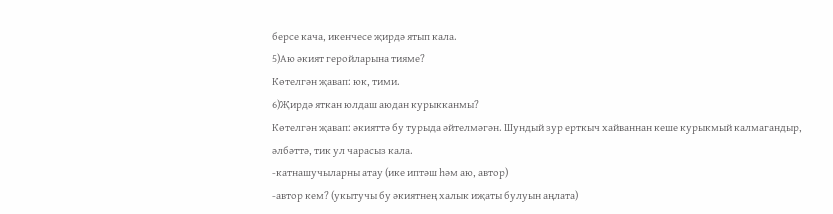берсе кача, икенчесе җирдә ятып кала.
5)Аю әкият геройларына тияме?
Көтелгән җавап: юк, тими.
6)Җирдә яткан юлдаш аюдан курыкканмы?
Көтелгән җавап: әкияттә бу турыда әйтелмәгән. Шундый зур ерткыч хайваннан кеше курыкмый калмагандыр, әлбәттә, тик ул чарасыз кала.
-катнашучыларны атау (ике иптәш һәм аю, автор)
-автор кем? (укытучы бу әкиятнең халык иҗаты булуын аңлата)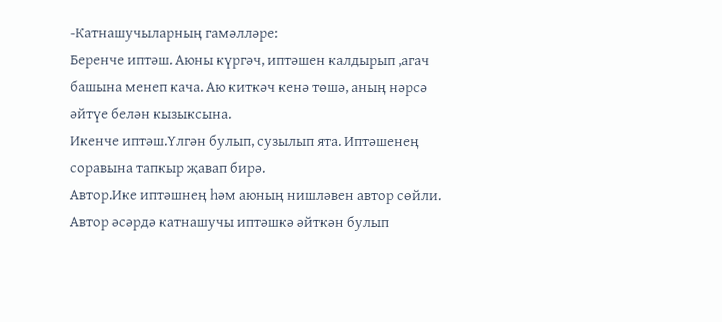-Катнашучыларның гамәлләре:
Беренче иптәш. Аюны күргәч, иптәшен калдырып ,агач башына менеп кача. Аю киткәч кенә төшә, аның нәрсә әйтүе белән кызыксына.
Икенче иптәш.Үлгән булып, сузылып ята. Иптәшенең соравына тапкыр җавап бирә.
Автор.Ике иптәшнең һәм аюның нишләвен автор сөйли. Автор әсәрдә катнашучы иптәшкә әйткән булып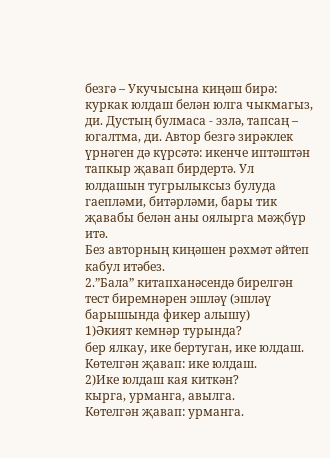безгә – Укучысына киңәш бирә: куркак юлдаш белән юлга чыкмагыз, ди. Дустың булмаса - эзлә, тапсаң – югалтма, ди. Автор безгә зирәклек үрнәген дә күрсәтә: икенче иптәштән тапкыр җавап бирдертә. Ул юлдашын тугрылыксыз булуда гаепләми, битәрләми, бары тик җавабы белән аны оялырга мәҗбүр итә.
Без авторның киңәшен рәхмәт әйтеп кабул итәбез.
2.”Бала” китапханәсендә бирелгән тест биремнәрен эшләү (эшләү барышында фикер алышу)
1)Әкият кемнәр турында?
бер ялкау, ике бертуган, ике юлдаш.
Көтелгән җавап: ике юлдаш.
2)Ике юлдаш кая киткән?
кырга, урманга, авылга.
Көтелгән җавап: урманга.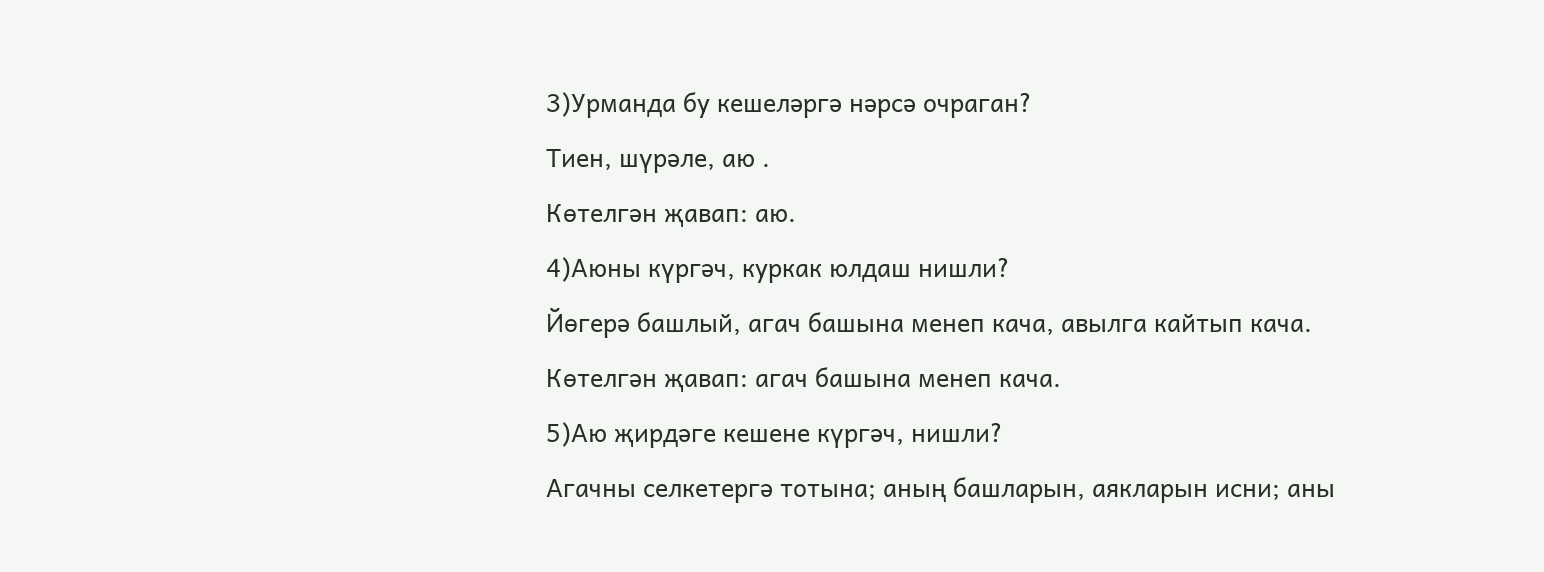3)Урманда бу кешеләргә нәрсә очраган?
Тиен, шүрәле, аю .
Көтелгән җавап: аю.
4)Аюны күргәч, куркак юлдаш нишли?
Йөгерә башлый, агач башына менеп кача, авылга кайтып кача.
Көтелгән җавап: агач башына менеп кача.
5)Аю җирдәге кешене күргәч, нишли?
Агачны селкетергә тотына; аның башларын, аякларын исни; аны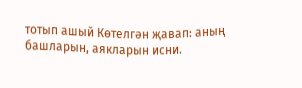тотып ашый Көтелгән җавап: аның башларын, аякларын исни.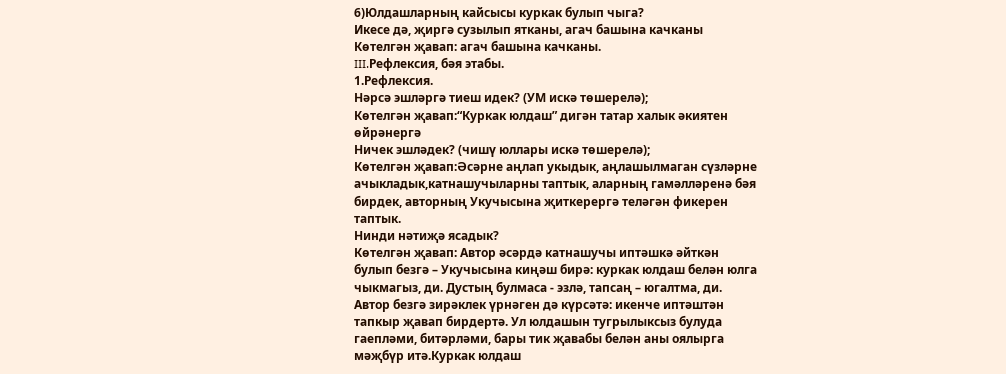6)Юлдашларның кайсысы куркак булып чыга?
Икесе дә, җиргә сузылып ятканы, агач башына качканы
Көтелгән җавап: агач башына качканы.
III.Рефлексия, бәя этабы.
1.Рефлексия.
Нәрсә эшләргә тиеш идек? (УМ искә төшерелә);
Көтелгән җавап:“Куркак юлдаш” дигән татар халык әкиятен өйрәнергә
Ничек эшләдек? (чишү юллары искә төшерелә);
Көтелгән җавап:Әсәрне аңлап укыдык, аңлашылмаган сүзләрне ачыкладык,катнашучыларны таптык, аларның гамәлләренә бәя бирдек, авторның Укучысына җиткерергә теләгән фикерен таптык.
Нинди нәтиҗә ясадык?
Көтелгән җавап: Автор әсәрдә катнашучы иптәшкә әйткән булып безгә – Укучысына киңәш бирә: куркак юлдаш белән юлга чыкмагыз, ди. Дустың булмаса - эзлә, тапсаң – югалтма, ди. Автор безгә зирәклек үрнәген дә күрсәтә: икенче иптәштән тапкыр җавап бирдертә. Ул юлдашын тугрылыксыз булуда гаепләми, битәрләми, бары тик җавабы белән аны оялырга мәҗбүр итә.Куркак юлдаш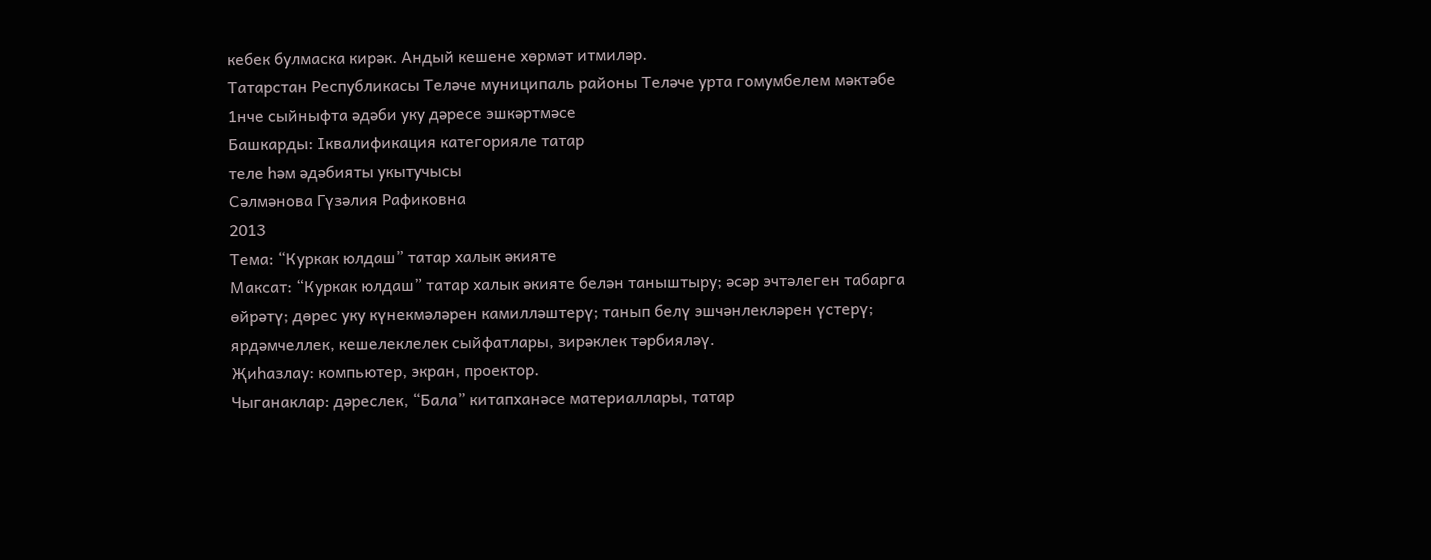кебек булмаска кирәк. Андый кешене хөрмәт итмиләр.
Татарстан Республикасы Теләче муниципаль районы Теләче урта гомумбелем мәктәбе
1нче сыйныфта әдәби уку дәресе эшкәртмәсе
Башкарды: Iквалификация категорияле татар
теле һәм әдәбияты укытучысы
Сәлмәнова Гүзәлия Рафиковна
2013
Тема: “Куркак юлдаш” татар халык әкияте
Максат: “Куркак юлдаш” татар халык әкияте белән таныштыру; әсәр эчтәлеген табарга өйрәтү; дөрес уку күнекмәләрен камилләштерү; танып белү эшчәнлекләрен үстерү; ярдәмчеллек, кешелеклелек сыйфатлары, зирәклек тәрбияләү.
Җиһазлау: компьютер, экран, проектор.
Чыганаклар: дәреслек, “Бала” китапханәсе материаллары, татар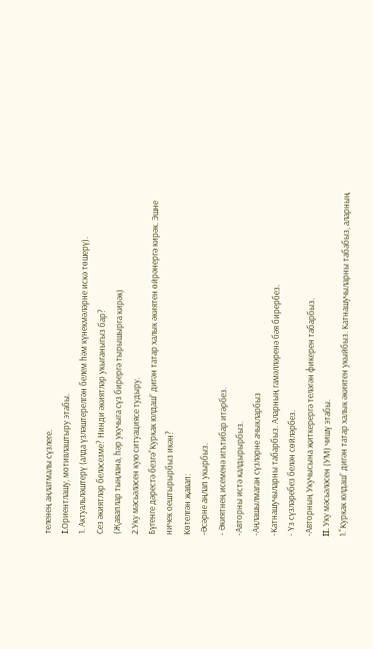теленең аңлатмалы сүзлеге.
I.Ориентлашу, мотивлаштыру этабы.
1. Актуальләштерү (алда үзләштерелгән белем һәм күнекмәләрне искә төшерү).
Сез әкиятләр беләсезме? Нинди әкиятләр укыганыгыз бар?
(Җаваплар тыңлана, һәр укучыга сүз бирергә тырышырга кирәк)
2.Уку мәсьәләсен кую ситуациясе тудыру.
Бүгенге дәрестә безгә“Куркак юлдаш” дигән татар халык әкиятен өйрәнергә кирәк. Эшне ничек оештырырбыз икән?
Көтелгән җавап:
-Әсәрне аңлап укырбыз.
- Әкиятнең исеменә игътибар итәрбез.
-Авторны истә калдырырбыз.
-Аңлашылмаган сүзләрне ачыкларбыз
-Катнашучыларны табарбыз. Аларның гамәлләренә бәя бирербез.
- Үз сүзләребез белән сөйләрбез.
-Авторның Укучысына җиткерергә теләгән фикерен табарбыз.
II. Уку мәсьәләсен (УМ) чишү этабы.
1.“Куркак юлдаш” дигән татар халык әкиятен укыйбыз. Катнашучыларны табабыз, аларның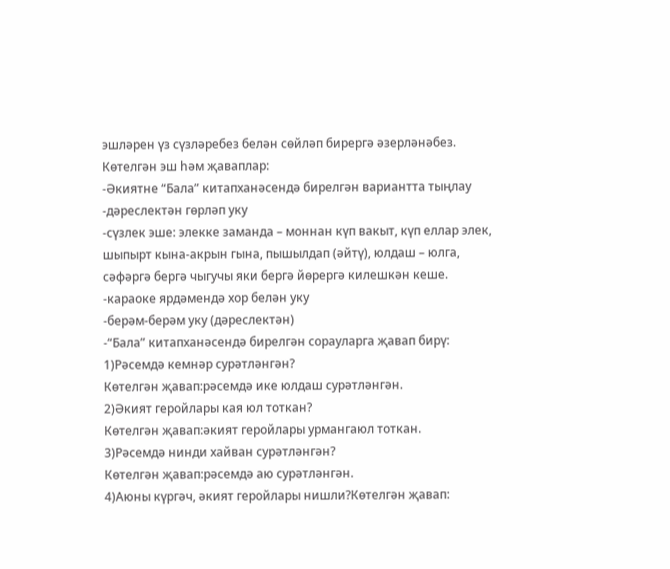эшләрен үз сүзләребез белән сөйләп бирергә әзерләнәбез.
Көтелгән эш һәм җаваплар:
-Әкиятне “Бала” китапханәсендә бирелгән вариантта тыңлау
-дәреслектән гөрләп уку
-сүзлек эше: элекке заманда – моннан күп вакыт, күп еллар элек, шыпырт кына-акрын гына, пышылдап (әйтү), юлдаш – юлга, сәфәргә бергә чыгучы яки бергә йөрергә килешкән кеше.
-караоке ярдәмендә хор белән уку
-берәм-берәм уку (дәреслектән)
-“Бала” китапханәсендә бирелгән сорауларга җавап бирү:
1)Рәсемдә кемнәр сурәтләнгән?
Көтелгән җавап:рәсемдә ике юлдаш сурәтләнгән.
2)Әкият геройлары кая юл тоткан?
Көтелгән җавап:әкият геройлары урмангаюл тоткан.
3)Рәсемдә нинди хайван сурәтләнгән?
Көтелгән җавап:рәсемдә аю сурәтләнгән.
4)Аюны күргәч, әкият геройлары нишли?Көтелгән җавап: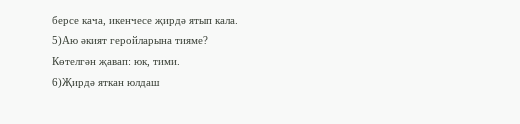берсе кача, икенчесе җирдә ятып кала.
5)Аю әкият геройларына тияме?
Көтелгән җавап: юк, тими.
6)Җирдә яткан юлдаш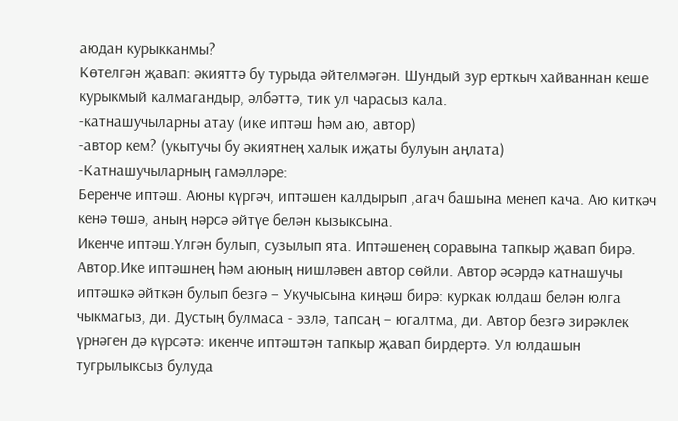аюдан курыкканмы?
Көтелгән җавап: әкияттә бу турыда әйтелмәгән. Шундый зур ерткыч хайваннан кеше курыкмый калмагандыр, әлбәттә, тик ул чарасыз кала.
-катнашучыларны атау (ике иптәш һәм аю, автор)
-автор кем? (укытучы бу әкиятнең халык иҗаты булуын аңлата)
-Катнашучыларның гамәлләре:
Беренче иптәш. Аюны күргәч, иптәшен калдырып ,агач башына менеп кача. Аю киткәч кенә төшә, аның нәрсә әйтүе белән кызыксына.
Икенче иптәш.Үлгән булып, сузылып ята. Иптәшенең соравына тапкыр җавап бирә.
Автор.Ике иптәшнең һәм аюның нишләвен автор сөйли. Автор әсәрдә катнашучы иптәшкә әйткән булып безгә – Укучысына киңәш бирә: куркак юлдаш белән юлга чыкмагыз, ди. Дустың булмаса - эзлә, тапсаң – югалтма, ди. Автор безгә зирәклек үрнәген дә күрсәтә: икенче иптәштән тапкыр җавап бирдертә. Ул юлдашын тугрылыксыз булуда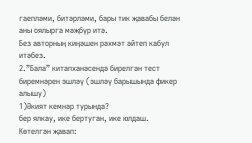гаепләми, битәрләми, бары тик җавабы белән аны оялырга мәҗбүр итә.
Без авторның киңәшен рәхмәт әйтеп кабул итәбез.
2.”Бала” китапханәсендә бирелгән тест биремнәрен эшләү (эшләү барышында фикер алышу)
1)Әкият кемнәр турында?
бер ялкау, ике бертуган, ике юлдаш.
Көтелгән җавап: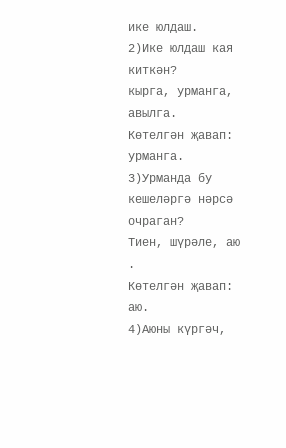ике юлдаш.
2)Ике юлдаш кая киткән?
кырга, урманга, авылга.
Көтелгән җавап: урманга.
3)Урманда бу кешеләргә нәрсә очраган?
Тиен, шүрәле, аю .
Көтелгән җавап: аю.
4)Аюны күргәч,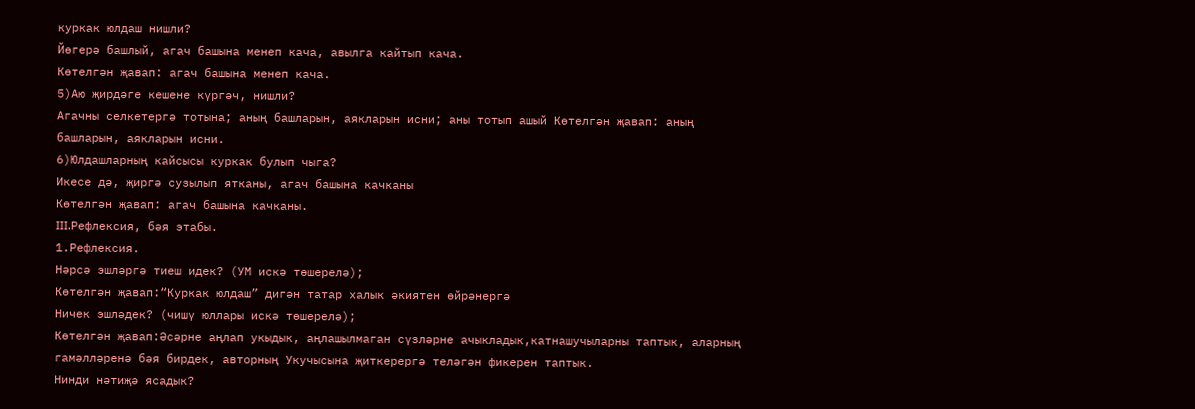куркак юлдаш нишли?
Йөгерә башлый, агач башына менеп кача, авылга кайтып кача.
Көтелгән җавап: агач башына менеп кача.
5)Аю җирдәге кешене күргәч, нишли?
Агачны селкетергә тотына; аның башларын, аякларын исни; аны тотып ашый Көтелгән җавап: аның башларын, аякларын исни.
6)Юлдашларның кайсысы куркак булып чыга?
Икесе дә, җиргә сузылып ятканы, агач башына качканы
Көтелгән җавап: агач башына качканы.
III.Рефлексия, бәя этабы.
1.Рефлексия.
Нәрсә эшләргә тиеш идек? (УМ искә төшерелә);
Көтелгән җавап:“Куркак юлдаш” дигән татар халык әкиятен өйрәнергә
Ничек эшләдек? (чишү юллары искә төшерелә);
Көтелгән җавап:Әсәрне аңлап укыдык, аңлашылмаган сүзләрне ачыкладык,катнашучыларны таптык, аларның гамәлләренә бәя бирдек, авторның Укучысына җиткерергә теләгән фикерен таптык.
Нинди нәтиҗә ясадык?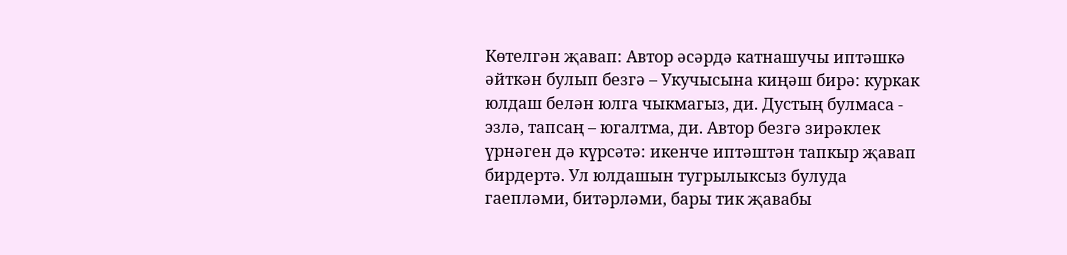Көтелгән җавап: Автор әсәрдә катнашучы иптәшкә әйткән булып безгә – Укучысына киңәш бирә: куркак юлдаш белән юлга чыкмагыз, ди. Дустың булмаса - эзлә, тапсаң – югалтма, ди. Автор безгә зирәклек үрнәген дә күрсәтә: икенче иптәштән тапкыр җавап бирдертә. Ул юлдашын тугрылыксыз булуда гаепләми, битәрләми, бары тик җавабы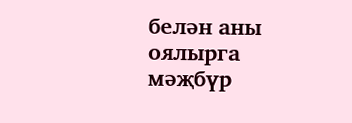белән аны оялырга мәҗбүр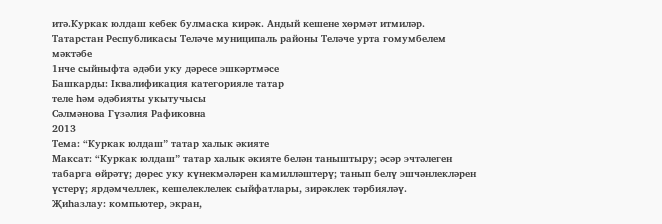итә.Куркак юлдаш кебек булмаска кирәк. Андый кешене хөрмәт итмиләр.
Татарстан Республикасы Теләче муниципаль районы Теләче урта гомумбелем мәктәбе
1нче сыйныфта әдәби уку дәресе эшкәртмәсе
Башкарды: Iквалификация категорияле татар
теле һәм әдәбияты укытучысы
Сәлмәнова Гүзәлия Рафиковна
2013
Тема: “Куркак юлдаш” татар халык әкияте
Максат: “Куркак юлдаш” татар халык әкияте белән таныштыру; әсәр эчтәлеген табарга өйрәтү; дөрес уку күнекмәләрен камилләштерү; танып белү эшчәнлекләрен үстерү; ярдәмчеллек, кешелеклелек сыйфатлары, зирәклек тәрбияләү.
Җиһазлау: компьютер, экран,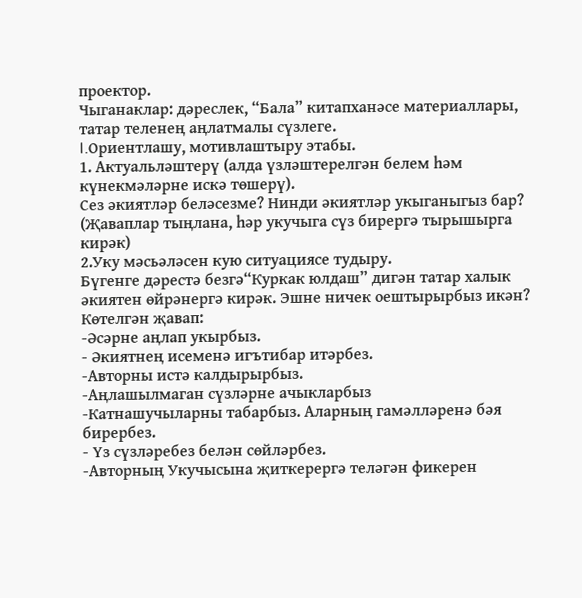проектор.
Чыганаклар: дәреслек, “Бала” китапханәсе материаллары, татар теленең аңлатмалы сүзлеге.
I.Ориентлашу, мотивлаштыру этабы.
1. Актуальләштерү (алда үзләштерелгән белем һәм күнекмәләрне искә төшерү).
Сез әкиятләр беләсезме? Нинди әкиятләр укыганыгыз бар?
(Җаваплар тыңлана, һәр укучыга сүз бирергә тырышырга кирәк)
2.Уку мәсьәләсен кую ситуациясе тудыру.
Бүгенге дәрестә безгә“Куркак юлдаш” дигән татар халык әкиятен өйрәнергә кирәк. Эшне ничек оештырырбыз икән?
Көтелгән җавап:
-Әсәрне аңлап укырбыз.
- Әкиятнең исеменә игътибар итәрбез.
-Авторны истә калдырырбыз.
-Аңлашылмаган сүзләрне ачыкларбыз
-Катнашучыларны табарбыз. Аларның гамәлләренә бәя бирербез.
- Үз сүзләребез белән сөйләрбез.
-Авторның Укучысына җиткерергә теләгән фикерен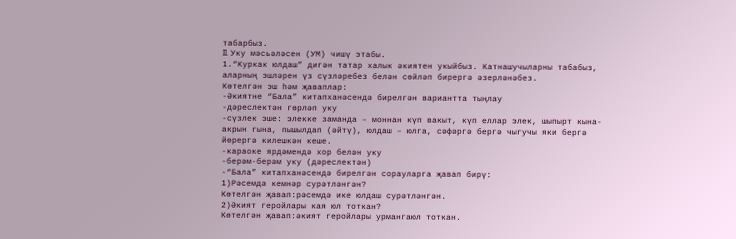табарбыз.
II. Уку мәсьәләсен (УМ) чишү этабы.
1.“Куркак юлдаш” дигән татар халык әкиятен укыйбыз. Катнашучыларны табабыз, аларның эшләрен үз сүзләребез белән сөйләп бирергә әзерләнәбез.
Көтелгән эш һәм җаваплар:
-Әкиятне “Бала” китапханәсендә бирелгән вариантта тыңлау
-дәреслектән гөрләп уку
-сүзлек эше: элекке заманда – моннан күп вакыт, күп еллар элек, шыпырт кына-акрын гына, пышылдап (әйтү), юлдаш – юлга, сәфәргә бергә чыгучы яки бергә йөрергә килешкән кеше.
-караоке ярдәмендә хор белән уку
-берәм-берәм уку (дәреслектән)
-“Бала” китапханәсендә бирелгән сорауларга җавап бирү:
1)Рәсемдә кемнәр сурәтләнгән?
Көтелгән җавап:рәсемдә ике юлдаш сурәтләнгән.
2)Әкият геройлары кая юл тоткан?
Көтелгән җавап:әкият геройлары урмангаюл тоткан.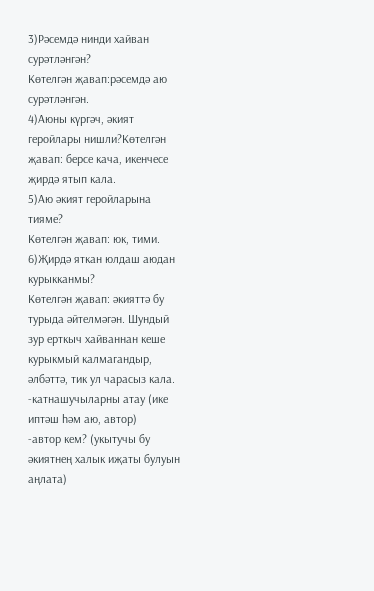3)Рәсемдә нинди хайван сурәтләнгән?
Көтелгән җавап:рәсемдә аю сурәтләнгән.
4)Аюны күргәч, әкият геройлары нишли?Көтелгән җавап: берсе кача, икенчесе җирдә ятып кала.
5)Аю әкият геройларына тияме?
Көтелгән җавап: юк, тими.
6)Җирдә яткан юлдаш аюдан курыкканмы?
Көтелгән җавап: әкияттә бу турыда әйтелмәгән. Шундый зур ерткыч хайваннан кеше курыкмый калмагандыр, әлбәттә, тик ул чарасыз кала.
-катнашучыларны атау (ике иптәш һәм аю, автор)
-автор кем? (укытучы бу әкиятнең халык иҗаты булуын аңлата)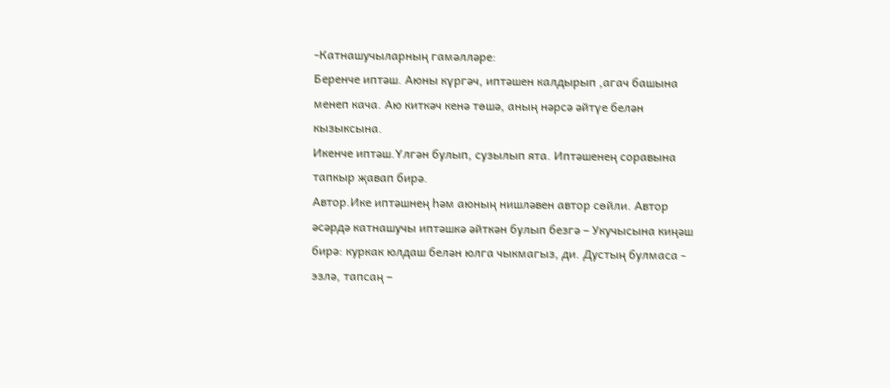-Катнашучыларның гамәлләре:
Беренче иптәш. Аюны күргәч, иптәшен калдырып ,агач башына менеп кача. Аю киткәч кенә төшә, аның нәрсә әйтүе белән кызыксына.
Икенче иптәш.Үлгән булып, сузылып ята. Иптәшенең соравына тапкыр җавап бирә.
Автор.Ике иптәшнең һәм аюның нишләвен автор сөйли. Автор әсәрдә катнашучы иптәшкә әйткән булып безгә – Укучысына киңәш бирә: куркак юлдаш белән юлга чыкмагыз, ди. Дустың булмаса - эзлә, тапсаң –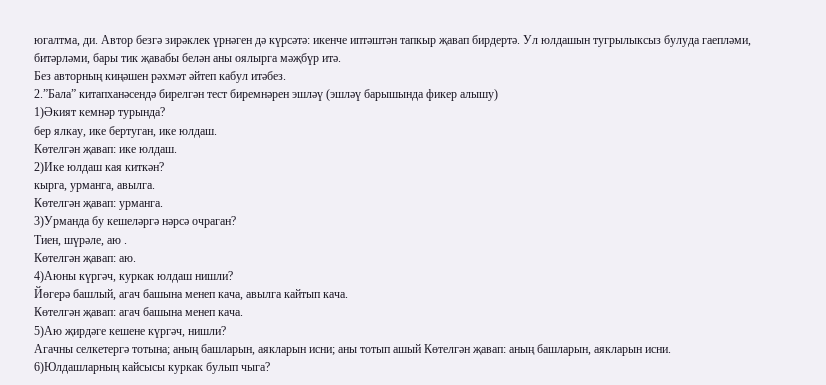югалтма, ди. Автор безгә зирәклек үрнәген дә күрсәтә: икенче иптәштән тапкыр җавап бирдертә. Ул юлдашын тугрылыксыз булуда гаепләми, битәрләми, бары тик җавабы белән аны оялырга мәҗбүр итә.
Без авторның киңәшен рәхмәт әйтеп кабул итәбез.
2.”Бала” китапханәсендә бирелгән тест биремнәрен эшләү (эшләү барышында фикер алышу)
1)Әкият кемнәр турында?
бер ялкау, ике бертуган, ике юлдаш.
Көтелгән җавап: ике юлдаш.
2)Ике юлдаш кая киткән?
кырга, урманга, авылга.
Көтелгән җавап: урманга.
3)Урманда бу кешеләргә нәрсә очраган?
Тиен, шүрәле, аю .
Көтелгән җавап: аю.
4)Аюны күргәч, куркак юлдаш нишли?
Йөгерә башлый, агач башына менеп кача, авылга кайтып кача.
Көтелгән җавап: агач башына менеп кача.
5)Аю җирдәге кешене күргәч, нишли?
Агачны селкетергә тотына; аның башларын, аякларын исни; аны тотып ашый Көтелгән җавап: аның башларын, аякларын исни.
6)Юлдашларның кайсысы куркак булып чыга?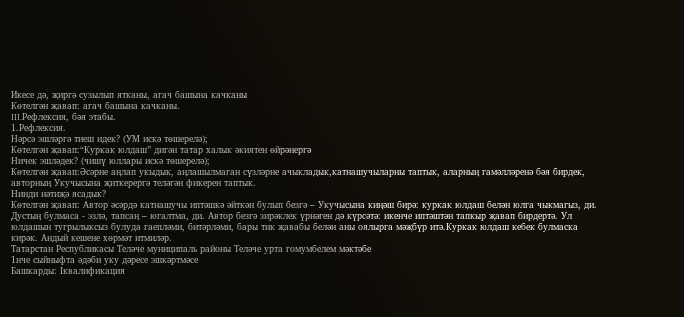Икесе дә, җиргә сузылып ятканы, агач башына качканы
Көтелгән җавап: агач башына качканы.
III.Рефлексия, бәя этабы.
1.Рефлексия.
Нәрсә эшләргә тиеш идек? (УМ искә төшерелә);
Көтелгән җавап:“Куркак юлдаш” дигән татар халык әкиятен өйрәнергә
Ничек эшләдек? (чишү юллары искә төшерелә);
Көтелгән җавап:Әсәрне аңлап укыдык, аңлашылмаган сүзләрне ачыкладык,катнашучыларны таптык, аларның гамәлләренә бәя бирдек, авторның Укучысына җиткерергә теләгән фикерен таптык.
Нинди нәтиҗә ясадык?
Көтелгән җавап: Автор әсәрдә катнашучы иптәшкә әйткән булып безгә – Укучысына киңәш бирә: куркак юлдаш белән юлга чыкмагыз, ди. Дустың булмаса - эзлә, тапсаң – югалтма, ди. Автор безгә зирәклек үрнәген дә күрсәтә: икенче иптәштән тапкыр җавап бирдертә. Ул юлдашын тугрылыксыз булуда гаепләми, битәрләми, бары тик җавабы белән аны оялырга мәҗбүр итә.Куркак юлдаш кебек булмаска кирәк. Андый кешене хөрмәт итмиләр.
Татарстан Республикасы Теләче муниципаль районы Теләче урта гомумбелем мәктәбе
1нче сыйныфта әдәби уку дәресе эшкәртмәсе
Башкарды: Iквалификация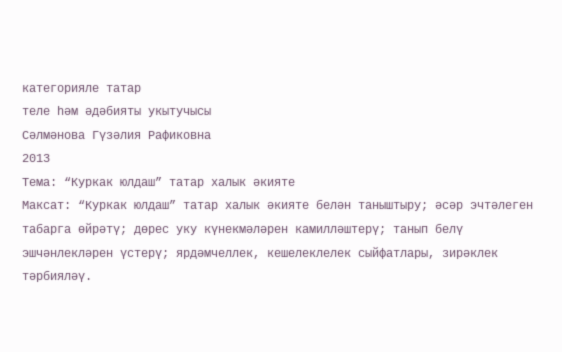категорияле татар
теле һәм әдәбияты укытучысы
Сәлмәнова Гүзәлия Рафиковна
2013
Тема: “Куркак юлдаш” татар халык әкияте
Максат: “Куркак юлдаш” татар халык әкияте белән таныштыру; әсәр эчтәлеген табарга өйрәтү; дөрес уку күнекмәләрен камилләштерү; танып белү эшчәнлекләрен үстерү; ярдәмчеллек, кешелеклелек сыйфатлары, зирәклек тәрбияләү.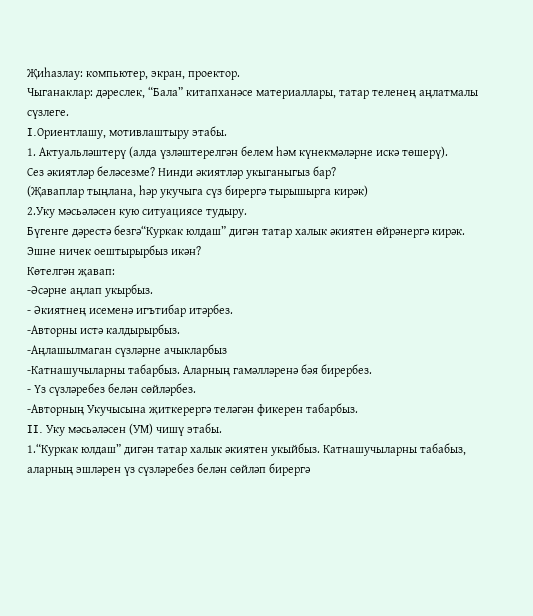Җиһазлау: компьютер, экран, проектор.
Чыганаклар: дәреслек, “Бала” китапханәсе материаллары, татар теленең аңлатмалы сүзлеге.
I.Ориентлашу, мотивлаштыру этабы.
1. Актуальләштерү (алда үзләштерелгән белем һәм күнекмәләрне искә төшерү).
Сез әкиятләр беләсезме? Нинди әкиятләр укыганыгыз бар?
(Җаваплар тыңлана, һәр укучыга сүз бирергә тырышырга кирәк)
2.Уку мәсьәләсен кую ситуациясе тудыру.
Бүгенге дәрестә безгә“Куркак юлдаш” дигән татар халык әкиятен өйрәнергә кирәк. Эшне ничек оештырырбыз икән?
Көтелгән җавап:
-Әсәрне аңлап укырбыз.
- Әкиятнең исеменә игътибар итәрбез.
-Авторны истә калдырырбыз.
-Аңлашылмаган сүзләрне ачыкларбыз
-Катнашучыларны табарбыз. Аларның гамәлләренә бәя бирербез.
- Үз сүзләребез белән сөйләрбез.
-Авторның Укучысына җиткерергә теләгән фикерен табарбыз.
II. Уку мәсьәләсен (УМ) чишү этабы.
1.“Куркак юлдаш” дигән татар халык әкиятен укыйбыз. Катнашучыларны табабыз, аларның эшләрен үз сүзләребез белән сөйләп бирергә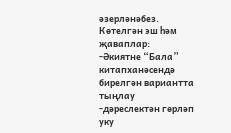әзерләнәбез.
Көтелгән эш һәм җаваплар:
-Әкиятне “Бала” китапханәсендә бирелгән вариантта тыңлау
-дәреслектән гөрләп уку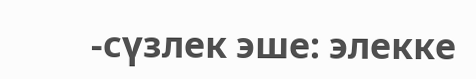-сүзлек эше: элекке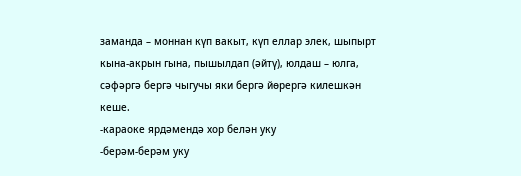заманда – моннан күп вакыт, күп еллар элек, шыпырт кына-акрын гына, пышылдап (әйтү), юлдаш – юлга, сәфәргә бергә чыгучы яки бергә йөрергә килешкән кеше.
-караоке ярдәмендә хор белән уку
-берәм-берәм уку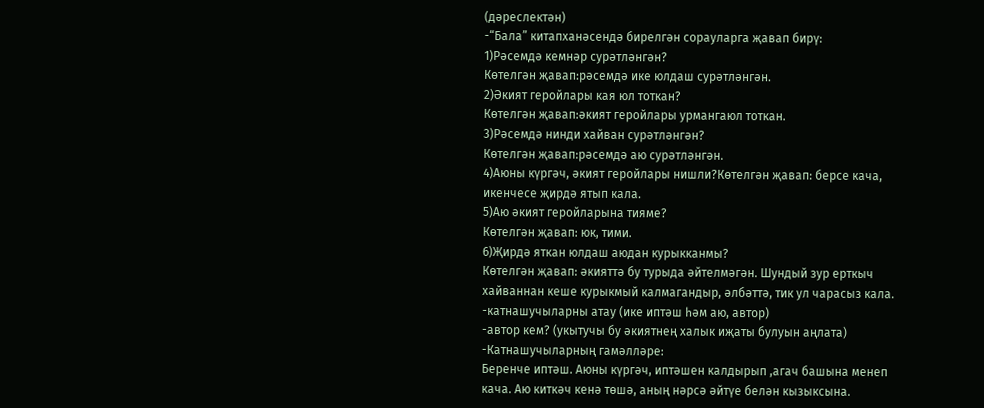(дәреслектән)
-“Бала” китапханәсендә бирелгән сорауларга җавап бирү:
1)Рәсемдә кемнәр сурәтләнгән?
Көтелгән җавап:рәсемдә ике юлдаш сурәтләнгән.
2)Әкият геройлары кая юл тоткан?
Көтелгән җавап:әкият геройлары урмангаюл тоткан.
3)Рәсемдә нинди хайван сурәтләнгән?
Көтелгән җавап:рәсемдә аю сурәтләнгән.
4)Аюны күргәч, әкият геройлары нишли?Көтелгән җавап: берсе кача, икенчесе җирдә ятып кала.
5)Аю әкият геройларына тияме?
Көтелгән җавап: юк, тими.
6)Җирдә яткан юлдаш аюдан курыкканмы?
Көтелгән җавап: әкияттә бу турыда әйтелмәгән. Шундый зур ерткыч хайваннан кеше курыкмый калмагандыр, әлбәттә, тик ул чарасыз кала.
-катнашучыларны атау (ике иптәш һәм аю, автор)
-автор кем? (укытучы бу әкиятнең халык иҗаты булуын аңлата)
-Катнашучыларның гамәлләре:
Беренче иптәш. Аюны күргәч, иптәшен калдырып ,агач башына менеп кача. Аю киткәч кенә төшә, аның нәрсә әйтүе белән кызыксына.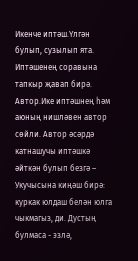Икенче иптәш.Үлгән булып, сузылып ята. Иптәшенең соравына тапкыр җавап бирә.
Автор.Ике иптәшнең һәм аюның нишләвен автор сөйли. Автор әсәрдә катнашучы иптәшкә әйткән булып безгә – Укучысына киңәш бирә: куркак юлдаш белән юлга чыкмагыз, ди. Дустың булмаса - эзлә,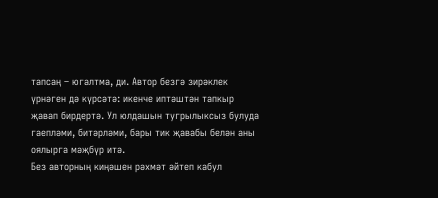тапсаң – югалтма, ди. Автор безгә зирәклек үрнәген дә күрсәтә: икенче иптәштән тапкыр җавап бирдертә. Ул юлдашын тугрылыксыз булуда гаепләми, битәрләми, бары тик җавабы белән аны оялырга мәҗбүр итә.
Без авторның киңәшен рәхмәт әйтеп кабул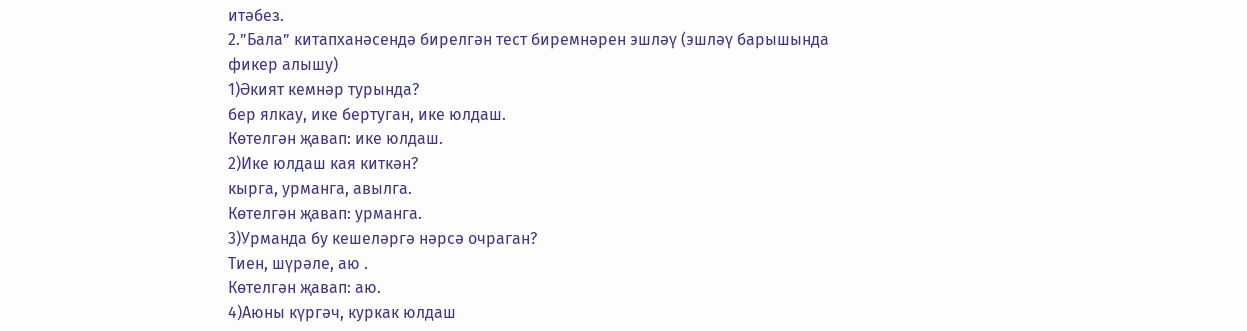итәбез.
2.”Бала” китапханәсендә бирелгән тест биремнәрен эшләү (эшләү барышында фикер алышу)
1)Әкият кемнәр турында?
бер ялкау, ике бертуган, ике юлдаш.
Көтелгән җавап: ике юлдаш.
2)Ике юлдаш кая киткән?
кырга, урманга, авылга.
Көтелгән җавап: урманга.
3)Урманда бу кешеләргә нәрсә очраган?
Тиен, шүрәле, аю .
Көтелгән җавап: аю.
4)Аюны күргәч, куркак юлдаш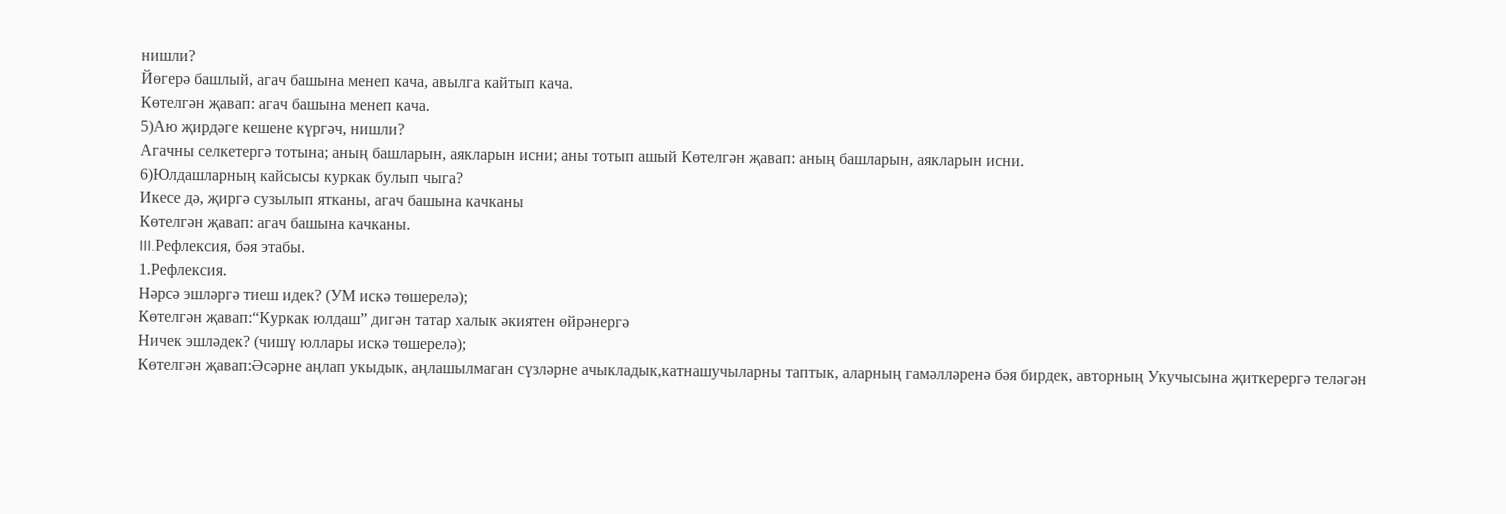нишли?
Йөгерә башлый, агач башына менеп кача, авылга кайтып кача.
Көтелгән җавап: агач башына менеп кача.
5)Аю җирдәге кешене күргәч, нишли?
Агачны селкетергә тотына; аның башларын, аякларын исни; аны тотып ашый Көтелгән җавап: аның башларын, аякларын исни.
6)Юлдашларның кайсысы куркак булып чыга?
Икесе дә, җиргә сузылып ятканы, агач башына качканы
Көтелгән җавап: агач башына качканы.
III.Рефлексия, бәя этабы.
1.Рефлексия.
Нәрсә эшләргә тиеш идек? (УМ искә төшерелә);
Көтелгән җавап:“Куркак юлдаш” дигән татар халык әкиятен өйрәнергә
Ничек эшләдек? (чишү юллары искә төшерелә);
Көтелгән җавап:Әсәрне аңлап укыдык, аңлашылмаган сүзләрне ачыкладык,катнашучыларны таптык, аларның гамәлләренә бәя бирдек, авторның Укучысына җиткерергә теләгән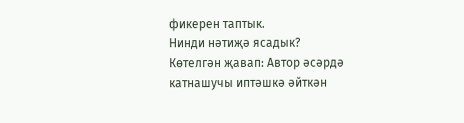фикерен таптык.
Нинди нәтиҗә ясадык?
Көтелгән җавап: Автор әсәрдә катнашучы иптәшкә әйткән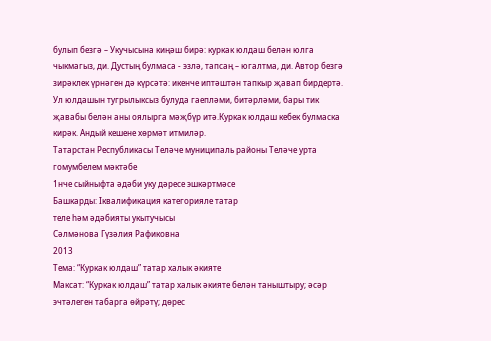булып безгә – Укучысына киңәш бирә: куркак юлдаш белән юлга чыкмагыз, ди. Дустың булмаса - эзлә, тапсаң – югалтма, ди. Автор безгә зирәклек үрнәген дә күрсәтә: икенче иптәштән тапкыр җавап бирдертә. Ул юлдашын тугрылыксыз булуда гаепләми, битәрләми, бары тик җавабы белән аны оялырга мәҗбүр итә.Куркак юлдаш кебек булмаска кирәк. Андый кешене хөрмәт итмиләр.
Татарстан Республикасы Теләче муниципаль районы Теләче урта гомумбелем мәктәбе
1нче сыйныфта әдәби уку дәресе эшкәртмәсе
Башкарды: Iквалификация категорияле татар
теле һәм әдәбияты укытучысы
Сәлмәнова Гүзәлия Рафиковна
2013
Тема: “Куркак юлдаш” татар халык әкияте
Максат: “Куркак юлдаш” татар халык әкияте белән таныштыру; әсәр эчтәлеген табарга өйрәтү; дөрес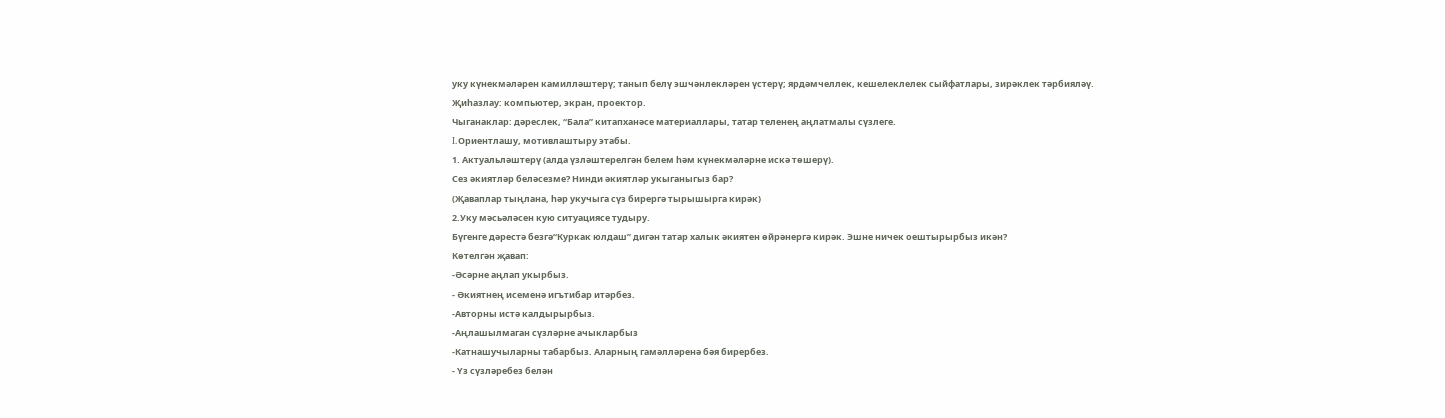уку күнекмәләрен камилләштерү; танып белү эшчәнлекләрен үстерү; ярдәмчеллек, кешелеклелек сыйфатлары, зирәклек тәрбияләү.
Җиһазлау: компьютер, экран, проектор.
Чыганаклар: дәреслек, “Бала” китапханәсе материаллары, татар теленең аңлатмалы сүзлеге.
I.Ориентлашу, мотивлаштыру этабы.
1. Актуальләштерү (алда үзләштерелгән белем һәм күнекмәләрне искә төшерү).
Сез әкиятләр беләсезме? Нинди әкиятләр укыганыгыз бар?
(Җаваплар тыңлана, һәр укучыга сүз бирергә тырышырга кирәк)
2.Уку мәсьәләсен кую ситуациясе тудыру.
Бүгенге дәрестә безгә“Куркак юлдаш” дигән татар халык әкиятен өйрәнергә кирәк. Эшне ничек оештырырбыз икән?
Көтелгән җавап:
-Әсәрне аңлап укырбыз.
- Әкиятнең исеменә игътибар итәрбез.
-Авторны истә калдырырбыз.
-Аңлашылмаган сүзләрне ачыкларбыз
-Катнашучыларны табарбыз. Аларның гамәлләренә бәя бирербез.
- Үз сүзләребез белән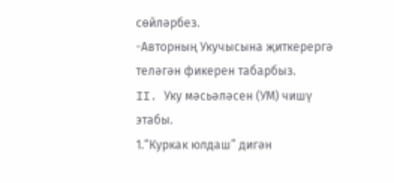сөйләрбез.
-Авторның Укучысына җиткерергә теләгән фикерен табарбыз.
II. Уку мәсьәләсен (УМ) чишү этабы.
1.“Куркак юлдаш” дигән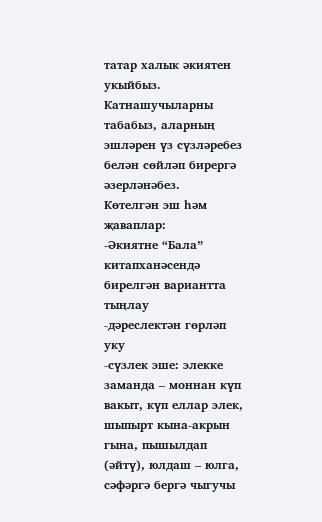татар халык әкиятен укыйбыз. Катнашучыларны табабыз, аларның эшләрен үз сүзләребез белән сөйләп бирергә әзерләнәбез.
Көтелгән эш һәм җаваплар:
-Әкиятне “Бала” китапханәсендә бирелгән вариантта тыңлау
-дәреслектән гөрләп уку
-сүзлек эше: элекке заманда – моннан күп вакыт, күп еллар элек, шыпырт кына-акрын гына, пышылдап (әйтү), юлдаш – юлга, сәфәргә бергә чыгучы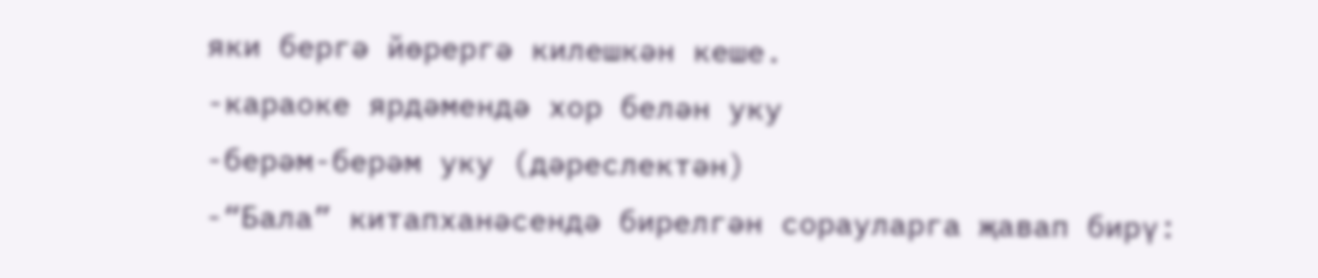яки бергә йөрергә килешкән кеше.
-караоке ярдәмендә хор белән уку
-берәм-берәм уку (дәреслектән)
-“Бала” китапханәсендә бирелгән сорауларга җавап бирү: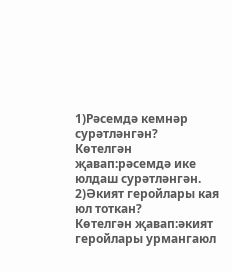1)Рәсемдә кемнәр сурәтләнгән?
Көтелгән җавап:рәсемдә ике юлдаш сурәтләнгән.
2)Әкият геройлары кая юл тоткан?
Көтелгән җавап:әкият геройлары урмангаюл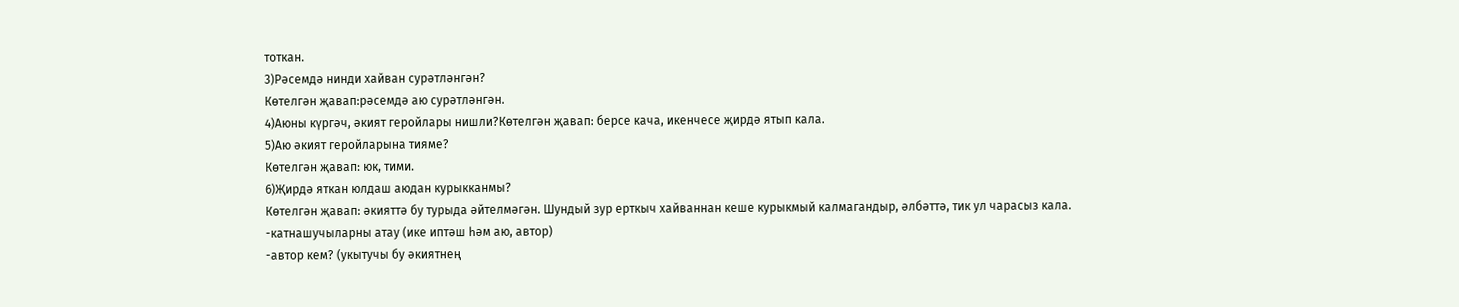тоткан.
3)Рәсемдә нинди хайван сурәтләнгән?
Көтелгән җавап:рәсемдә аю сурәтләнгән.
4)Аюны күргәч, әкият геройлары нишли?Көтелгән җавап: берсе кача, икенчесе җирдә ятып кала.
5)Аю әкият геройларына тияме?
Көтелгән җавап: юк, тими.
6)Җирдә яткан юлдаш аюдан курыкканмы?
Көтелгән җавап: әкияттә бу турыда әйтелмәгән. Шундый зур ерткыч хайваннан кеше курыкмый калмагандыр, әлбәттә, тик ул чарасыз кала.
-катнашучыларны атау (ике иптәш һәм аю, автор)
-автор кем? (укытучы бу әкиятнең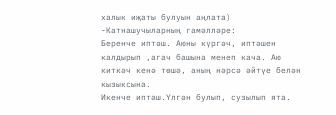халык иҗаты булуын аңлата)
-Катнашучыларның гамәлләре:
Беренче иптәш. Аюны күргәч, иптәшен калдырып ,агач башына менеп кача. Аю киткәч кенә төшә, аның нәрсә әйтүе белән кызыксына.
Икенче иптәш.Үлгән булып, сузылып ята.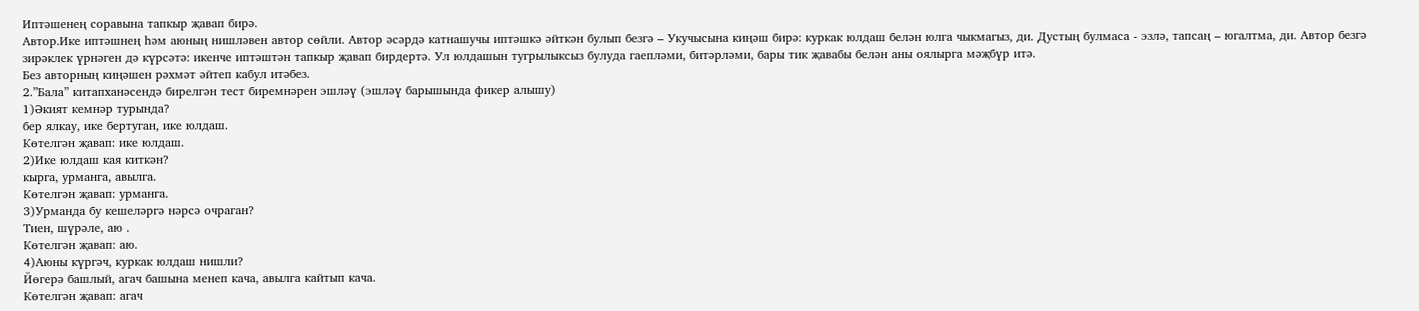Иптәшенең соравына тапкыр җавап бирә.
Автор.Ике иптәшнең һәм аюның нишләвен автор сөйли. Автор әсәрдә катнашучы иптәшкә әйткән булып безгә – Укучысына киңәш бирә: куркак юлдаш белән юлга чыкмагыз, ди. Дустың булмаса - эзлә, тапсаң – югалтма, ди. Автор безгә зирәклек үрнәген дә күрсәтә: икенче иптәштән тапкыр җавап бирдертә. Ул юлдашын тугрылыксыз булуда гаепләми, битәрләми, бары тик җавабы белән аны оялырга мәҗбүр итә.
Без авторның киңәшен рәхмәт әйтеп кабул итәбез.
2.”Бала” китапханәсендә бирелгән тест биремнәрен эшләү (эшләү барышында фикер алышу)
1)Әкият кемнәр турында?
бер ялкау, ике бертуган, ике юлдаш.
Көтелгән җавап: ике юлдаш.
2)Ике юлдаш кая киткән?
кырга, урманга, авылга.
Көтелгән җавап: урманга.
3)Урманда бу кешеләргә нәрсә очраган?
Тиен, шүрәле, аю .
Көтелгән җавап: аю.
4)Аюны күргәч, куркак юлдаш нишли?
Йөгерә башлый, агач башына менеп кача, авылга кайтып кача.
Көтелгән җавап: агач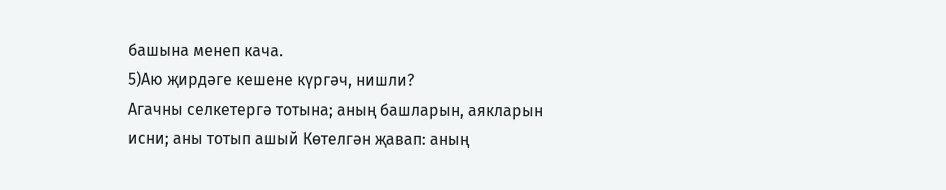башына менеп кача.
5)Аю җирдәге кешене күргәч, нишли?
Агачны селкетергә тотына; аның башларын, аякларын исни; аны тотып ашый Көтелгән җавап: аның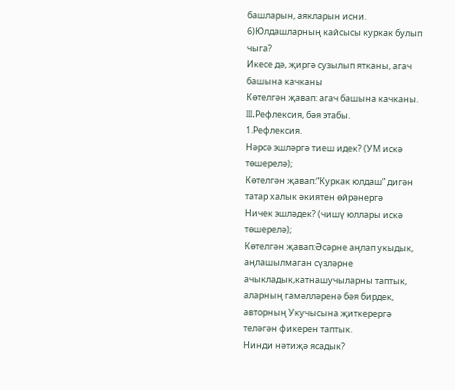башларын, аякларын исни.
6)Юлдашларның кайсысы куркак булып чыга?
Икесе дә, җиргә сузылып ятканы, агач башына качканы
Көтелгән җавап: агач башына качканы.
III.Рефлексия, бәя этабы.
1.Рефлексия.
Нәрсә эшләргә тиеш идек? (УМ искә төшерелә);
Көтелгән җавап:“Куркак юлдаш” дигән татар халык әкиятен өйрәнергә
Ничек эшләдек? (чишү юллары искә төшерелә);
Көтелгән җавап:Әсәрне аңлап укыдык, аңлашылмаган сүзләрне ачыкладык,катнашучыларны таптык, аларның гамәлләренә бәя бирдек, авторның Укучысына җиткерергә теләгән фикерен таптык.
Нинди нәтиҗә ясадык?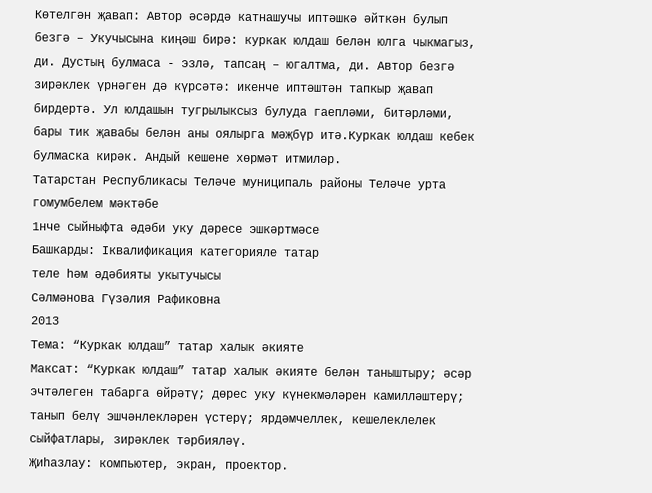Көтелгән җавап: Автор әсәрдә катнашучы иптәшкә әйткән булып безгә – Укучысына киңәш бирә: куркак юлдаш белән юлга чыкмагыз, ди. Дустың булмаса - эзлә, тапсаң – югалтма, ди. Автор безгә зирәклек үрнәген дә күрсәтә: икенче иптәштән тапкыр җавап бирдертә. Ул юлдашын тугрылыксыз булуда гаепләми, битәрләми, бары тик җавабы белән аны оялырга мәҗбүр итә.Куркак юлдаш кебек булмаска кирәк. Андый кешене хөрмәт итмиләр.
Татарстан Республикасы Теләче муниципаль районы Теләче урта гомумбелем мәктәбе
1нче сыйныфта әдәби уку дәресе эшкәртмәсе
Башкарды: Iквалификация категорияле татар
теле һәм әдәбияты укытучысы
Сәлмәнова Гүзәлия Рафиковна
2013
Тема: “Куркак юлдаш” татар халык әкияте
Максат: “Куркак юлдаш” татар халык әкияте белән таныштыру; әсәр эчтәлеген табарга өйрәтү; дөрес уку күнекмәләрен камилләштерү; танып белү эшчәнлекләрен үстерү; ярдәмчеллек, кешелеклелек сыйфатлары, зирәклек тәрбияләү.
Җиһазлау: компьютер, экран, проектор.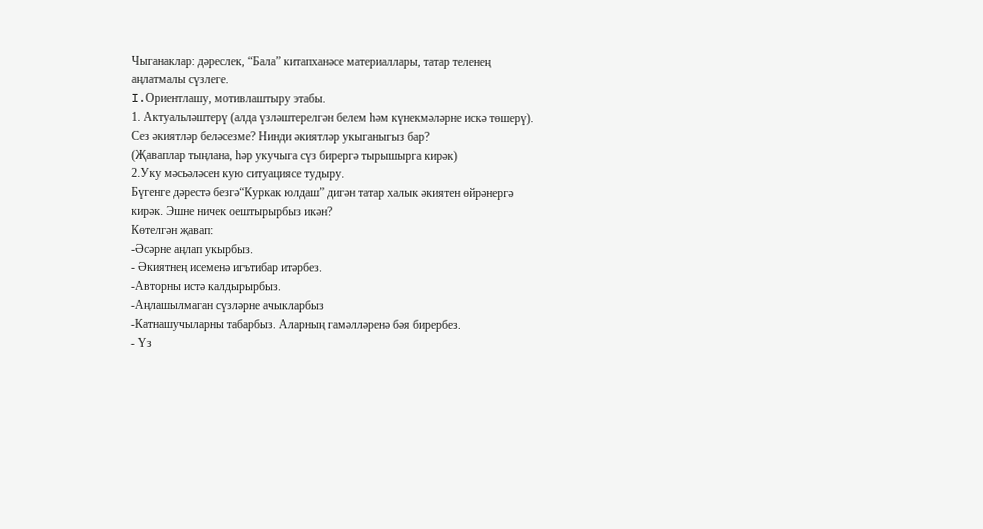Чыганаклар: дәреслек, “Бала” китапханәсе материаллары, татар теленең аңлатмалы сүзлеге.
I.Ориентлашу, мотивлаштыру этабы.
1. Актуальләштерү (алда үзләштерелгән белем һәм күнекмәләрне искә төшерү).
Сез әкиятләр беләсезме? Нинди әкиятләр укыганыгыз бар?
(Җаваплар тыңлана, һәр укучыга сүз бирергә тырышырга кирәк)
2.Уку мәсьәләсен кую ситуациясе тудыру.
Бүгенге дәрестә безгә“Куркак юлдаш” дигән татар халык әкиятен өйрәнергә кирәк. Эшне ничек оештырырбыз икән?
Көтелгән җавап:
-Әсәрне аңлап укырбыз.
- Әкиятнең исеменә игътибар итәрбез.
-Авторны истә калдырырбыз.
-Аңлашылмаган сүзләрне ачыкларбыз
-Катнашучыларны табарбыз. Аларның гамәлләренә бәя бирербез.
- Үз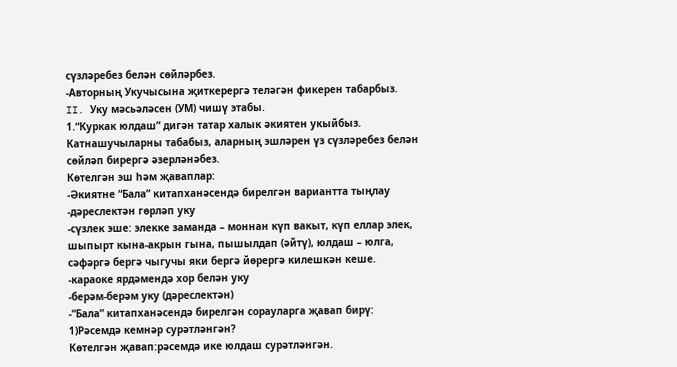сүзләребез белән сөйләрбез.
-Авторның Укучысына җиткерергә теләгән фикерен табарбыз.
II. Уку мәсьәләсен (УМ) чишү этабы.
1.“Куркак юлдаш” дигән татар халык әкиятен укыйбыз. Катнашучыларны табабыз, аларның эшләрен үз сүзләребез белән сөйләп бирергә әзерләнәбез.
Көтелгән эш һәм җаваплар:
-Әкиятне “Бала” китапханәсендә бирелгән вариантта тыңлау
-дәреслектән гөрләп уку
-сүзлек эше: элекке заманда – моннан күп вакыт, күп еллар элек, шыпырт кына-акрын гына, пышылдап (әйтү), юлдаш – юлга, сәфәргә бергә чыгучы яки бергә йөрергә килешкән кеше.
-караоке ярдәмендә хор белән уку
-берәм-берәм уку (дәреслектән)
-“Бала” китапханәсендә бирелгән сорауларга җавап бирү:
1)Рәсемдә кемнәр сурәтләнгән?
Көтелгән җавап:рәсемдә ике юлдаш сурәтләнгән.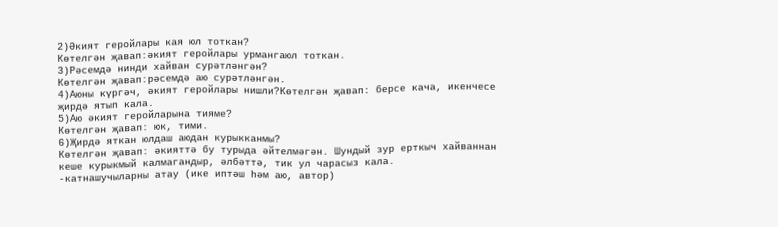2)Әкият геройлары кая юл тоткан?
Көтелгән җавап:әкият геройлары урмангаюл тоткан.
3)Рәсемдә нинди хайван сурәтләнгән?
Көтелгән җавап:рәсемдә аю сурәтләнгән.
4)Аюны күргәч, әкият геройлары нишли?Көтелгән җавап: берсе кача, икенчесе җирдә ятып кала.
5)Аю әкият геройларына тияме?
Көтелгән җавап: юк, тими.
6)Җирдә яткан юлдаш аюдан курыкканмы?
Көтелгән җавап: әкияттә бу турыда әйтелмәгән. Шундый зур ерткыч хайваннан кеше курыкмый калмагандыр, әлбәттә, тик ул чарасыз кала.
-катнашучыларны атау (ике иптәш һәм аю, автор)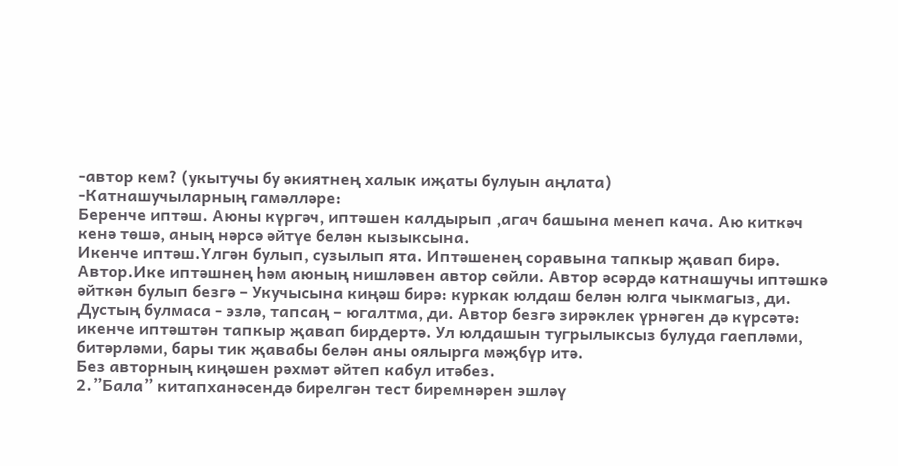-автор кем? (укытучы бу әкиятнең халык иҗаты булуын аңлата)
-Катнашучыларның гамәлләре:
Беренче иптәш. Аюны күргәч, иптәшен калдырып ,агач башына менеп кача. Аю киткәч кенә төшә, аның нәрсә әйтүе белән кызыксына.
Икенче иптәш.Үлгән булып, сузылып ята. Иптәшенең соравына тапкыр җавап бирә.
Автор.Ике иптәшнең һәм аюның нишләвен автор сөйли. Автор әсәрдә катнашучы иптәшкә әйткән булып безгә – Укучысына киңәш бирә: куркак юлдаш белән юлга чыкмагыз, ди. Дустың булмаса - эзлә, тапсаң – югалтма, ди. Автор безгә зирәклек үрнәген дә күрсәтә: икенче иптәштән тапкыр җавап бирдертә. Ул юлдашын тугрылыксыз булуда гаепләми, битәрләми, бары тик җавабы белән аны оялырга мәҗбүр итә.
Без авторның киңәшен рәхмәт әйтеп кабул итәбез.
2.”Бала” китапханәсендә бирелгән тест биремнәрен эшләү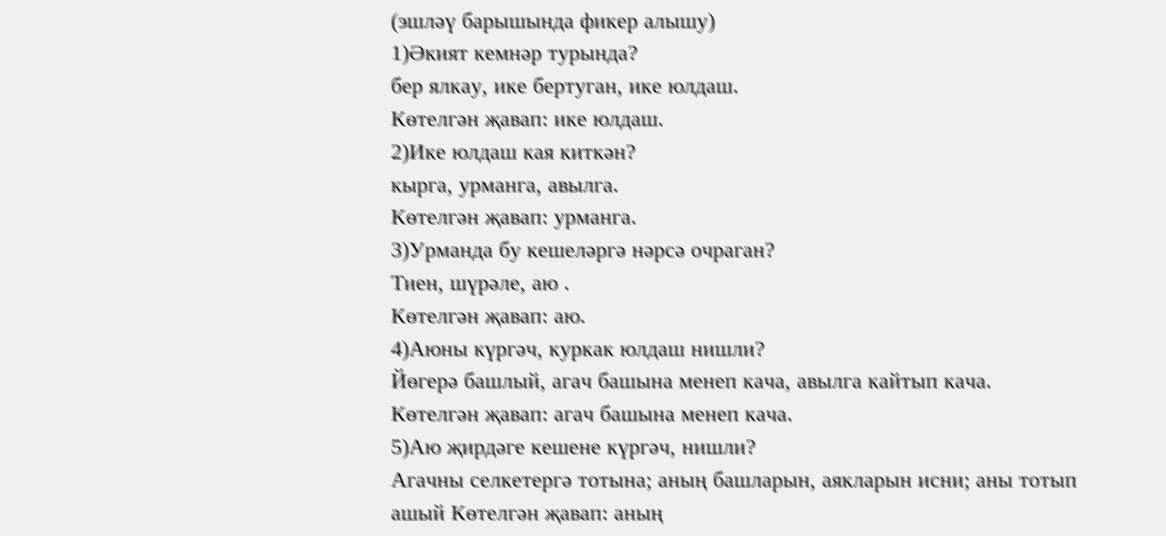(эшләү барышында фикер алышу)
1)Әкият кемнәр турында?
бер ялкау, ике бертуган, ике юлдаш.
Көтелгән җавап: ике юлдаш.
2)Ике юлдаш кая киткән?
кырга, урманга, авылга.
Көтелгән җавап: урманга.
3)Урманда бу кешеләргә нәрсә очраган?
Тиен, шүрәле, аю .
Көтелгән җавап: аю.
4)Аюны күргәч, куркак юлдаш нишли?
Йөгерә башлый, агач башына менеп кача, авылга кайтып кача.
Көтелгән җавап: агач башына менеп кача.
5)Аю җирдәге кешене күргәч, нишли?
Агачны селкетергә тотына; аның башларын, аякларын исни; аны тотып ашый Көтелгән җавап: аның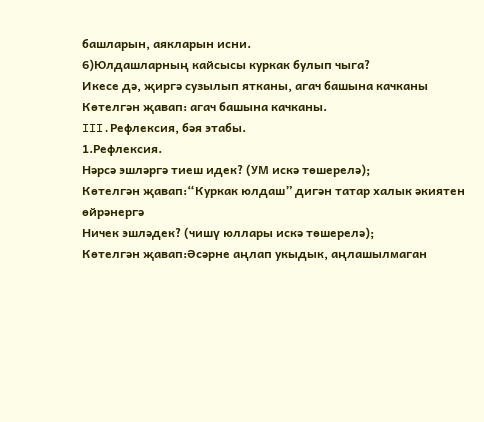башларын, аякларын исни.
6)Юлдашларның кайсысы куркак булып чыга?
Икесе дә, җиргә сузылып ятканы, агач башына качканы
Көтелгән җавап: агач башына качканы.
III.Рефлексия, бәя этабы.
1.Рефлексия.
Нәрсә эшләргә тиеш идек? (УМ искә төшерелә);
Көтелгән җавап:“Куркак юлдаш” дигән татар халык әкиятен өйрәнергә
Ничек эшләдек? (чишү юллары искә төшерелә);
Көтелгән җавап:Әсәрне аңлап укыдык, аңлашылмаган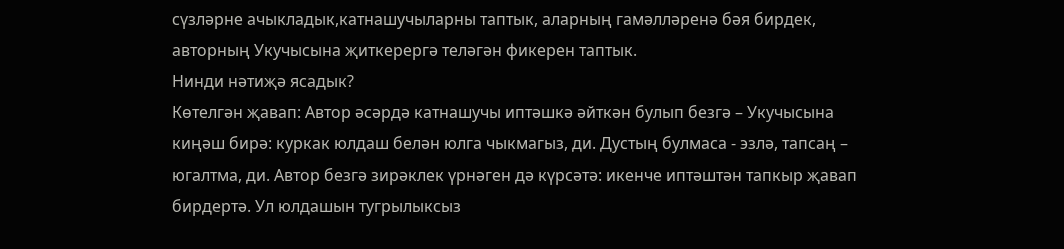сүзләрне ачыкладык,катнашучыларны таптык, аларның гамәлләренә бәя бирдек, авторның Укучысына җиткерергә теләгән фикерен таптык.
Нинди нәтиҗә ясадык?
Көтелгән җавап: Автор әсәрдә катнашучы иптәшкә әйткән булып безгә – Укучысына киңәш бирә: куркак юлдаш белән юлга чыкмагыз, ди. Дустың булмаса - эзлә, тапсаң – югалтма, ди. Автор безгә зирәклек үрнәген дә күрсәтә: икенче иптәштән тапкыр җавап бирдертә. Ул юлдашын тугрылыксыз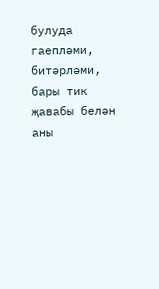булуда гаепләми, битәрләми, бары тик җавабы белән аны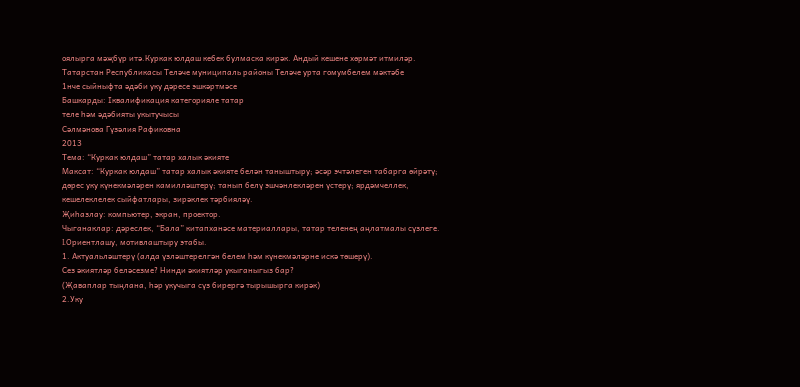оялырга мәҗбүр итә.Куркак юлдаш кебек булмаска кирәк. Андый кешене хөрмәт итмиләр.
Татарстан Республикасы Теләче муниципаль районы Теләче урта гомумбелем мәктәбе
1нче сыйныфта әдәби уку дәресе эшкәртмәсе
Башкарды: Iквалификация категорияле татар
теле һәм әдәбияты укытучысы
Сәлмәнова Гүзәлия Рафиковна
2013
Тема: “Куркак юлдаш” татар халык әкияте
Максат: “Куркак юлдаш” татар халык әкияте белән таныштыру; әсәр эчтәлеген табарга өйрәтү; дөрес уку күнекмәләрен камилләштерү; танып белү эшчәнлекләрен үстерү; ярдәмчеллек, кешелеклелек сыйфатлары, зирәклек тәрбияләү.
Җиһазлау: компьютер, экран, проектор.
Чыганаклар: дәреслек, “Бала” китапханәсе материаллары, татар теленең аңлатмалы сүзлеге.
I.Ориентлашу, мотивлаштыру этабы.
1. Актуальләштерү (алда үзләштерелгән белем һәм күнекмәләрне искә төшерү).
Сез әкиятләр беләсезме? Нинди әкиятләр укыганыгыз бар?
(Җаваплар тыңлана, һәр укучыга сүз бирергә тырышырга кирәк)
2.Уку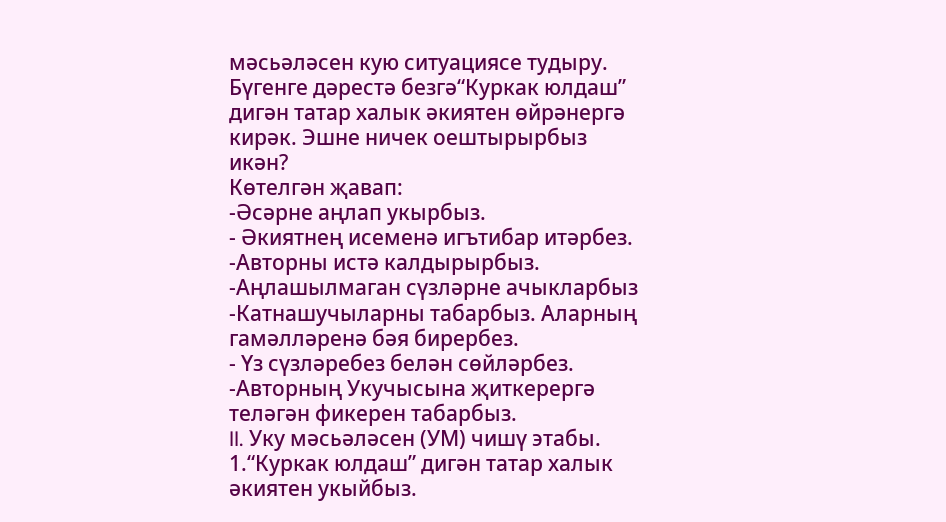мәсьәләсен кую ситуациясе тудыру.
Бүгенге дәрестә безгә“Куркак юлдаш” дигән татар халык әкиятен өйрәнергә кирәк. Эшне ничек оештырырбыз икән?
Көтелгән җавап:
-Әсәрне аңлап укырбыз.
- Әкиятнең исеменә игътибар итәрбез.
-Авторны истә калдырырбыз.
-Аңлашылмаган сүзләрне ачыкларбыз
-Катнашучыларны табарбыз. Аларның гамәлләренә бәя бирербез.
- Үз сүзләребез белән сөйләрбез.
-Авторның Укучысына җиткерергә теләгән фикерен табарбыз.
II. Уку мәсьәләсен (УМ) чишү этабы.
1.“Куркак юлдаш” дигән татар халык әкиятен укыйбыз.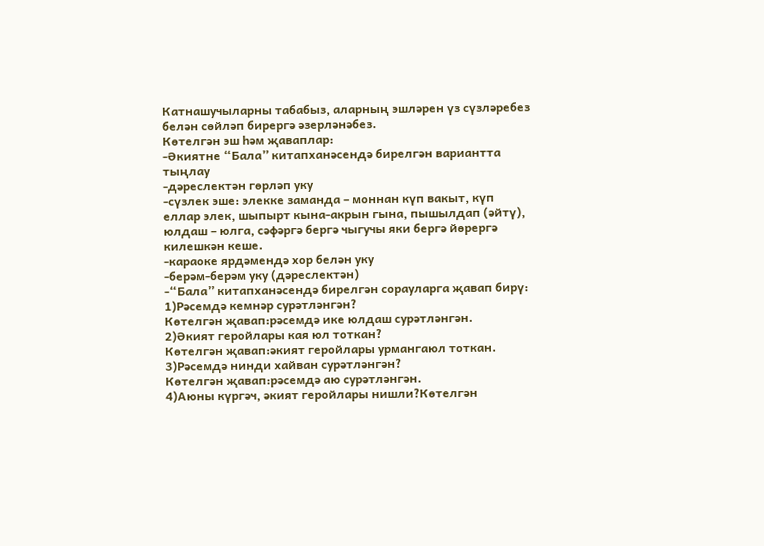Катнашучыларны табабыз, аларның эшләрен үз сүзләребез белән сөйләп бирергә әзерләнәбез.
Көтелгән эш һәм җаваплар:
-Әкиятне “Бала” китапханәсендә бирелгән вариантта тыңлау
-дәреслектән гөрләп уку
-сүзлек эше: элекке заманда – моннан күп вакыт, күп еллар элек, шыпырт кына-акрын гына, пышылдап (әйтү), юлдаш – юлга, сәфәргә бергә чыгучы яки бергә йөрергә килешкән кеше.
-караоке ярдәмендә хор белән уку
-берәм-берәм уку (дәреслектән)
-“Бала” китапханәсендә бирелгән сорауларга җавап бирү:
1)Рәсемдә кемнәр сурәтләнгән?
Көтелгән җавап:рәсемдә ике юлдаш сурәтләнгән.
2)Әкият геройлары кая юл тоткан?
Көтелгән җавап:әкият геройлары урмангаюл тоткан.
3)Рәсемдә нинди хайван сурәтләнгән?
Көтелгән җавап:рәсемдә аю сурәтләнгән.
4)Аюны күргәч, әкият геройлары нишли?Көтелгән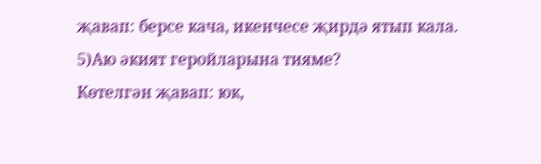җавап: берсе кача, икенчесе җирдә ятып кала.
5)Аю әкият геройларына тияме?
Көтелгән җавап: юк,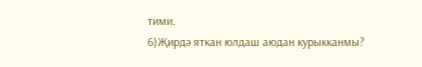тими.
6)Җирдә яткан юлдаш аюдан курыкканмы?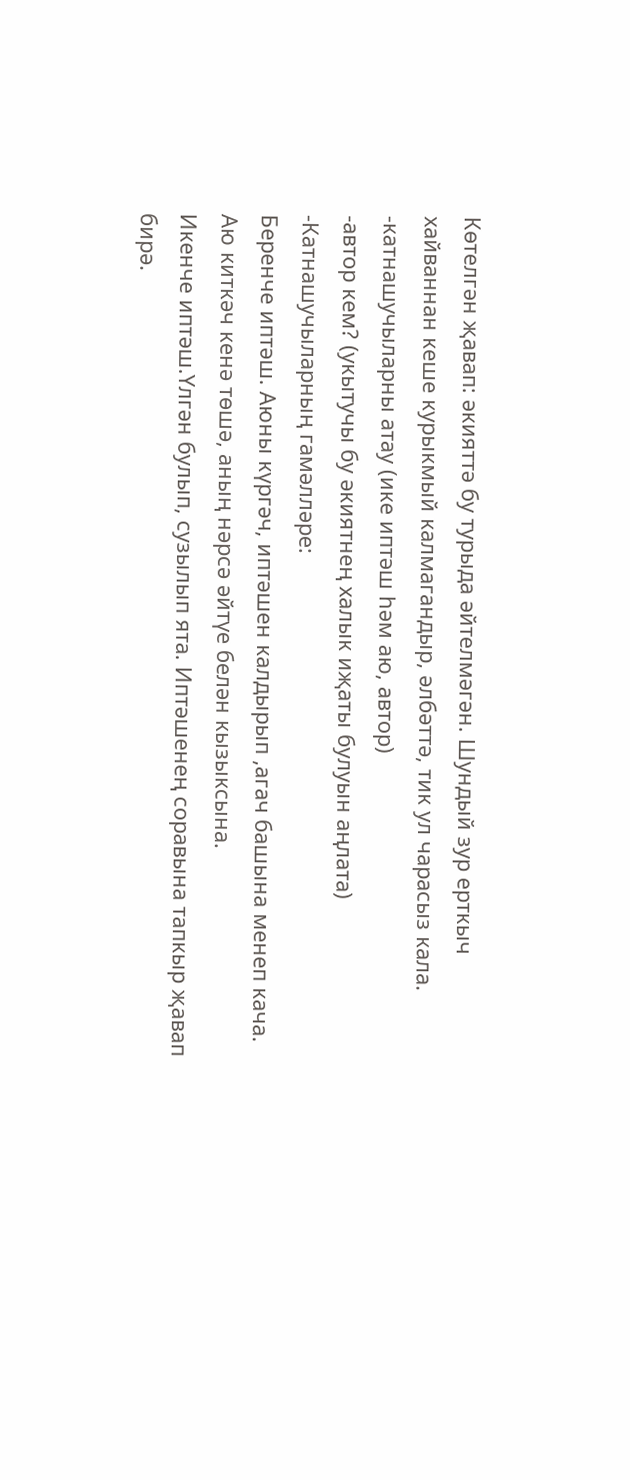Көтелгән җавап: әкияттә бу турыда әйтелмәгән. Шундый зур ерткыч хайваннан кеше курыкмый калмагандыр, әлбәттә, тик ул чарасыз кала.
-катнашучыларны атау (ике иптәш һәм аю, автор)
-автор кем? (укытучы бу әкиятнең халык иҗаты булуын аңлата)
-Катнашучыларның гамәлләре:
Беренче иптәш. Аюны күргәч, иптәшен калдырып ,агач башына менеп кача. Аю киткәч кенә төшә, аның нәрсә әйтүе белән кызыксына.
Икенче иптәш.Үлгән булып, сузылып ята. Иптәшенең соравына тапкыр җавап бирә.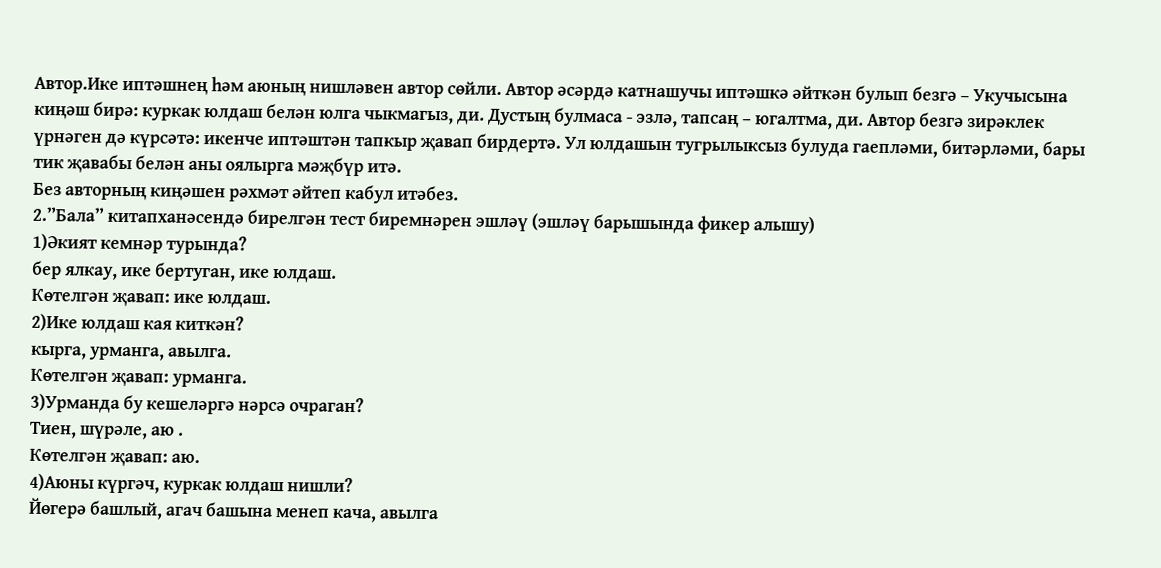Автор.Ике иптәшнең һәм аюның нишләвен автор сөйли. Автор әсәрдә катнашучы иптәшкә әйткән булып безгә – Укучысына киңәш бирә: куркак юлдаш белән юлга чыкмагыз, ди. Дустың булмаса - эзлә, тапсаң – югалтма, ди. Автор безгә зирәклек үрнәген дә күрсәтә: икенче иптәштән тапкыр җавап бирдертә. Ул юлдашын тугрылыксыз булуда гаепләми, битәрләми, бары тик җавабы белән аны оялырга мәҗбүр итә.
Без авторның киңәшен рәхмәт әйтеп кабул итәбез.
2.”Бала” китапханәсендә бирелгән тест биремнәрен эшләү (эшләү барышында фикер алышу)
1)Әкият кемнәр турында?
бер ялкау, ике бертуган, ике юлдаш.
Көтелгән җавап: ике юлдаш.
2)Ике юлдаш кая киткән?
кырга, урманга, авылга.
Көтелгән җавап: урманга.
3)Урманда бу кешеләргә нәрсә очраган?
Тиен, шүрәле, аю .
Көтелгән җавап: аю.
4)Аюны күргәч, куркак юлдаш нишли?
Йөгерә башлый, агач башына менеп кача, авылга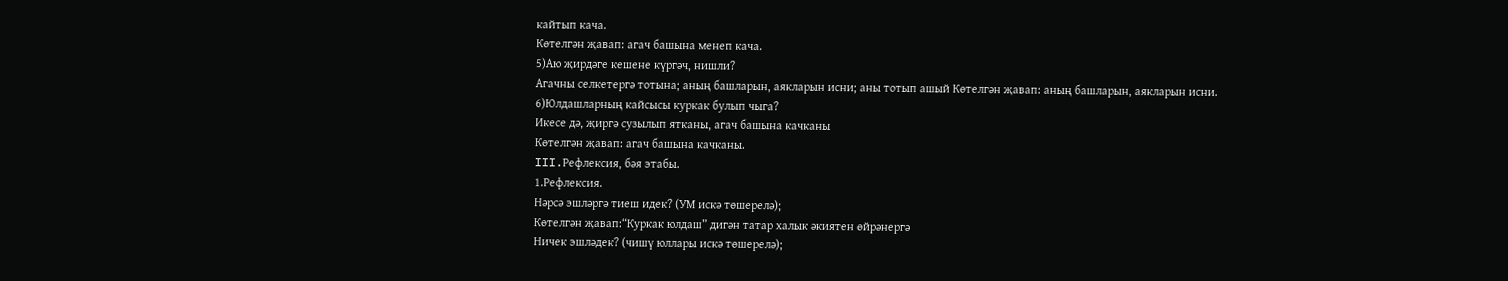кайтып кача.
Көтелгән җавап: агач башына менеп кача.
5)Аю җирдәге кешене күргәч, нишли?
Агачны селкетергә тотына; аның башларын, аякларын исни; аны тотып ашый Көтелгән җавап: аның башларын, аякларын исни.
6)Юлдашларның кайсысы куркак булып чыга?
Икесе дә, җиргә сузылып ятканы, агач башына качканы
Көтелгән җавап: агач башына качканы.
III.Рефлексия, бәя этабы.
1.Рефлексия.
Нәрсә эшләргә тиеш идек? (УМ искә төшерелә);
Көтелгән җавап:“Куркак юлдаш” дигән татар халык әкиятен өйрәнергә
Ничек эшләдек? (чишү юллары искә төшерелә);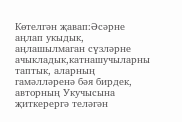Көтелгән җавап:Әсәрне аңлап укыдык, аңлашылмаган сүзләрне ачыкладык,катнашучыларны таптык, аларның гамәлләренә бәя бирдек, авторның Укучысына җиткерергә теләгән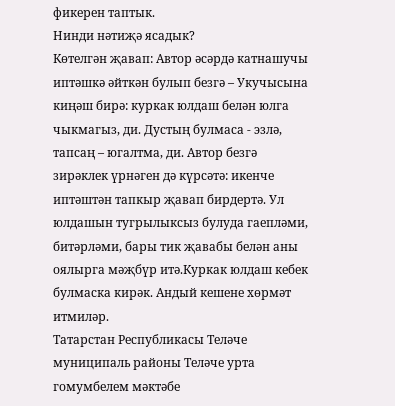фикерен таптык.
Нинди нәтиҗә ясадык?
Көтелгән җавап: Автор әсәрдә катнашучы иптәшкә әйткән булып безгә – Укучысына киңәш бирә: куркак юлдаш белән юлга чыкмагыз, ди. Дустың булмаса - эзлә, тапсаң – югалтма, ди. Автор безгә зирәклек үрнәген дә күрсәтә: икенче иптәштән тапкыр җавап бирдертә. Ул юлдашын тугрылыксыз булуда гаепләми, битәрләми, бары тик җавабы белән аны оялырга мәҗбүр итә.Куркак юлдаш кебек булмаска кирәк. Андый кешене хөрмәт итмиләр.
Татарстан Республикасы Теләче муниципаль районы Теләче урта гомумбелем мәктәбе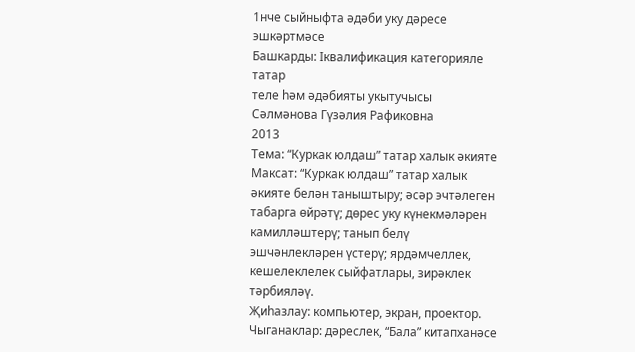1нче сыйныфта әдәби уку дәресе эшкәртмәсе
Башкарды: Iквалификация категорияле татар
теле һәм әдәбияты укытучысы
Сәлмәнова Гүзәлия Рафиковна
2013
Тема: “Куркак юлдаш” татар халык әкияте
Максат: “Куркак юлдаш” татар халык әкияте белән таныштыру; әсәр эчтәлеген табарга өйрәтү; дөрес уку күнекмәләрен камилләштерү; танып белү эшчәнлекләрен үстерү; ярдәмчеллек, кешелеклелек сыйфатлары, зирәклек тәрбияләү.
Җиһазлау: компьютер, экран, проектор.
Чыганаклар: дәреслек, “Бала” китапханәсе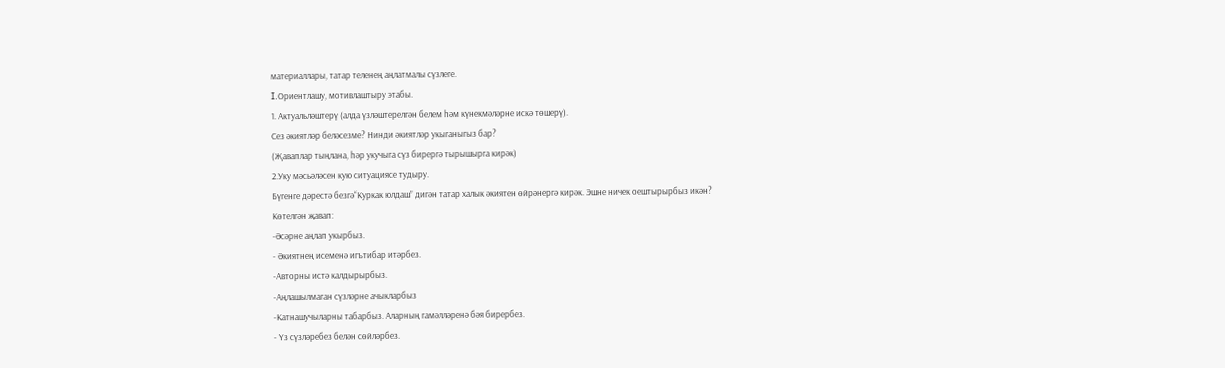материаллары, татар теленең аңлатмалы сүзлеге.
I.Ориентлашу, мотивлаштыру этабы.
1. Актуальләштерү (алда үзләштерелгән белем һәм күнекмәләрне искә төшерү).
Сез әкиятләр беләсезме? Нинди әкиятләр укыганыгыз бар?
(Җаваплар тыңлана, һәр укучыга сүз бирергә тырышырга кирәк)
2.Уку мәсьәләсен кую ситуациясе тудыру.
Бүгенге дәрестә безгә“Куркак юлдаш” дигән татар халык әкиятен өйрәнергә кирәк. Эшне ничек оештырырбыз икән?
Көтелгән җавап:
-Әсәрне аңлап укырбыз.
- Әкиятнең исеменә игътибар итәрбез.
-Авторны истә калдырырбыз.
-Аңлашылмаган сүзләрне ачыкларбыз
-Катнашучыларны табарбыз. Аларның гамәлләренә бәя бирербез.
- Үз сүзләребез белән сөйләрбез.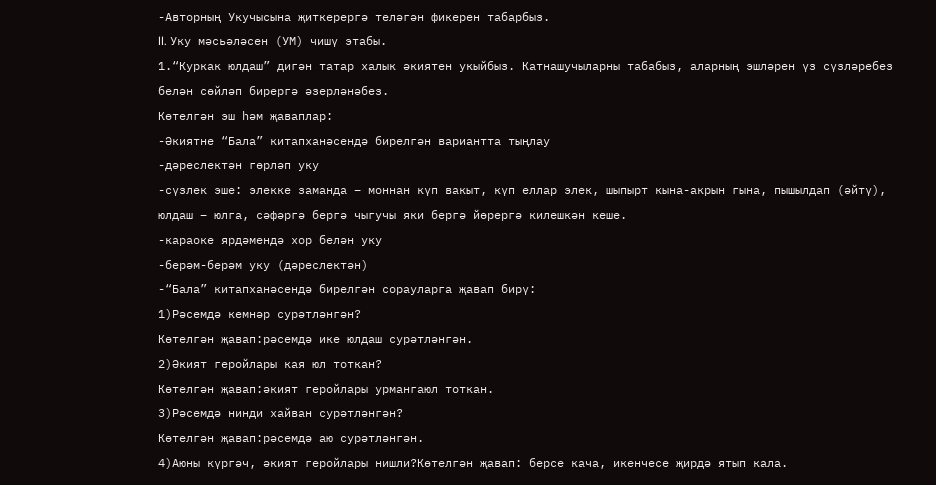-Авторның Укучысына җиткерергә теләгән фикерен табарбыз.
II. Уку мәсьәләсен (УМ) чишү этабы.
1.“Куркак юлдаш” дигән татар халык әкиятен укыйбыз. Катнашучыларны табабыз, аларның эшләрен үз сүзләребез белән сөйләп бирергә әзерләнәбез.
Көтелгән эш һәм җаваплар:
-Әкиятне “Бала” китапханәсендә бирелгән вариантта тыңлау
-дәреслектән гөрләп уку
-сүзлек эше: элекке заманда – моннан күп вакыт, күп еллар элек, шыпырт кына-акрын гына, пышылдап (әйтү), юлдаш – юлга, сәфәргә бергә чыгучы яки бергә йөрергә килешкән кеше.
-караоке ярдәмендә хор белән уку
-берәм-берәм уку (дәреслектән)
-“Бала” китапханәсендә бирелгән сорауларга җавап бирү:
1)Рәсемдә кемнәр сурәтләнгән?
Көтелгән җавап:рәсемдә ике юлдаш сурәтләнгән.
2)Әкият геройлары кая юл тоткан?
Көтелгән җавап:әкият геройлары урмангаюл тоткан.
3)Рәсемдә нинди хайван сурәтләнгән?
Көтелгән җавап:рәсемдә аю сурәтләнгән.
4)Аюны күргәч, әкият геройлары нишли?Көтелгән җавап: берсе кача, икенчесе җирдә ятып кала.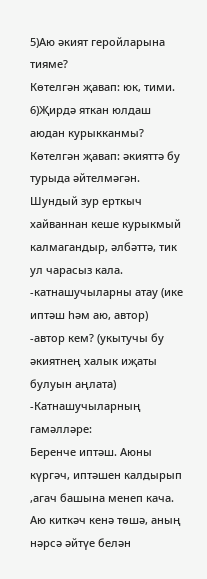5)Аю әкият геройларына тияме?
Көтелгән җавап: юк, тими.
6)Җирдә яткан юлдаш аюдан курыкканмы?
Көтелгән җавап: әкияттә бу турыда әйтелмәгән. Шундый зур ерткыч хайваннан кеше курыкмый калмагандыр, әлбәттә, тик ул чарасыз кала.
-катнашучыларны атау (ике иптәш һәм аю, автор)
-автор кем? (укытучы бу әкиятнең халык иҗаты булуын аңлата)
-Катнашучыларның гамәлләре:
Беренче иптәш. Аюны күргәч, иптәшен калдырып ,агач башына менеп кача. Аю киткәч кенә төшә, аның нәрсә әйтүе белән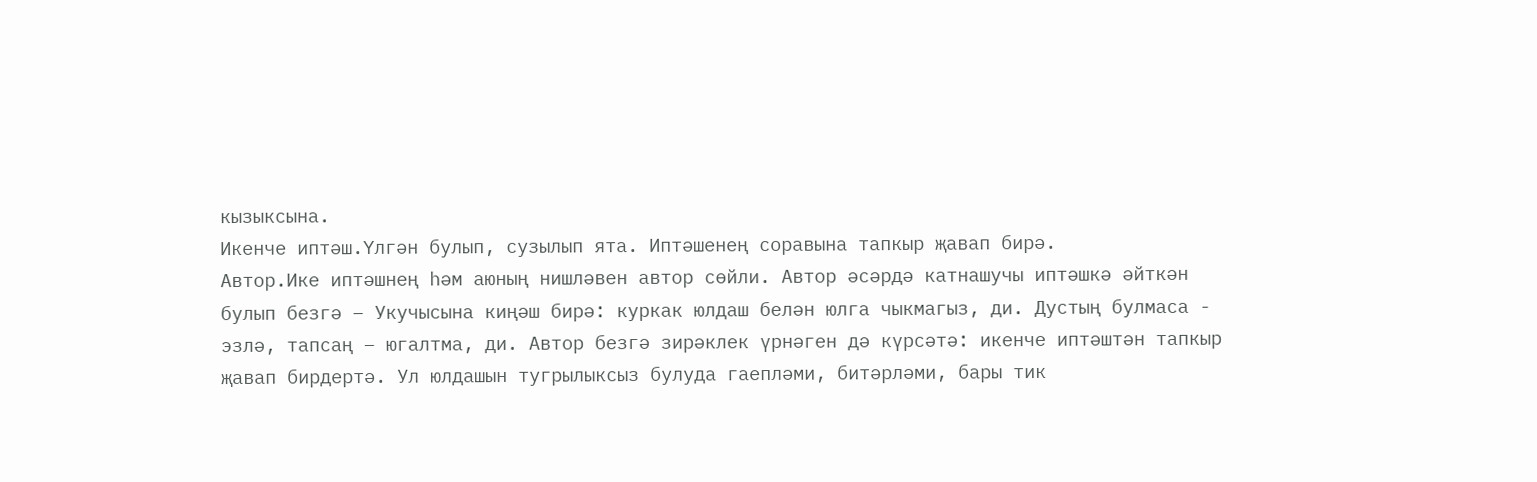кызыксына.
Икенче иптәш.Үлгән булып, сузылып ята. Иптәшенең соравына тапкыр җавап бирә.
Автор.Ике иптәшнең һәм аюның нишләвен автор сөйли. Автор әсәрдә катнашучы иптәшкә әйткән булып безгә – Укучысына киңәш бирә: куркак юлдаш белән юлга чыкмагыз, ди. Дустың булмаса - эзлә, тапсаң – югалтма, ди. Автор безгә зирәклек үрнәген дә күрсәтә: икенче иптәштән тапкыр җавап бирдертә. Ул юлдашын тугрылыксыз булуда гаепләми, битәрләми, бары тик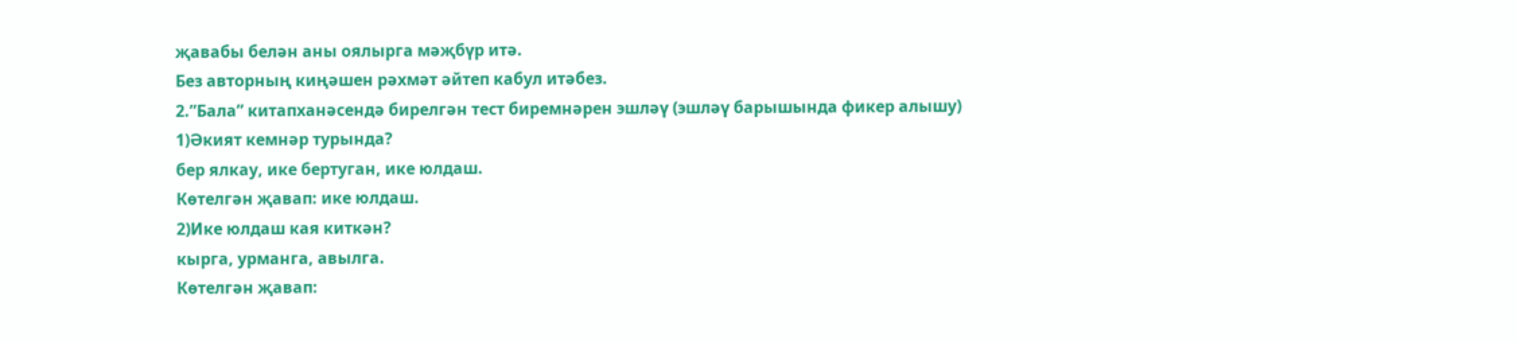җавабы белән аны оялырга мәҗбүр итә.
Без авторның киңәшен рәхмәт әйтеп кабул итәбез.
2.”Бала” китапханәсендә бирелгән тест биремнәрен эшләү (эшләү барышында фикер алышу)
1)Әкият кемнәр турында?
бер ялкау, ике бертуган, ике юлдаш.
Көтелгән җавап: ике юлдаш.
2)Ике юлдаш кая киткән?
кырга, урманга, авылга.
Көтелгән җавап: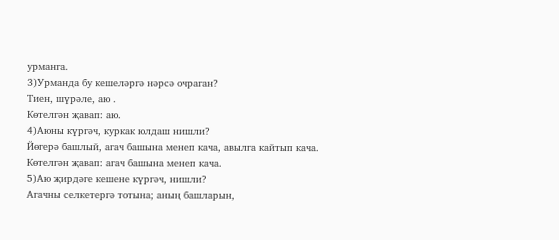урманга.
3)Урманда бу кешеләргә нәрсә очраган?
Тиен, шүрәле, аю .
Көтелгән җавап: аю.
4)Аюны күргәч, куркак юлдаш нишли?
Йөгерә башлый, агач башына менеп кача, авылга кайтып кача.
Көтелгән җавап: агач башына менеп кача.
5)Аю җирдәге кешене күргәч, нишли?
Агачны селкетергә тотына; аның башларын,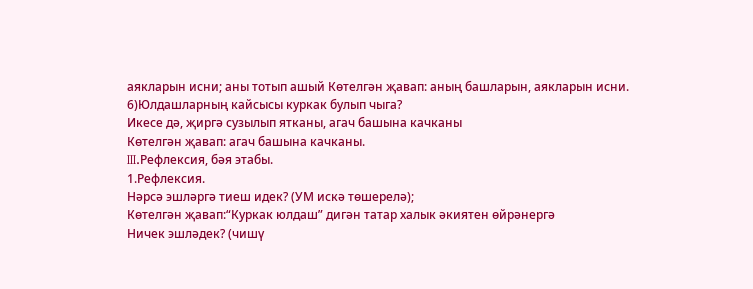аякларын исни; аны тотып ашый Көтелгән җавап: аның башларын, аякларын исни.
6)Юлдашларның кайсысы куркак булып чыга?
Икесе дә, җиргә сузылып ятканы, агач башына качканы
Көтелгән җавап: агач башына качканы.
III.Рефлексия, бәя этабы.
1.Рефлексия.
Нәрсә эшләргә тиеш идек? (УМ искә төшерелә);
Көтелгән җавап:“Куркак юлдаш” дигән татар халык әкиятен өйрәнергә
Ничек эшләдек? (чишү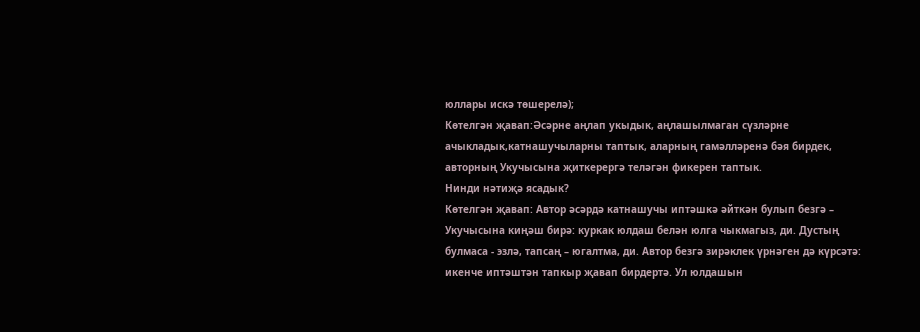юллары искә төшерелә);
Көтелгән җавап:Әсәрне аңлап укыдык, аңлашылмаган сүзләрне ачыкладык,катнашучыларны таптык, аларның гамәлләренә бәя бирдек, авторның Укучысына җиткерергә теләгән фикерен таптык.
Нинди нәтиҗә ясадык?
Көтелгән җавап: Автор әсәрдә катнашучы иптәшкә әйткән булып безгә – Укучысына киңәш бирә: куркак юлдаш белән юлга чыкмагыз, ди. Дустың булмаса - эзлә, тапсаң – югалтма, ди. Автор безгә зирәклек үрнәген дә күрсәтә: икенче иптәштән тапкыр җавап бирдертә. Ул юлдашын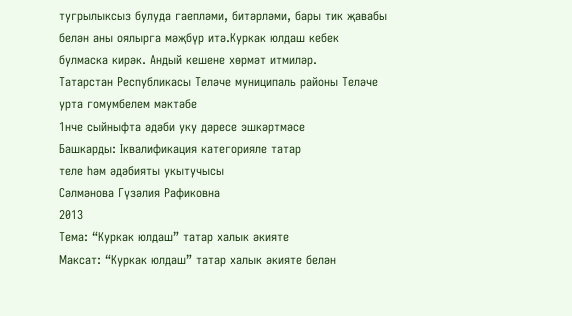тугрылыксыз булуда гаепләми, битәрләми, бары тик җавабы белән аны оялырга мәҗбүр итә.Куркак юлдаш кебек булмаска кирәк. Андый кешене хөрмәт итмиләр.
Татарстан Республикасы Теләче муниципаль районы Теләче урта гомумбелем мәктәбе
1нче сыйныфта әдәби уку дәресе эшкәртмәсе
Башкарды: Iквалификация категорияле татар
теле һәм әдәбияты укытучысы
Сәлмәнова Гүзәлия Рафиковна
2013
Тема: “Куркак юлдаш” татар халык әкияте
Максат: “Куркак юлдаш” татар халык әкияте белән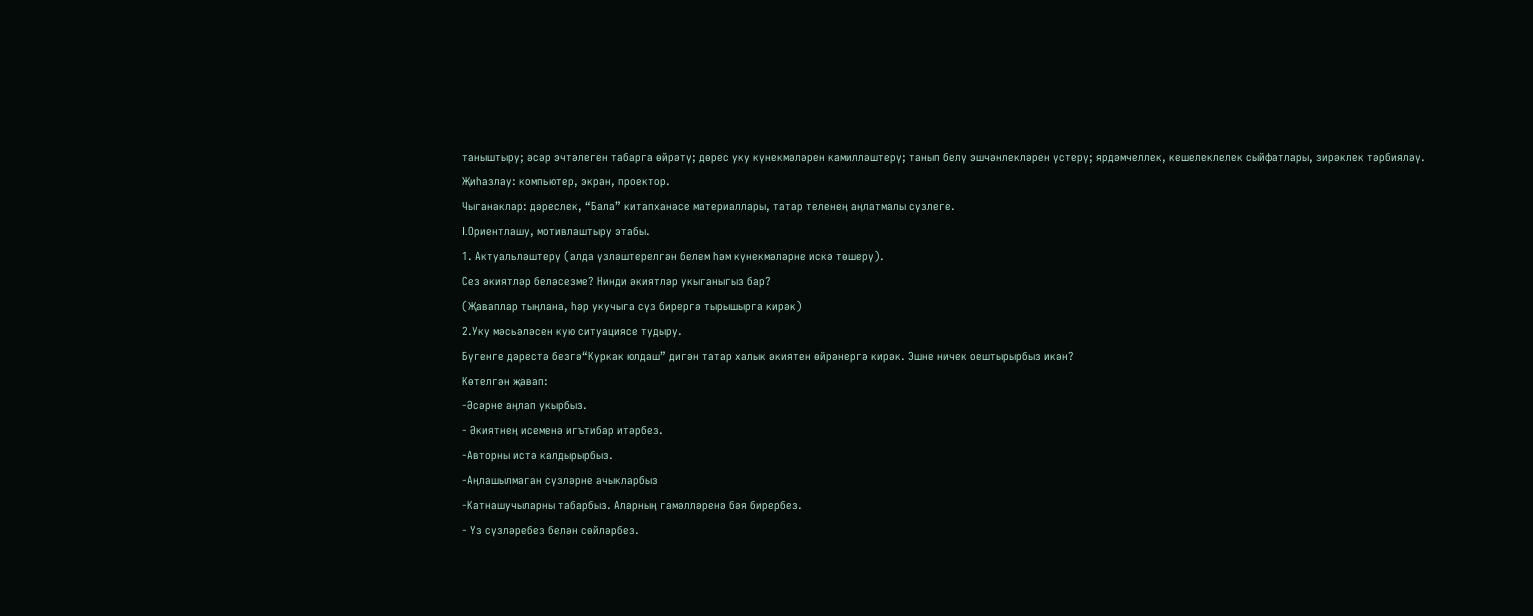таныштыру; әсәр эчтәлеген табарга өйрәтү; дөрес уку күнекмәләрен камилләштерү; танып белү эшчәнлекләрен үстерү; ярдәмчеллек, кешелеклелек сыйфатлары, зирәклек тәрбияләү.
Җиһазлау: компьютер, экран, проектор.
Чыганаклар: дәреслек, “Бала” китапханәсе материаллары, татар теленең аңлатмалы сүзлеге.
I.Ориентлашу, мотивлаштыру этабы.
1. Актуальләштерү (алда үзләштерелгән белем һәм күнекмәләрне искә төшерү).
Сез әкиятләр беләсезме? Нинди әкиятләр укыганыгыз бар?
(Җаваплар тыңлана, һәр укучыга сүз бирергә тырышырга кирәк)
2.Уку мәсьәләсен кую ситуациясе тудыру.
Бүгенге дәрестә безгә“Куркак юлдаш” дигән татар халык әкиятен өйрәнергә кирәк. Эшне ничек оештырырбыз икән?
Көтелгән җавап:
-Әсәрне аңлап укырбыз.
- Әкиятнең исеменә игътибар итәрбез.
-Авторны истә калдырырбыз.
-Аңлашылмаган сүзләрне ачыкларбыз
-Катнашучыларны табарбыз. Аларның гамәлләренә бәя бирербез.
- Үз сүзләребез белән сөйләрбез.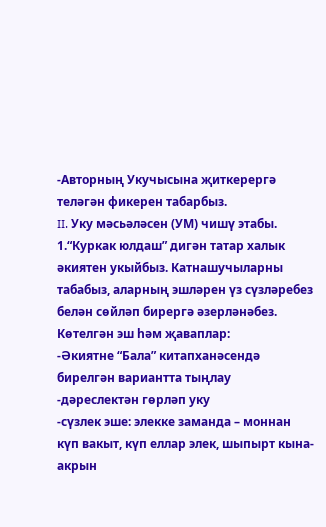-Авторның Укучысына җиткерергә теләгән фикерен табарбыз.
II. Уку мәсьәләсен (УМ) чишү этабы.
1.“Куркак юлдаш” дигән татар халык әкиятен укыйбыз. Катнашучыларны табабыз, аларның эшләрен үз сүзләребез белән сөйләп бирергә әзерләнәбез.
Көтелгән эш һәм җаваплар:
-Әкиятне “Бала” китапханәсендә бирелгән вариантта тыңлау
-дәреслектән гөрләп уку
-сүзлек эше: элекке заманда – моннан күп вакыт, күп еллар элек, шыпырт кына-акрын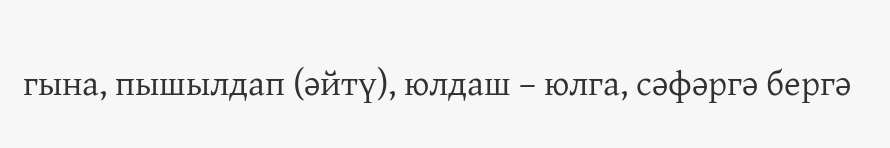гына, пышылдап (әйтү), юлдаш – юлга, сәфәргә бергә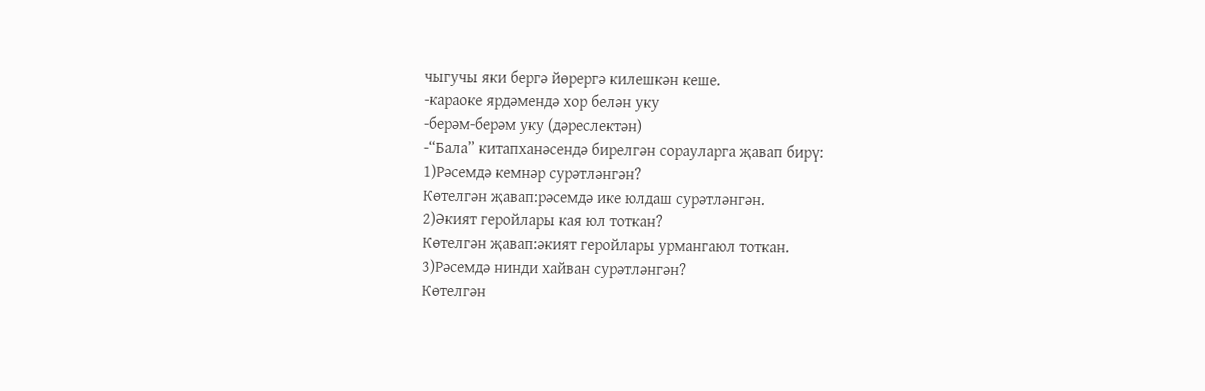чыгучы яки бергә йөрергә килешкән кеше.
-караоке ярдәмендә хор белән уку
-берәм-берәм уку (дәреслектән)
-“Бала” китапханәсендә бирелгән сорауларга җавап бирү:
1)Рәсемдә кемнәр сурәтләнгән?
Көтелгән җавап:рәсемдә ике юлдаш сурәтләнгән.
2)Әкият геройлары кая юл тоткан?
Көтелгән җавап:әкият геройлары урмангаюл тоткан.
3)Рәсемдә нинди хайван сурәтләнгән?
Көтелгән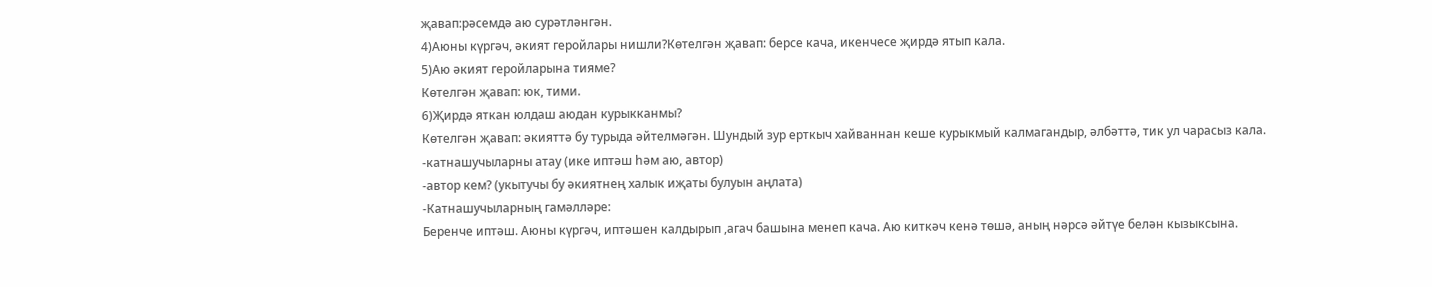җавап:рәсемдә аю сурәтләнгән.
4)Аюны күргәч, әкият геройлары нишли?Көтелгән җавап: берсе кача, икенчесе җирдә ятып кала.
5)Аю әкият геройларына тияме?
Көтелгән җавап: юк, тими.
6)Җирдә яткан юлдаш аюдан курыкканмы?
Көтелгән җавап: әкияттә бу турыда әйтелмәгән. Шундый зур ерткыч хайваннан кеше курыкмый калмагандыр, әлбәттә, тик ул чарасыз кала.
-катнашучыларны атау (ике иптәш һәм аю, автор)
-автор кем? (укытучы бу әкиятнең халык иҗаты булуын аңлата)
-Катнашучыларның гамәлләре:
Беренче иптәш. Аюны күргәч, иптәшен калдырып ,агач башына менеп кача. Аю киткәч кенә төшә, аның нәрсә әйтүе белән кызыксына.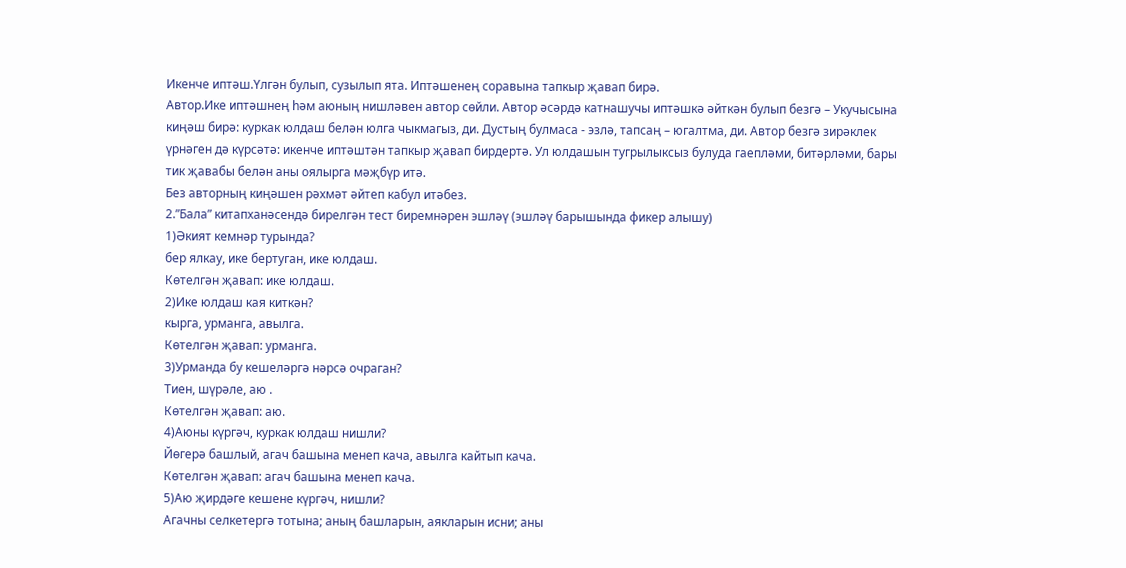Икенче иптәш.Үлгән булып, сузылып ята. Иптәшенең соравына тапкыр җавап бирә.
Автор.Ике иптәшнең һәм аюның нишләвен автор сөйли. Автор әсәрдә катнашучы иптәшкә әйткән булып безгә – Укучысына киңәш бирә: куркак юлдаш белән юлга чыкмагыз, ди. Дустың булмаса - эзлә, тапсаң – югалтма, ди. Автор безгә зирәклек үрнәген дә күрсәтә: икенче иптәштән тапкыр җавап бирдертә. Ул юлдашын тугрылыксыз булуда гаепләми, битәрләми, бары тик җавабы белән аны оялырга мәҗбүр итә.
Без авторның киңәшен рәхмәт әйтеп кабул итәбез.
2.”Бала” китапханәсендә бирелгән тест биремнәрен эшләү (эшләү барышында фикер алышу)
1)Әкият кемнәр турында?
бер ялкау, ике бертуган, ике юлдаш.
Көтелгән җавап: ике юлдаш.
2)Ике юлдаш кая киткән?
кырга, урманга, авылга.
Көтелгән җавап: урманга.
3)Урманда бу кешеләргә нәрсә очраган?
Тиен, шүрәле, аю .
Көтелгән җавап: аю.
4)Аюны күргәч, куркак юлдаш нишли?
Йөгерә башлый, агач башына менеп кача, авылга кайтып кача.
Көтелгән җавап: агач башына менеп кача.
5)Аю җирдәге кешене күргәч, нишли?
Агачны селкетергә тотына; аның башларын, аякларын исни; аны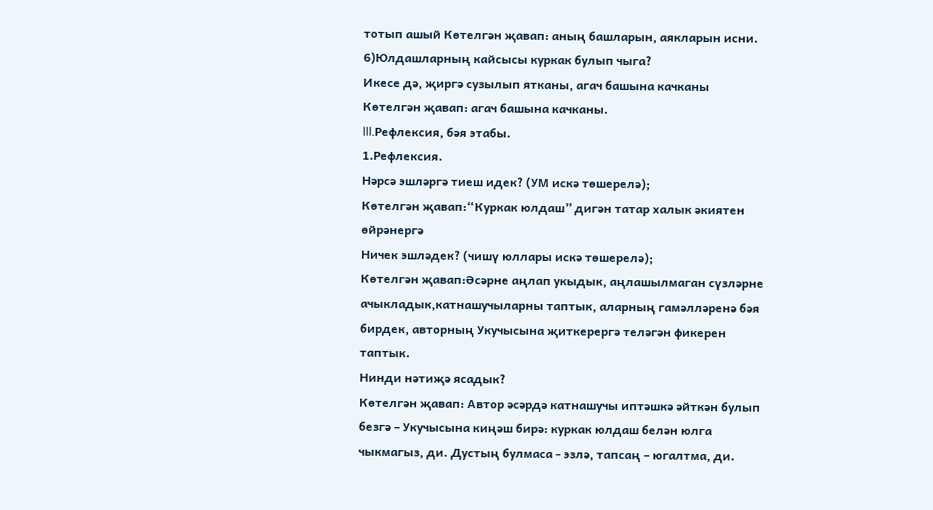тотып ашый Көтелгән җавап: аның башларын, аякларын исни.
6)Юлдашларның кайсысы куркак булып чыга?
Икесе дә, җиргә сузылып ятканы, агач башына качканы
Көтелгән җавап: агач башына качканы.
III.Рефлексия, бәя этабы.
1.Рефлексия.
Нәрсә эшләргә тиеш идек? (УМ искә төшерелә);
Көтелгән җавап:“Куркак юлдаш” дигән татар халык әкиятен өйрәнергә
Ничек эшләдек? (чишү юллары искә төшерелә);
Көтелгән җавап:Әсәрне аңлап укыдык, аңлашылмаган сүзләрне ачыкладык,катнашучыларны таптык, аларның гамәлләренә бәя бирдек, авторның Укучысына җиткерергә теләгән фикерен таптык.
Нинди нәтиҗә ясадык?
Көтелгән җавап: Автор әсәрдә катнашучы иптәшкә әйткән булып безгә – Укучысына киңәш бирә: куркак юлдаш белән юлга чыкмагыз, ди. Дустың булмаса - эзлә, тапсаң – югалтма, ди.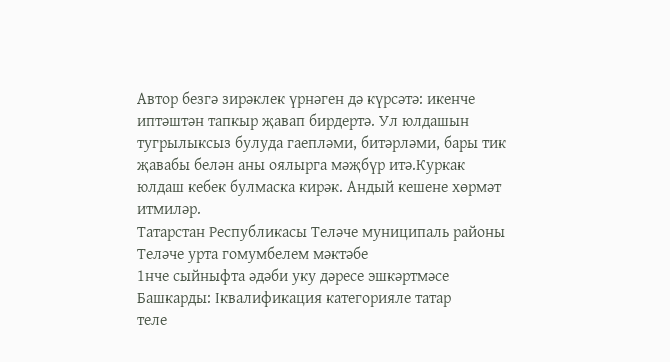Автор безгә зирәклек үрнәген дә күрсәтә: икенче иптәштән тапкыр җавап бирдертә. Ул юлдашын тугрылыксыз булуда гаепләми, битәрләми, бары тик җавабы белән аны оялырга мәҗбүр итә.Куркак юлдаш кебек булмаска кирәк. Андый кешене хөрмәт итмиләр.
Татарстан Республикасы Теләче муниципаль районы Теләче урта гомумбелем мәктәбе
1нче сыйныфта әдәби уку дәресе эшкәртмәсе
Башкарды: Iквалификация категорияле татар
теле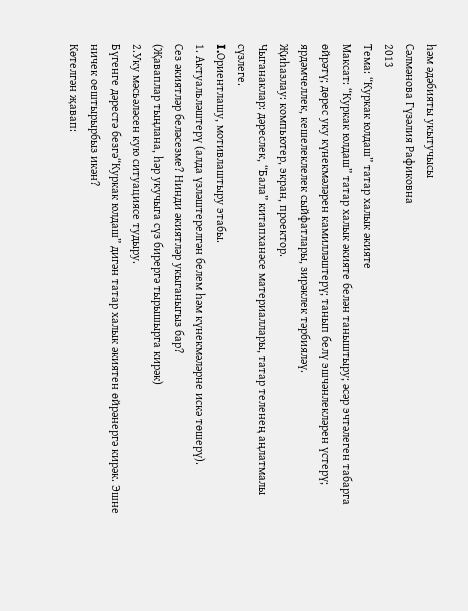һәм әдәбияты укытучысы
Сәлмәнова Гүзәлия Рафиковна
2013
Тема: “Куркак юлдаш” татар халык әкияте
Максат: “Куркак юлдаш” татар халык әкияте белән таныштыру; әсәр эчтәлеген табарга өйрәтү; дөрес уку күнекмәләрен камилләштерү; танып белү эшчәнлекләрен үстерү; ярдәмчеллек, кешелеклелек сыйфатлары, зирәклек тәрбияләү.
Җиһазлау: компьютер, экран, проектор.
Чыганаклар: дәреслек, “Бала” китапханәсе материаллары, татар теленең аңлатмалы сүзлеге.
I.Ориентлашу, мотивлаштыру этабы.
1. Актуальләштерү (алда үзләштерелгән белем һәм күнекмәләрне искә төшерү).
Сез әкиятләр беләсезме? Нинди әкиятләр укыганыгыз бар?
(Җаваплар тыңлана, һәр укучыга сүз бирергә тырышырга кирәк)
2.Уку мәсьәләсен кую ситуациясе тудыру.
Бүгенге дәрестә безгә“Куркак юлдаш” дигән татар халык әкиятен өйрәнергә кирәк. Эшне ничек оештырырбыз икән?
Көтелгән җавап: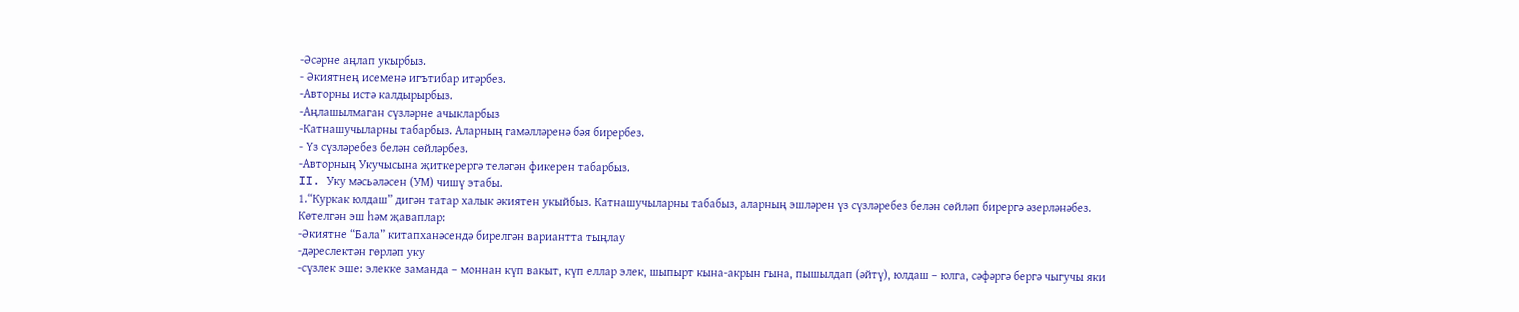-Әсәрне аңлап укырбыз.
- Әкиятнең исеменә игътибар итәрбез.
-Авторны истә калдырырбыз.
-Аңлашылмаган сүзләрне ачыкларбыз
-Катнашучыларны табарбыз. Аларның гамәлләренә бәя бирербез.
- Үз сүзләребез белән сөйләрбез.
-Авторның Укучысына җиткерергә теләгән фикерен табарбыз.
II. Уку мәсьәләсен (УМ) чишү этабы.
1.“Куркак юлдаш” дигән татар халык әкиятен укыйбыз. Катнашучыларны табабыз, аларның эшләрен үз сүзләребез белән сөйләп бирергә әзерләнәбез.
Көтелгән эш һәм җаваплар:
-Әкиятне “Бала” китапханәсендә бирелгән вариантта тыңлау
-дәреслектән гөрләп уку
-сүзлек эше: элекке заманда – моннан күп вакыт, күп еллар элек, шыпырт кына-акрын гына, пышылдап (әйтү), юлдаш – юлга, сәфәргә бергә чыгучы яки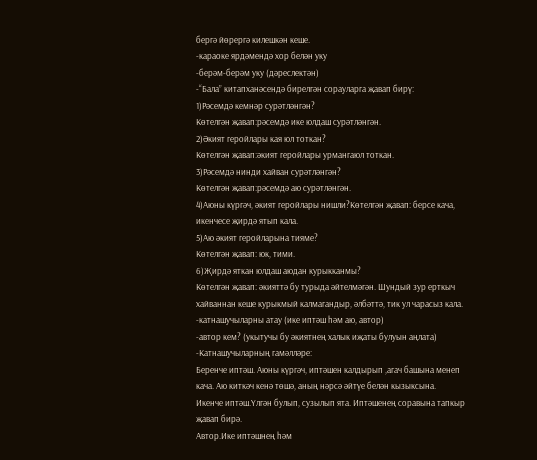бергә йөрергә килешкән кеше.
-караоке ярдәмендә хор белән уку
-берәм-берәм уку (дәреслектән)
-“Бала” китапханәсендә бирелгән сорауларга җавап бирү:
1)Рәсемдә кемнәр сурәтләнгән?
Көтелгән җавап:рәсемдә ике юлдаш сурәтләнгән.
2)Әкият геройлары кая юл тоткан?
Көтелгән җавап:әкият геройлары урмангаюл тоткан.
3)Рәсемдә нинди хайван сурәтләнгән?
Көтелгән җавап:рәсемдә аю сурәтләнгән.
4)Аюны күргәч, әкият геройлары нишли?Көтелгән җавап: берсе кача, икенчесе җирдә ятып кала.
5)Аю әкият геройларына тияме?
Көтелгән җавап: юк, тими.
6)Җирдә яткан юлдаш аюдан курыкканмы?
Көтелгән җавап: әкияттә бу турыда әйтелмәгән. Шундый зур ерткыч хайваннан кеше курыкмый калмагандыр, әлбәттә, тик ул чарасыз кала.
-катнашучыларны атау (ике иптәш һәм аю, автор)
-автор кем? (укытучы бу әкиятнең халык иҗаты булуын аңлата)
-Катнашучыларның гамәлләре:
Беренче иптәш. Аюны күргәч, иптәшен калдырып ,агач башына менеп кача. Аю киткәч кенә төшә, аның нәрсә әйтүе белән кызыксына.
Икенче иптәш.Үлгән булып, сузылып ята. Иптәшенең соравына тапкыр җавап бирә.
Автор.Ике иптәшнең һәм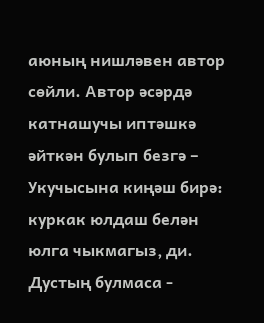аюның нишләвен автор сөйли. Автор әсәрдә катнашучы иптәшкә әйткән булып безгә – Укучысына киңәш бирә: куркак юлдаш белән юлга чыкмагыз, ди. Дустың булмаса -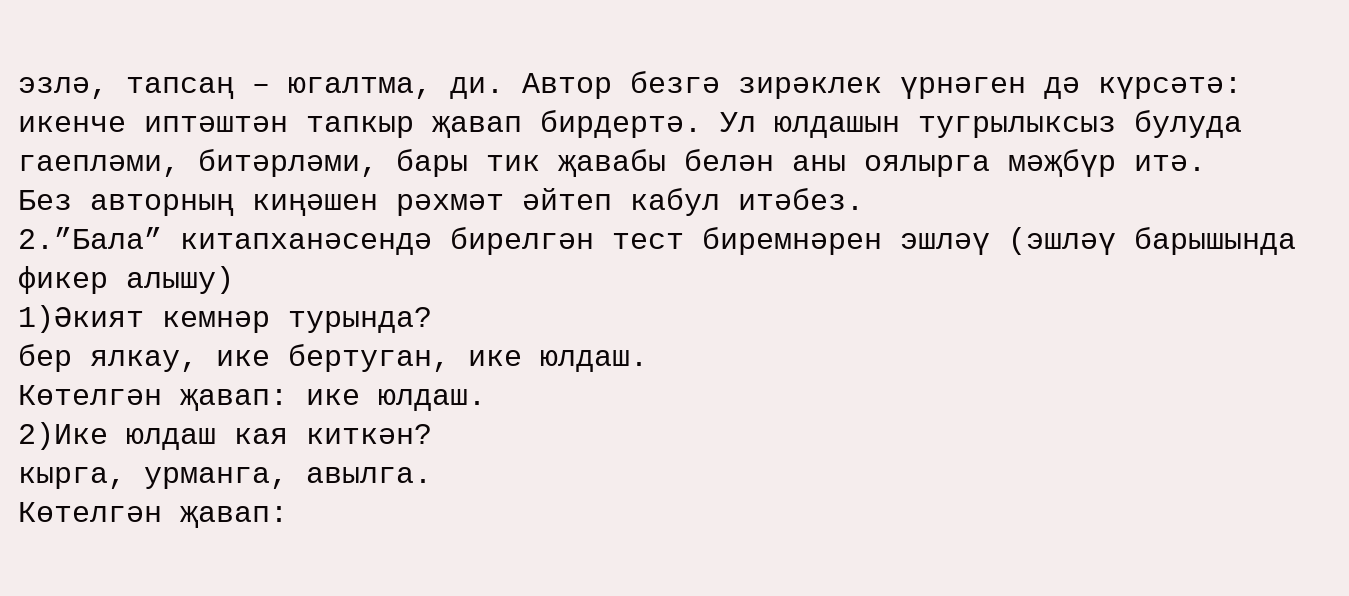эзлә, тапсаң – югалтма, ди. Автор безгә зирәклек үрнәген дә күрсәтә: икенче иптәштән тапкыр җавап бирдертә. Ул юлдашын тугрылыксыз булуда гаепләми, битәрләми, бары тик җавабы белән аны оялырга мәҗбүр итә.
Без авторның киңәшен рәхмәт әйтеп кабул итәбез.
2.”Бала” китапханәсендә бирелгән тест биремнәрен эшләү (эшләү барышында фикер алышу)
1)Әкият кемнәр турында?
бер ялкау, ике бертуган, ике юлдаш.
Көтелгән җавап: ике юлдаш.
2)Ике юлдаш кая киткән?
кырга, урманга, авылга.
Көтелгән җавап: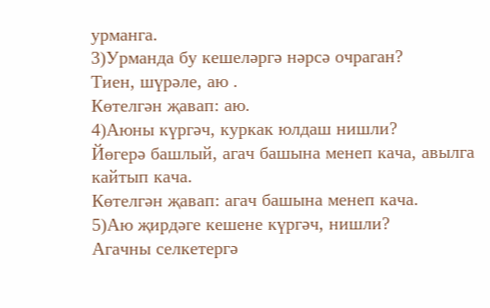урманга.
3)Урманда бу кешеләргә нәрсә очраган?
Тиен, шүрәле, аю .
Көтелгән җавап: аю.
4)Аюны күргәч, куркак юлдаш нишли?
Йөгерә башлый, агач башына менеп кача, авылга кайтып кача.
Көтелгән җавап: агач башына менеп кача.
5)Аю җирдәге кешене күргәч, нишли?
Агачны селкетергә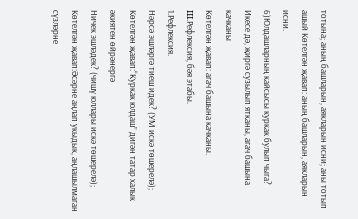тотына; аның башларын, аякларын исни; аны тотып ашый Көтелгән җавап: аның башларын, аякларын исни.
6)Юлдашларның кайсысы куркак булып чыга?
Икесе дә, җиргә сузылып ятканы, агач башына качканы
Көтелгән җавап: агач башына качканы.
III.Рефлексия, бәя этабы.
1.Рефлексия.
Нәрсә эшләргә тиеш идек? (УМ искә төшерелә);
Көтелгән җавап:“Куркак юлдаш” дигән татар халык әкиятен өйрәнергә
Ничек эшләдек? (чишү юллары искә төшерелә);
Көтелгән җавап:Әсәрне аңлап укыдык, аңлашылмаган сүзләрне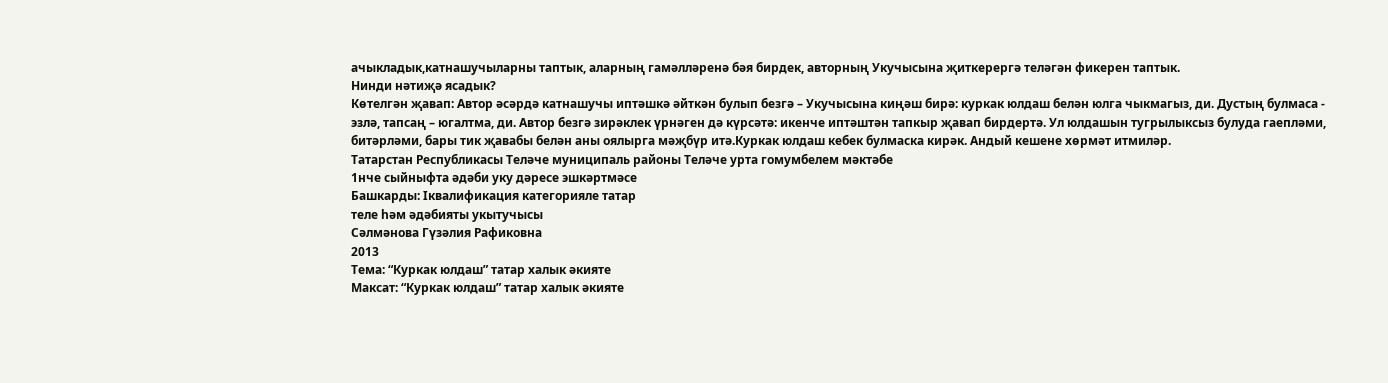ачыкладык,катнашучыларны таптык, аларның гамәлләренә бәя бирдек, авторның Укучысына җиткерергә теләгән фикерен таптык.
Нинди нәтиҗә ясадык?
Көтелгән җавап: Автор әсәрдә катнашучы иптәшкә әйткән булып безгә – Укучысына киңәш бирә: куркак юлдаш белән юлга чыкмагыз, ди. Дустың булмаса - эзлә, тапсаң – югалтма, ди. Автор безгә зирәклек үрнәген дә күрсәтә: икенче иптәштән тапкыр җавап бирдертә. Ул юлдашын тугрылыксыз булуда гаепләми, битәрләми, бары тик җавабы белән аны оялырга мәҗбүр итә.Куркак юлдаш кебек булмаска кирәк. Андый кешене хөрмәт итмиләр.
Татарстан Республикасы Теләче муниципаль районы Теләче урта гомумбелем мәктәбе
1нче сыйныфта әдәби уку дәресе эшкәртмәсе
Башкарды: Iквалификация категорияле татар
теле һәм әдәбияты укытучысы
Сәлмәнова Гүзәлия Рафиковна
2013
Тема: “Куркак юлдаш” татар халык әкияте
Максат: “Куркак юлдаш” татар халык әкияте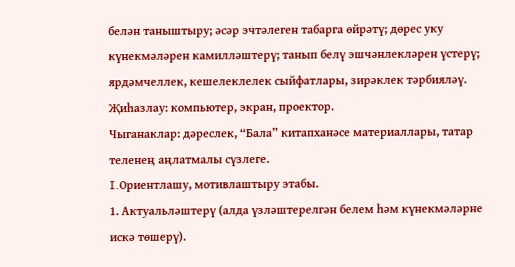белән таныштыру; әсәр эчтәлеген табарга өйрәтү; дөрес уку күнекмәләрен камилләштерү; танып белү эшчәнлекләрен үстерү; ярдәмчеллек, кешелеклелек сыйфатлары, зирәклек тәрбияләү.
Җиһазлау: компьютер, экран, проектор.
Чыганаклар: дәреслек, “Бала” китапханәсе материаллары, татар теленең аңлатмалы сүзлеге.
I.Ориентлашу, мотивлаштыру этабы.
1. Актуальләштерү (алда үзләштерелгән белем һәм күнекмәләрне искә төшерү).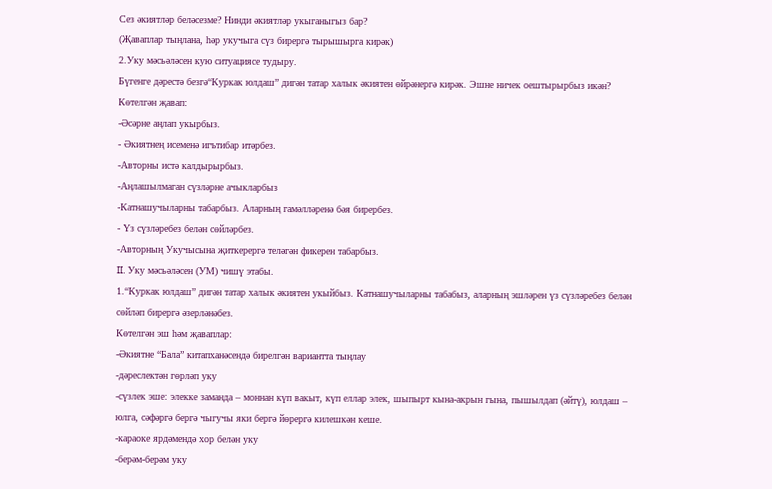Сез әкиятләр беләсезме? Нинди әкиятләр укыганыгыз бар?
(Җаваплар тыңлана, һәр укучыга сүз бирергә тырышырга кирәк)
2.Уку мәсьәләсен кую ситуациясе тудыру.
Бүгенге дәрестә безгә“Куркак юлдаш” дигән татар халык әкиятен өйрәнергә кирәк. Эшне ничек оештырырбыз икән?
Көтелгән җавап:
-Әсәрне аңлап укырбыз.
- Әкиятнең исеменә игътибар итәрбез.
-Авторны истә калдырырбыз.
-Аңлашылмаган сүзләрне ачыкларбыз
-Катнашучыларны табарбыз. Аларның гамәлләренә бәя бирербез.
- Үз сүзләребез белән сөйләрбез.
-Авторның Укучысына җиткерергә теләгән фикерен табарбыз.
II. Уку мәсьәләсен (УМ) чишү этабы.
1.“Куркак юлдаш” дигән татар халык әкиятен укыйбыз. Катнашучыларны табабыз, аларның эшләрен үз сүзләребез белән сөйләп бирергә әзерләнәбез.
Көтелгән эш һәм җаваплар:
-Әкиятне “Бала” китапханәсендә бирелгән вариантта тыңлау
-дәреслектән гөрләп уку
-сүзлек эше: элекке заманда – моннан күп вакыт, күп еллар элек, шыпырт кына-акрын гына, пышылдап (әйтү), юлдаш – юлга, сәфәргә бергә чыгучы яки бергә йөрергә килешкән кеше.
-караоке ярдәмендә хор белән уку
-берәм-берәм уку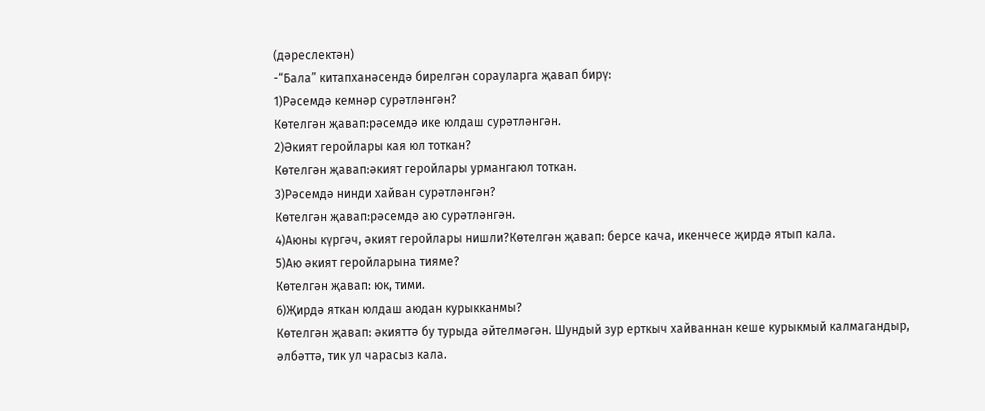(дәреслектән)
-“Бала” китапханәсендә бирелгән сорауларга җавап бирү:
1)Рәсемдә кемнәр сурәтләнгән?
Көтелгән җавап:рәсемдә ике юлдаш сурәтләнгән.
2)Әкият геройлары кая юл тоткан?
Көтелгән җавап:әкият геройлары урмангаюл тоткан.
3)Рәсемдә нинди хайван сурәтләнгән?
Көтелгән җавап:рәсемдә аю сурәтләнгән.
4)Аюны күргәч, әкият геройлары нишли?Көтелгән җавап: берсе кача, икенчесе җирдә ятып кала.
5)Аю әкият геройларына тияме?
Көтелгән җавап: юк, тими.
6)Җирдә яткан юлдаш аюдан курыкканмы?
Көтелгән җавап: әкияттә бу турыда әйтелмәгән. Шундый зур ерткыч хайваннан кеше курыкмый калмагандыр, әлбәттә, тик ул чарасыз кала.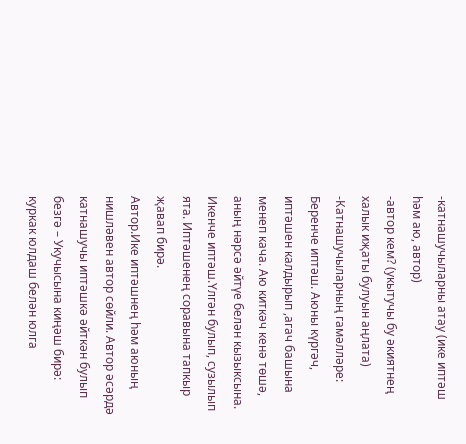-катнашучыларны атау (ике иптәш һәм аю, автор)
-автор кем? (укытучы бу әкиятнең халык иҗаты булуын аңлата)
-Катнашучыларның гамәлләре:
Беренче иптәш. Аюны күргәч, иптәшен калдырып ,агач башына менеп кача. Аю киткәч кенә төшә, аның нәрсә әйтүе белән кызыксына.
Икенче иптәш.Үлгән булып, сузылып ята. Иптәшенең соравына тапкыр җавап бирә.
Автор.Ике иптәшнең һәм аюның нишләвен автор сөйли. Автор әсәрдә катнашучы иптәшкә әйткән булып безгә – Укучысына киңәш бирә: куркак юлдаш белән юлга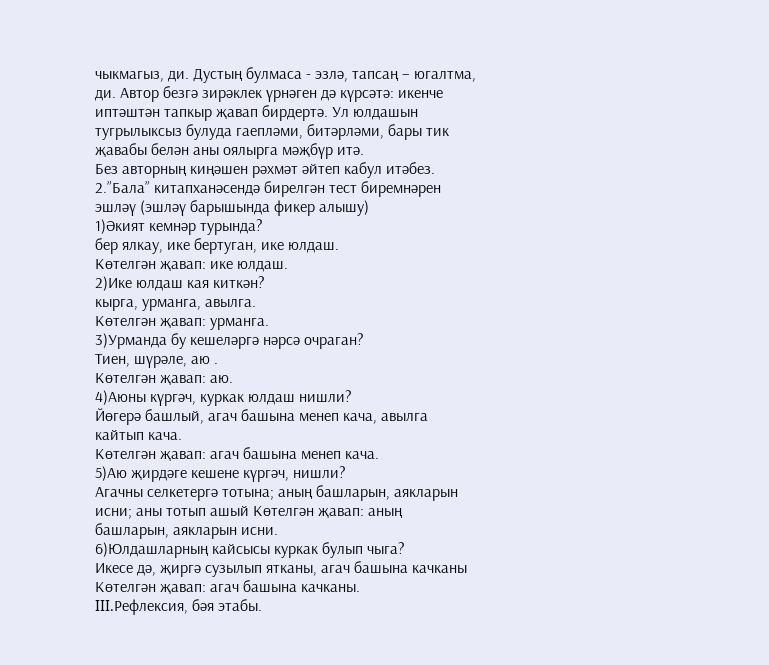чыкмагыз, ди. Дустың булмаса - эзлә, тапсаң – югалтма, ди. Автор безгә зирәклек үрнәген дә күрсәтә: икенче иптәштән тапкыр җавап бирдертә. Ул юлдашын тугрылыксыз булуда гаепләми, битәрләми, бары тик җавабы белән аны оялырга мәҗбүр итә.
Без авторның киңәшен рәхмәт әйтеп кабул итәбез.
2.”Бала” китапханәсендә бирелгән тест биремнәрен эшләү (эшләү барышында фикер алышу)
1)Әкият кемнәр турында?
бер ялкау, ике бертуган, ике юлдаш.
Көтелгән җавап: ике юлдаш.
2)Ике юлдаш кая киткән?
кырга, урманга, авылга.
Көтелгән җавап: урманга.
3)Урманда бу кешеләргә нәрсә очраган?
Тиен, шүрәле, аю .
Көтелгән җавап: аю.
4)Аюны күргәч, куркак юлдаш нишли?
Йөгерә башлый, агач башына менеп кача, авылга кайтып кача.
Көтелгән җавап: агач башына менеп кача.
5)Аю җирдәге кешене күргәч, нишли?
Агачны селкетергә тотына; аның башларын, аякларын исни; аны тотып ашый Көтелгән җавап: аның башларын, аякларын исни.
6)Юлдашларның кайсысы куркак булып чыга?
Икесе дә, җиргә сузылып ятканы, агач башына качканы
Көтелгән җавап: агач башына качканы.
III.Рефлексия, бәя этабы.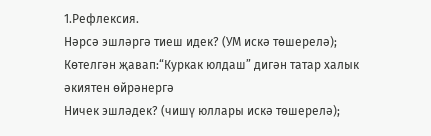1.Рефлексия.
Нәрсә эшләргә тиеш идек? (УМ искә төшерелә);
Көтелгән җавап:“Куркак юлдаш” дигән татар халык әкиятен өйрәнергә
Ничек эшләдек? (чишү юллары искә төшерелә);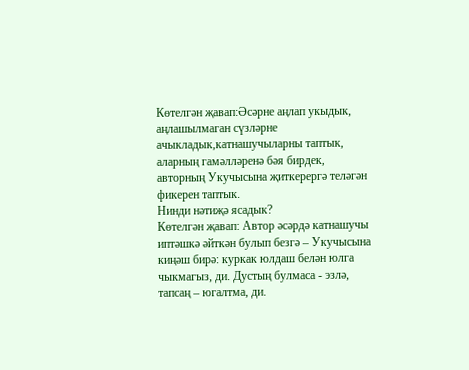Көтелгән җавап:Әсәрне аңлап укыдык, аңлашылмаган сүзләрне ачыкладык,катнашучыларны таптык, аларның гамәлләренә бәя бирдек, авторның Укучысына җиткерергә теләгән фикерен таптык.
Нинди нәтиҗә ясадык?
Көтелгән җавап: Автор әсәрдә катнашучы иптәшкә әйткән булып безгә – Укучысына киңәш бирә: куркак юлдаш белән юлга чыкмагыз, ди. Дустың булмаса - эзлә, тапсаң – югалтма, ди.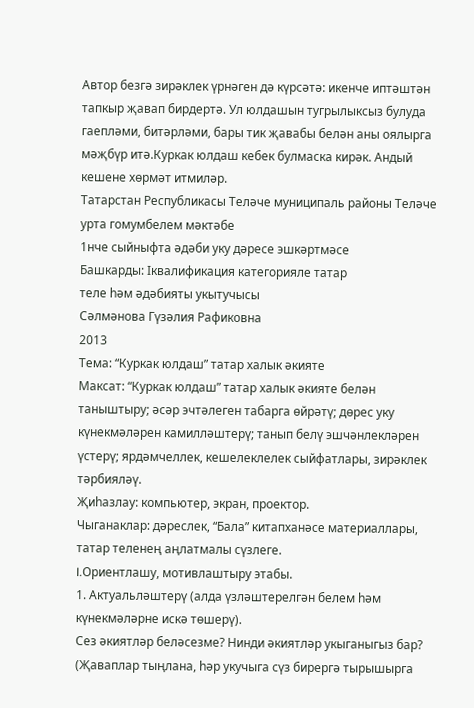Автор безгә зирәклек үрнәген дә күрсәтә: икенче иптәштән тапкыр җавап бирдертә. Ул юлдашын тугрылыксыз булуда гаепләми, битәрләми, бары тик җавабы белән аны оялырга мәҗбүр итә.Куркак юлдаш кебек булмаска кирәк. Андый кешене хөрмәт итмиләр.
Татарстан Республикасы Теләче муниципаль районы Теләче урта гомумбелем мәктәбе
1нче сыйныфта әдәби уку дәресе эшкәртмәсе
Башкарды: Iквалификация категорияле татар
теле һәм әдәбияты укытучысы
Сәлмәнова Гүзәлия Рафиковна
2013
Тема: “Куркак юлдаш” татар халык әкияте
Максат: “Куркак юлдаш” татар халык әкияте белән таныштыру; әсәр эчтәлеген табарга өйрәтү; дөрес уку күнекмәләрен камилләштерү; танып белү эшчәнлекләрен үстерү; ярдәмчеллек, кешелеклелек сыйфатлары, зирәклек тәрбияләү.
Җиһазлау: компьютер, экран, проектор.
Чыганаклар: дәреслек, “Бала” китапханәсе материаллары, татар теленең аңлатмалы сүзлеге.
I.Ориентлашу, мотивлаштыру этабы.
1. Актуальләштерү (алда үзләштерелгән белем һәм күнекмәләрне искә төшерү).
Сез әкиятләр беләсезме? Нинди әкиятләр укыганыгыз бар?
(Җаваплар тыңлана, һәр укучыга сүз бирергә тырышырга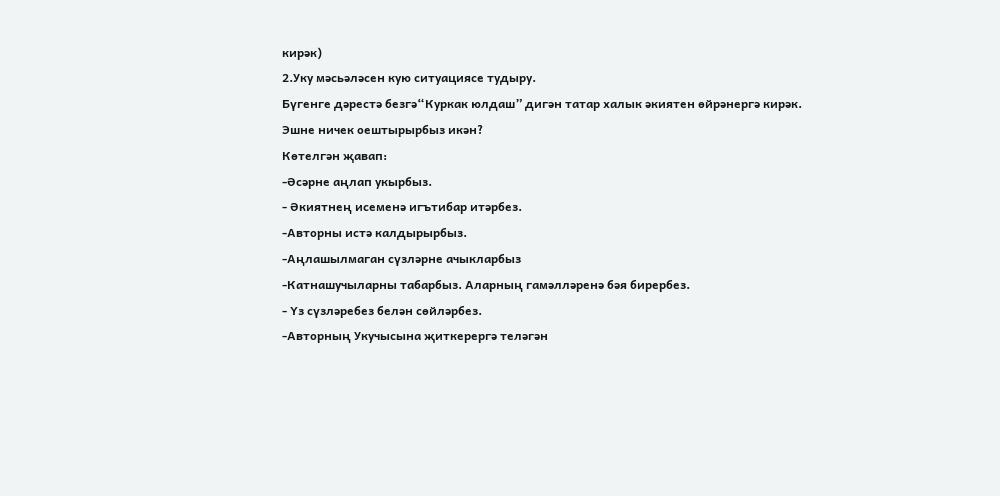кирәк)
2.Уку мәсьәләсен кую ситуациясе тудыру.
Бүгенге дәрестә безгә“Куркак юлдаш” дигән татар халык әкиятен өйрәнергә кирәк. Эшне ничек оештырырбыз икән?
Көтелгән җавап:
-Әсәрне аңлап укырбыз.
- Әкиятнең исеменә игътибар итәрбез.
-Авторны истә калдырырбыз.
-Аңлашылмаган сүзләрне ачыкларбыз
-Катнашучыларны табарбыз. Аларның гамәлләренә бәя бирербез.
- Үз сүзләребез белән сөйләрбез.
-Авторның Укучысына җиткерергә теләгән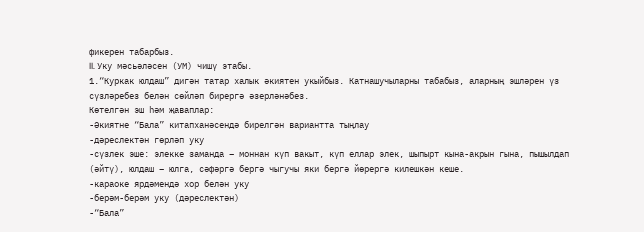фикерен табарбыз.
II. Уку мәсьәләсен (УМ) чишү этабы.
1.“Куркак юлдаш” дигән татар халык әкиятен укыйбыз. Катнашучыларны табабыз, аларның эшләрен үз сүзләребез белән сөйләп бирергә әзерләнәбез.
Көтелгән эш һәм җаваплар:
-Әкиятне “Бала” китапханәсендә бирелгән вариантта тыңлау
-дәреслектән гөрләп уку
-сүзлек эше: элекке заманда – моннан күп вакыт, күп еллар элек, шыпырт кына-акрын гына, пышылдап (әйтү), юлдаш – юлга, сәфәргә бергә чыгучы яки бергә йөрергә килешкән кеше.
-караоке ярдәмендә хор белән уку
-берәм-берәм уку (дәреслектән)
-“Бала”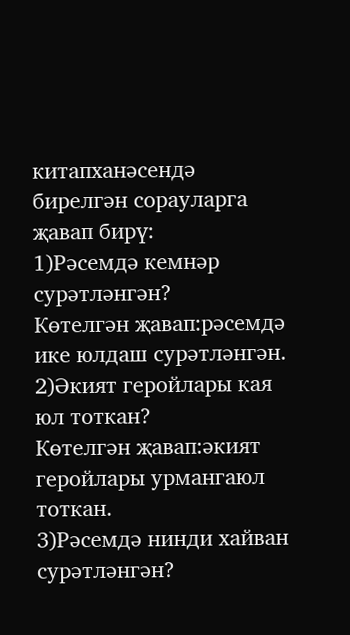китапханәсендә бирелгән сорауларга җавап бирү:
1)Рәсемдә кемнәр сурәтләнгән?
Көтелгән җавап:рәсемдә ике юлдаш сурәтләнгән.
2)Әкият геройлары кая юл тоткан?
Көтелгән җавап:әкият геройлары урмангаюл тоткан.
3)Рәсемдә нинди хайван сурәтләнгән?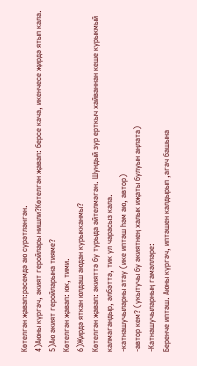Көтелгән җавап:рәсемдә аю сурәтләнгән.
4)Аюны күргәч, әкият геройлары нишли?Көтелгән җавап: берсе кача, икенчесе җирдә ятып кала.
5)Аю әкият геройларына тияме?
Көтелгән җавап: юк, тими.
6)Җирдә яткан юлдаш аюдан курыкканмы?
Көтелгән җавап: әкияттә бу турыда әйтелмәгән. Шундый зур ерткыч хайваннан кеше курыкмый калмагандыр, әлбәттә, тик ул чарасыз кала.
-катнашучыларны атау (ике иптәш һәм аю, автор)
-автор кем? (укытучы бу әкиятнең халык иҗаты булуын аңлата)
-Катнашучыларның гамәлләре:
Беренче иптәш. Аюны күргәч, иптәшен калдырып ,агач башына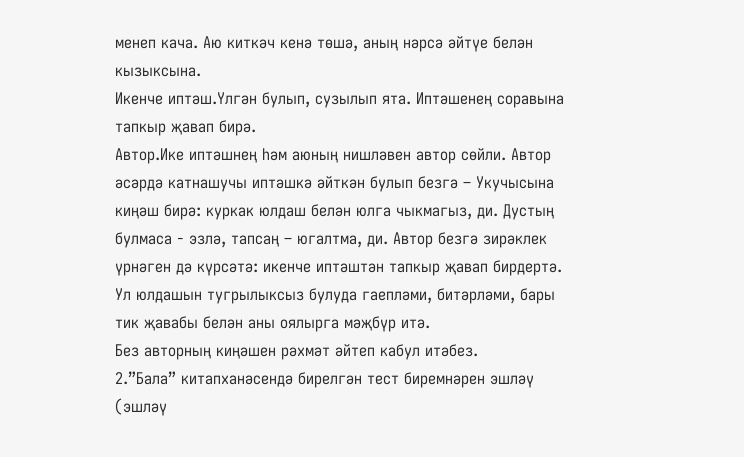менеп кача. Аю киткәч кенә төшә, аның нәрсә әйтүе белән кызыксына.
Икенче иптәш.Үлгән булып, сузылып ята. Иптәшенең соравына тапкыр җавап бирә.
Автор.Ике иптәшнең һәм аюның нишләвен автор сөйли. Автор әсәрдә катнашучы иптәшкә әйткән булып безгә – Укучысына киңәш бирә: куркак юлдаш белән юлга чыкмагыз, ди. Дустың булмаса - эзлә, тапсаң – югалтма, ди. Автор безгә зирәклек үрнәген дә күрсәтә: икенче иптәштән тапкыр җавап бирдертә. Ул юлдашын тугрылыксыз булуда гаепләми, битәрләми, бары тик җавабы белән аны оялырга мәҗбүр итә.
Без авторның киңәшен рәхмәт әйтеп кабул итәбез.
2.”Бала” китапханәсендә бирелгән тест биремнәрен эшләү (эшләү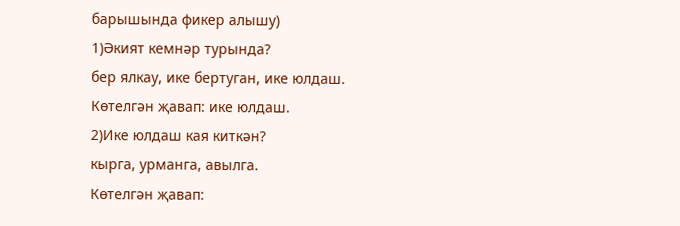барышында фикер алышу)
1)Әкият кемнәр турында?
бер ялкау, ике бертуган, ике юлдаш.
Көтелгән җавап: ике юлдаш.
2)Ике юлдаш кая киткән?
кырга, урманга, авылга.
Көтелгән җавап: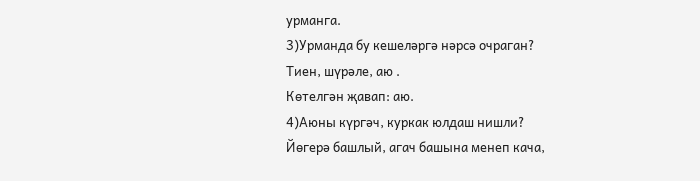урманга.
3)Урманда бу кешеләргә нәрсә очраган?
Тиен, шүрәле, аю .
Көтелгән җавап: аю.
4)Аюны күргәч, куркак юлдаш нишли?
Йөгерә башлый, агач башына менеп кача,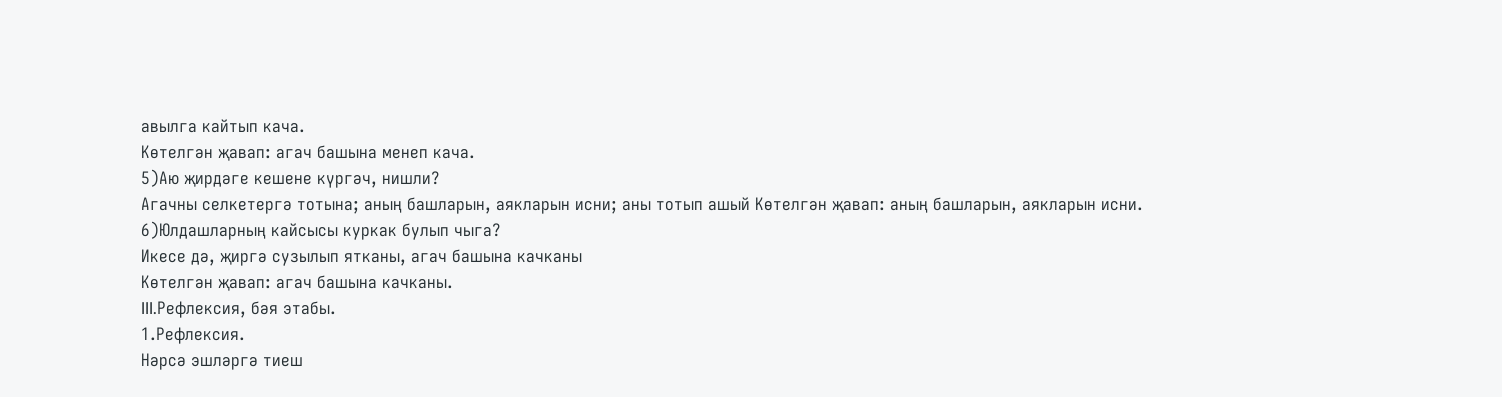авылга кайтып кача.
Көтелгән җавап: агач башына менеп кача.
5)Аю җирдәге кешене күргәч, нишли?
Агачны селкетергә тотына; аның башларын, аякларын исни; аны тотып ашый Көтелгән җавап: аның башларын, аякларын исни.
6)Юлдашларның кайсысы куркак булып чыга?
Икесе дә, җиргә сузылып ятканы, агач башына качканы
Көтелгән җавап: агач башына качканы.
III.Рефлексия, бәя этабы.
1.Рефлексия.
Нәрсә эшләргә тиеш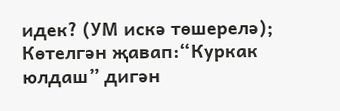идек? (УМ искә төшерелә);
Көтелгән җавап:“Куркак юлдаш” дигән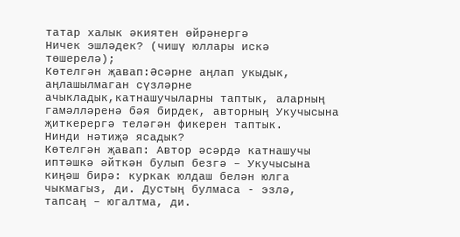татар халык әкиятен өйрәнергә
Ничек эшләдек? (чишү юллары искә төшерелә);
Көтелгән җавап:Әсәрне аңлап укыдык, аңлашылмаган сүзләрне ачыкладык,катнашучыларны таптык, аларның гамәлләренә бәя бирдек, авторның Укучысына җиткерергә теләгән фикерен таптык.
Нинди нәтиҗә ясадык?
Көтелгән җавап: Автор әсәрдә катнашучы иптәшкә әйткән булып безгә – Укучысына киңәш бирә: куркак юлдаш белән юлга чыкмагыз, ди. Дустың булмаса - эзлә, тапсаң – югалтма, ди.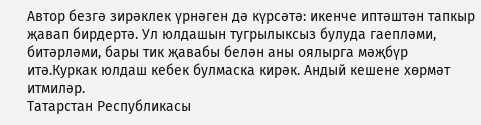Автор безгә зирәклек үрнәген дә күрсәтә: икенче иптәштән тапкыр җавап бирдертә. Ул юлдашын тугрылыксыз булуда гаепләми, битәрләми, бары тик җавабы белән аны оялырга мәҗбүр итә.Куркак юлдаш кебек булмаска кирәк. Андый кешене хөрмәт итмиләр.
Татарстан Республикасы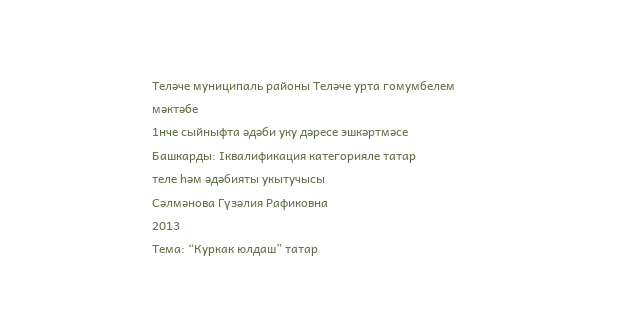Теләче муниципаль районы Теләче урта гомумбелем мәктәбе
1нче сыйныфта әдәби уку дәресе эшкәртмәсе
Башкарды: Iквалификация категорияле татар
теле һәм әдәбияты укытучысы
Сәлмәнова Гүзәлия Рафиковна
2013
Тема: “Куркак юлдаш” татар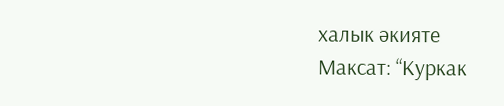халык әкияте
Максат: “Куркак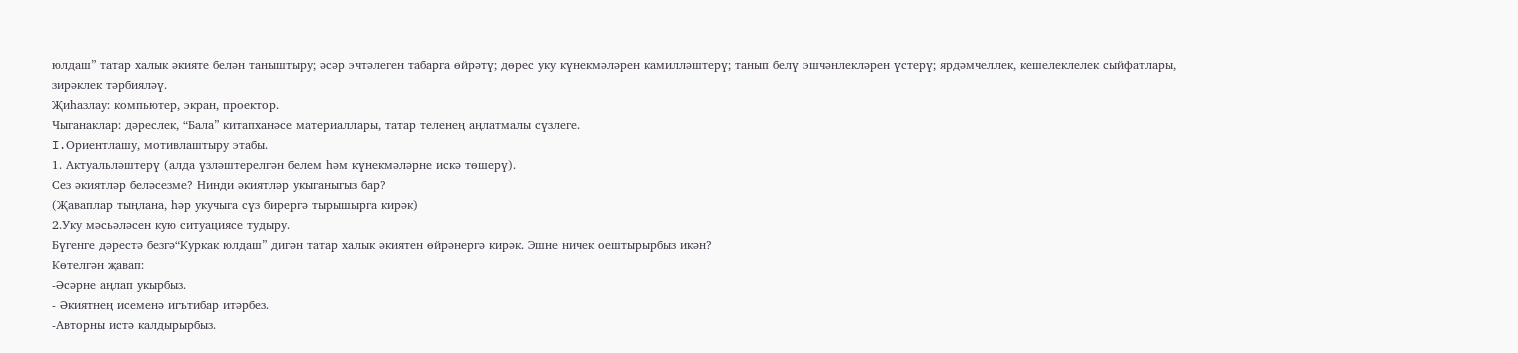юлдаш” татар халык әкияте белән таныштыру; әсәр эчтәлеген табарга өйрәтү; дөрес уку күнекмәләрен камилләштерү; танып белү эшчәнлекләрен үстерү; ярдәмчеллек, кешелеклелек сыйфатлары, зирәклек тәрбияләү.
Җиһазлау: компьютер, экран, проектор.
Чыганаклар: дәреслек, “Бала” китапханәсе материаллары, татар теленең аңлатмалы сүзлеге.
I.Ориентлашу, мотивлаштыру этабы.
1. Актуальләштерү (алда үзләштерелгән белем һәм күнекмәләрне искә төшерү).
Сез әкиятләр беләсезме? Нинди әкиятләр укыганыгыз бар?
(Җаваплар тыңлана, һәр укучыга сүз бирергә тырышырга кирәк)
2.Уку мәсьәләсен кую ситуациясе тудыру.
Бүгенге дәрестә безгә“Куркак юлдаш” дигән татар халык әкиятен өйрәнергә кирәк. Эшне ничек оештырырбыз икән?
Көтелгән җавап:
-Әсәрне аңлап укырбыз.
- Әкиятнең исеменә игътибар итәрбез.
-Авторны истә калдырырбыз.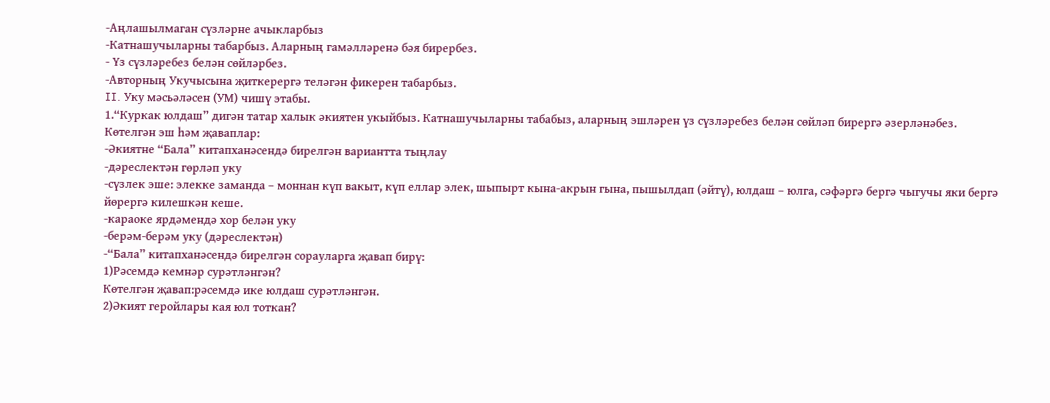-Аңлашылмаган сүзләрне ачыкларбыз
-Катнашучыларны табарбыз. Аларның гамәлләренә бәя бирербез.
- Үз сүзләребез белән сөйләрбез.
-Авторның Укучысына җиткерергә теләгән фикерен табарбыз.
II. Уку мәсьәләсен (УМ) чишү этабы.
1.“Куркак юлдаш” дигән татар халык әкиятен укыйбыз. Катнашучыларны табабыз, аларның эшләрен үз сүзләребез белән сөйләп бирергә әзерләнәбез.
Көтелгән эш һәм җаваплар:
-Әкиятне “Бала” китапханәсендә бирелгән вариантта тыңлау
-дәреслектән гөрләп уку
-сүзлек эше: элекке заманда – моннан күп вакыт, күп еллар элек, шыпырт кына-акрын гына, пышылдап (әйтү), юлдаш – юлга, сәфәргә бергә чыгучы яки бергә йөрергә килешкән кеше.
-караоке ярдәмендә хор белән уку
-берәм-берәм уку (дәреслектән)
-“Бала” китапханәсендә бирелгән сорауларга җавап бирү:
1)Рәсемдә кемнәр сурәтләнгән?
Көтелгән җавап:рәсемдә ике юлдаш сурәтләнгән.
2)Әкият геройлары кая юл тоткан?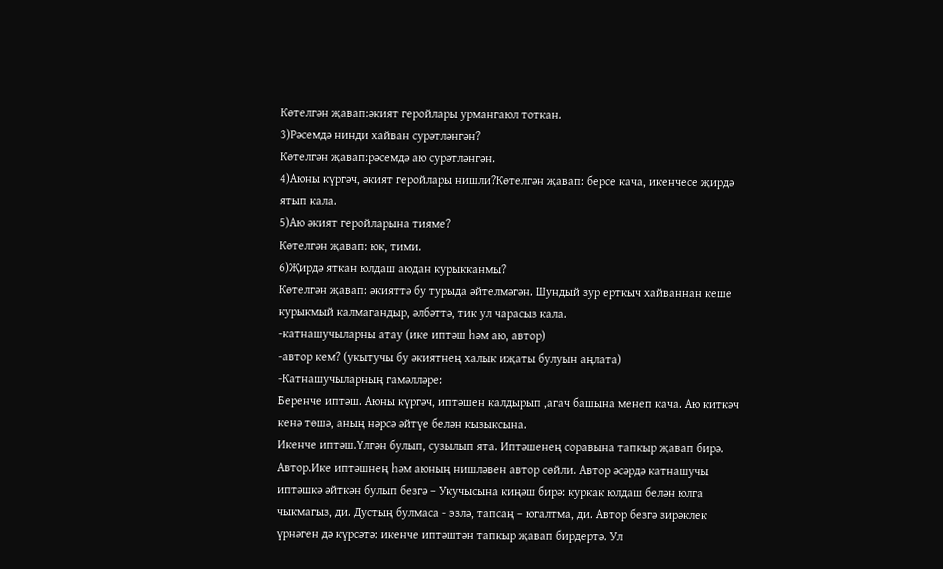Көтелгән җавап:әкият геройлары урмангаюл тоткан.
3)Рәсемдә нинди хайван сурәтләнгән?
Көтелгән җавап:рәсемдә аю сурәтләнгән.
4)Аюны күргәч, әкият геройлары нишли?Көтелгән җавап: берсе кача, икенчесе җирдә ятып кала.
5)Аю әкият геройларына тияме?
Көтелгән җавап: юк, тими.
6)Җирдә яткан юлдаш аюдан курыкканмы?
Көтелгән җавап: әкияттә бу турыда әйтелмәгән. Шундый зур ерткыч хайваннан кеше курыкмый калмагандыр, әлбәттә, тик ул чарасыз кала.
-катнашучыларны атау (ике иптәш һәм аю, автор)
-автор кем? (укытучы бу әкиятнең халык иҗаты булуын аңлата)
-Катнашучыларның гамәлләре:
Беренче иптәш. Аюны күргәч, иптәшен калдырып ,агач башына менеп кача. Аю киткәч кенә төшә, аның нәрсә әйтүе белән кызыксына.
Икенче иптәш.Үлгән булып, сузылып ята. Иптәшенең соравына тапкыр җавап бирә.
Автор.Ике иптәшнең һәм аюның нишләвен автор сөйли. Автор әсәрдә катнашучы иптәшкә әйткән булып безгә – Укучысына киңәш бирә: куркак юлдаш белән юлга чыкмагыз, ди. Дустың булмаса - эзлә, тапсаң – югалтма, ди. Автор безгә зирәклек үрнәген дә күрсәтә: икенче иптәштән тапкыр җавап бирдертә. Ул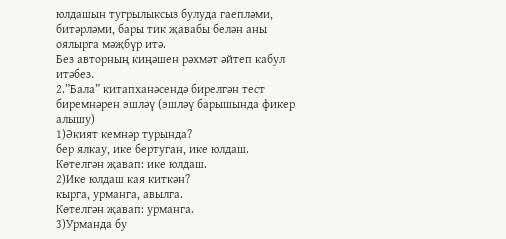юлдашын тугрылыксыз булуда гаепләми, битәрләми, бары тик җавабы белән аны оялырга мәҗбүр итә.
Без авторның киңәшен рәхмәт әйтеп кабул итәбез.
2.”Бала” китапханәсендә бирелгән тест биремнәрен эшләү (эшләү барышында фикер алышу)
1)Әкият кемнәр турында?
бер ялкау, ике бертуган, ике юлдаш.
Көтелгән җавап: ике юлдаш.
2)Ике юлдаш кая киткән?
кырга, урманга, авылга.
Көтелгән җавап: урманга.
3)Урманда бу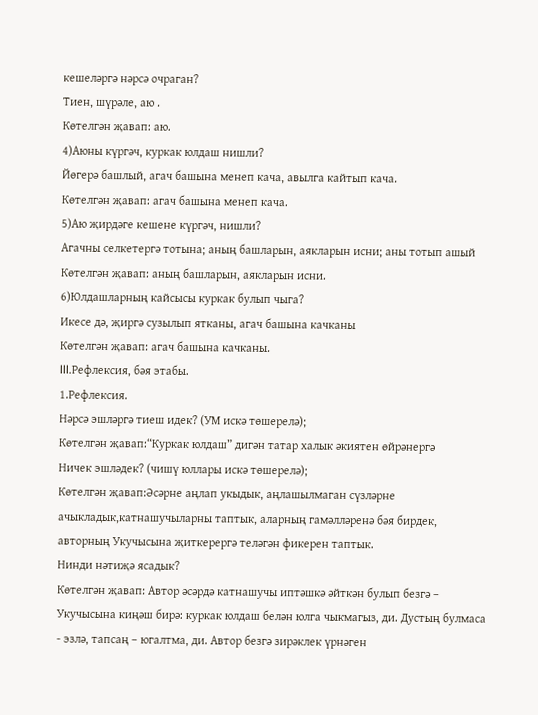кешеләргә нәрсә очраган?
Тиен, шүрәле, аю .
Көтелгән җавап: аю.
4)Аюны күргәч, куркак юлдаш нишли?
Йөгерә башлый, агач башына менеп кача, авылга кайтып кача.
Көтелгән җавап: агач башына менеп кача.
5)Аю җирдәге кешене күргәч, нишли?
Агачны селкетергә тотына; аның башларын, аякларын исни; аны тотып ашый Көтелгән җавап: аның башларын, аякларын исни.
6)Юлдашларның кайсысы куркак булып чыга?
Икесе дә, җиргә сузылып ятканы, агач башына качканы
Көтелгән җавап: агач башына качканы.
III.Рефлексия, бәя этабы.
1.Рефлексия.
Нәрсә эшләргә тиеш идек? (УМ искә төшерелә);
Көтелгән җавап:“Куркак юлдаш” дигән татар халык әкиятен өйрәнергә
Ничек эшләдек? (чишү юллары искә төшерелә);
Көтелгән җавап:Әсәрне аңлап укыдык, аңлашылмаган сүзләрне ачыкладык,катнашучыларны таптык, аларның гамәлләренә бәя бирдек, авторның Укучысына җиткерергә теләгән фикерен таптык.
Нинди нәтиҗә ясадык?
Көтелгән җавап: Автор әсәрдә катнашучы иптәшкә әйткән булып безгә – Укучысына киңәш бирә: куркак юлдаш белән юлга чыкмагыз, ди. Дустың булмаса - эзлә, тапсаң – югалтма, ди. Автор безгә зирәклек үрнәген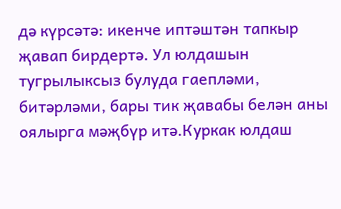дә күрсәтә: икенче иптәштән тапкыр җавап бирдертә. Ул юлдашын тугрылыксыз булуда гаепләми, битәрләми, бары тик җавабы белән аны оялырга мәҗбүр итә.Куркак юлдаш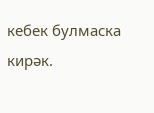кебек булмаска кирәк.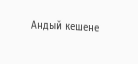Андый кешене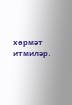хөрмәт итмиләр.